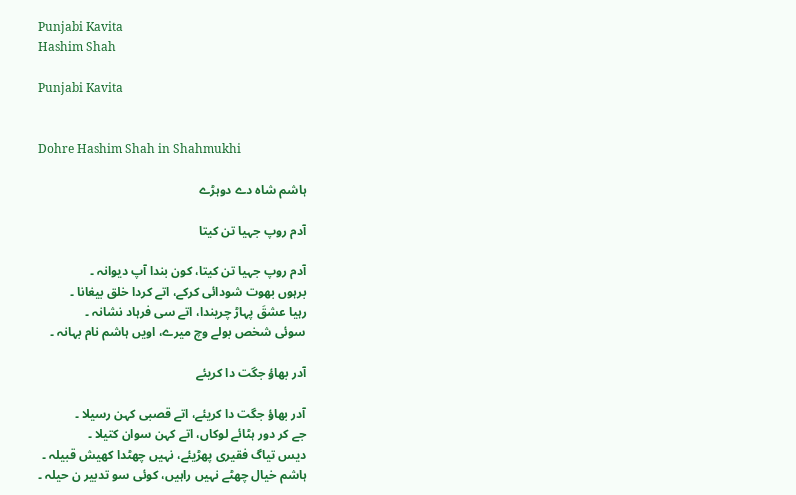Punjabi Kavita
Hashim Shah

Punjabi Kavita


Dohre Hashim Shah in Shahmukhi

ہاشم شاہ دے دوہڑے

آدم روپ جہیا تن کیتا

آدم روپ جہیا تن کیتا، کون بندا آپ دیوانہ ۔
برہوں بھوت شودائی کرکے، اتے کردا خلق بیغانا ۔
رہیا عشقَ پہاڑ چریندا، اتے سی فرہاد نشانہ ۔
سوئی شخص بولے وچ میرے، اویں ہاشم نام بہانہ ۔

آدر بھاؤ جگت دا کریئے

آدر بھاؤ جگت دا کریئے، اتے قصبی کہن رسیلا ۔
جے کر دور ہٹائے لوکاں، اتے کہن سوان کتیلا ۔
دیس تیاگ فقیری پھڑیئے، نہیں چھٹدا کھیش قبیلہ ۔
ہاشم خیال چھٹے نہیں راہیں، کوئی سو تدبیر ن حیلہ ۔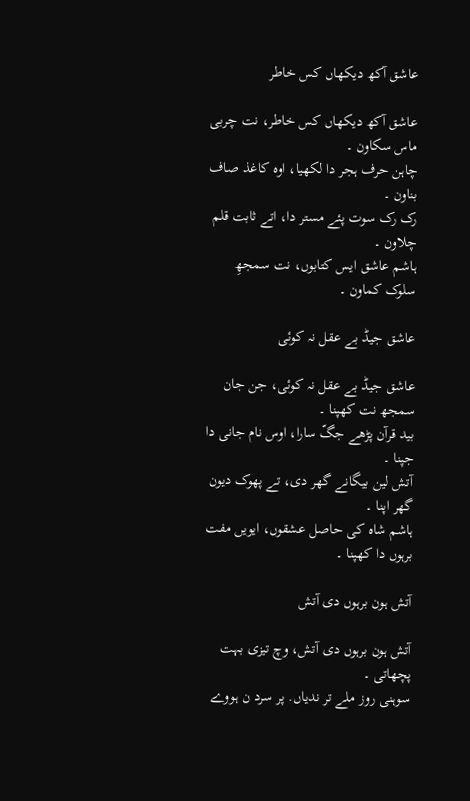عاشق آکھ دیکھاں کس خاطر

عاشق آکھ دیکھاں کس خاطر، نت چربی ماس سکاون ۔
چاہن حرف ہجر دا لکھیا، اوہ کاغذ صاف بناون ۔
رک رک سوت پئے مستر دا، اتے ثابت قلم چلاون ۔
ہاشم عاشق ایس کتابوں، نت سمجھِ سلوک کماون ۔

عاشق جیڈ بے عقل نہ کوئی

عاشق جیڈ بے عقل نہ کوئی، جن جان سمجھ نت کھپنا ۔
بید قرآن پڑھے جگّ سارا، اوس نام جانی دا جپنا ۔
آتش لین بیگانے گھر دی، تے پھوک دیون گھر اپنا ۔
ہاشم شاہ کی حاصل عشقوں، ایویں مفت برہوں دا کھپنا ۔

آتش ہون برہوں دی آتش

آتش ہون برہوں دی آتش، وچ تیزی بہت پچھاتی ۔
سوہنی روز ملے تر ندیاں. پر سرد ن ہووے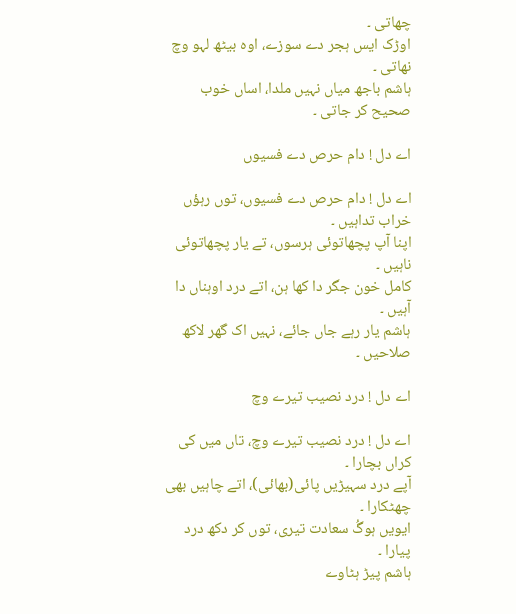چھاتی ۔
اوڑک ایس ہجر دے سوزے، اوہ بیٹھ لہو وچ نھاتی ۔
ہاشم باجھ میاں نہیں ملدا، اساں خوب صحیح کر جاتی ۔

اے دل ! دام حرص دے فسیوں

اے دل ! دام حرص دے فسیوں، توں رہؤں خراب تداہیں ۔
اپنا آپ پچھاتوئی ہرسوں، تے یار پچھاتوئی ناہیں ۔
کامل خون جگر دا کھا ہن، اتے درد اوہناں دا آہیں ۔
ہاشم یار رہے جاں جائے، نہیں اک گھر لاکھ صلاحیں ۔

اے دل ! درد نصیب تیرے وچ

اے دل ! درد نصیب تیرے وچ، تاں میں کی کراں بچارا ۔
آپے درد سہیڑیں پائی(بھائی)، اتے چاہیں بھی چھٹکارا ۔
ایویں ہوگُ سعادت تیری، توں کر دکھ درد پیارا ۔
ہاشم پیڑ ہٹاوے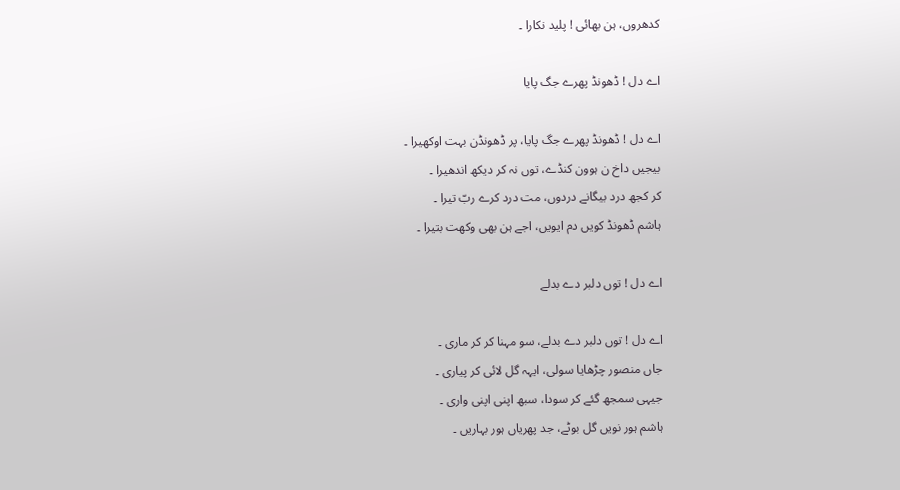کدھروں، ہن بھائی ! پلید نکارا ۔

اے دل ! ڈھونڈ پھرے جگ پایا

اے دل ! ڈھونڈ پھرے جگ پایا، پر ڈھونڈن بہت اوکھیرا ۔
بیجیں داخ ن ہوون کنڈے، توں نہ کر دیکھ اندھیرا ۔
کر کجھ درد بیگانے دردوں، مت درد کرے ربّ تیرا ۔
ہاشم ڈھونڈ کویں دم ایویں، اجے ہن بھی وکھت بتیرا ۔

اے دل ! توں دلبر دے بدلے

اے دل ! توں دلبر دے بدلے، سو مہنا کر کر ماری ۔
جاں منصور چڑھایا سولی، ایہہ گل لائی کر پیاری ۔
جیہی سمجھ گئے کر سودا، سبھ اپنی اپنی واری ۔
ہاشم ہور نویں گل بوٹے، جد پھریاں ہور بہاریں ۔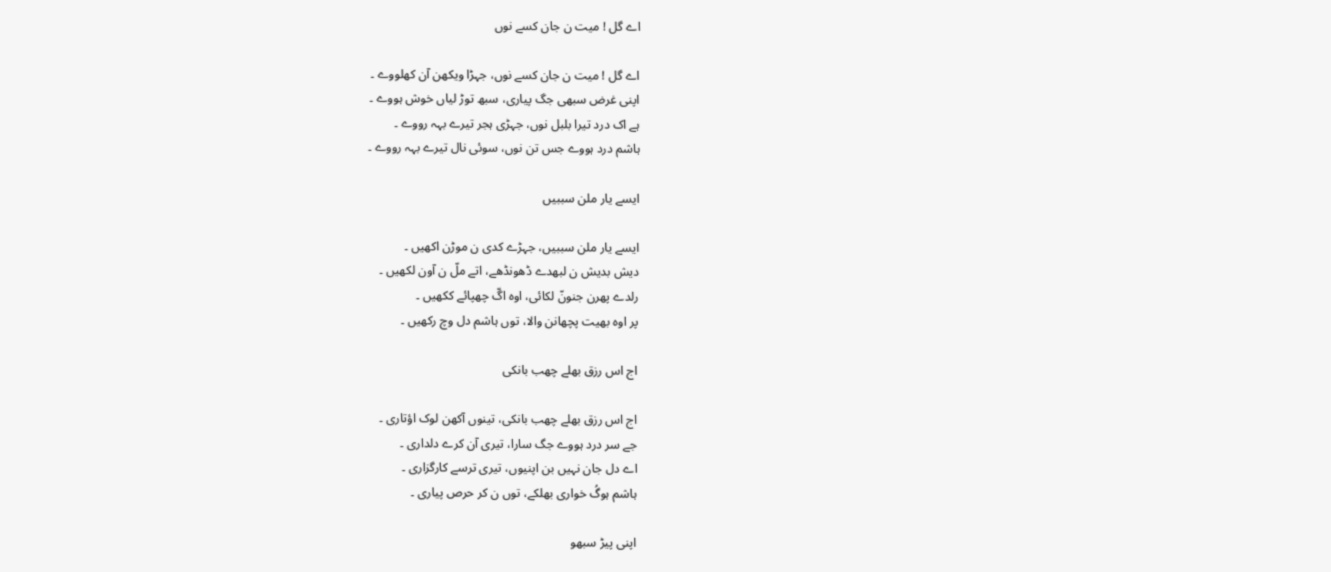اے گل ! میت ن جان کسے نوں

اے گل ! میت ن جان کسے نوں، جہڑا ویکھن آن کھلووے ۔
اپنی غرض سبھی جگ پیاری، سبھ توڑ لیاں خوش ہووے ۔
ہے اک درد تیرا بلبل نوں، جہڑی ہجر تیرے بہہ رووے ۔
ہاشم درد ہووے جس تن نوں، سوئی نال تیرے بہہ رووے ۔

ایسے یار ملن سببیں

ایسے یار ملن سببیں، جہڑے کدی ن موڑن اکھیں ۔
دیش بدیش ن لبھدے ڈھونڈھے، اتے ملّ ن آون لکھیں ۔
رلدے پھرن جنونّ لکائی، اوہ اگّ چھپائے ککھیں ۔
پر اوہ بھیت پچھانن والا، توں ہاشم دل وچ رکھیں ۔

اج اس رزق بھلے چھب بانکی

اج اس رزق بھلے چھب بانکی، تینوں آکھن لوک اؤتاری ۔
جے سر درد ہووے جگ سارا، تیری آن کرے دلداری ۔
اے دل جان نہیں بن اپنیوں، تیری ترسے کارگزاری ۔
ہاشم ہوگُ خواری بھلکے، توں ن کر حرص پیاری ۔

اپنی پیڑ سبھو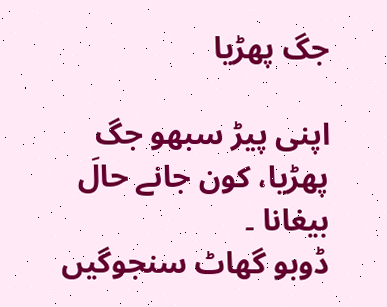جگ پھڑیا

اپنی پیڑ سبھو جگ پھڑیا، کون جانے حالَ بیغانا ۔
ڈوبو گھاٹ سنجوگیں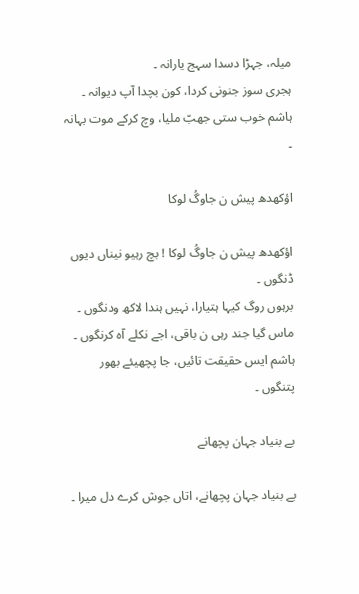میلہ، جہڑا دسدا سہج یارانہ ۔
ہجری سوز جنونی کردا، کون بچدا آپ دیوانہ ۔
ہاشم خوب ستی جھبّ ملیا، وچ کرکے موت بہانہ ۔

اؤکھدھ پیش ن جاوگُ لوکا

اؤکھدھ پیش ن جاوگُ لوکا ! بچ رہیو نیناں دیوں ڈنگوں ۔
برہوں روگ کیہا ہتیارا، نہیں ہندا لاکھ ودنگوں ۔
ماس گیا جند رہی ن باقی، اجے نکلے آہ کرنگوں ۔
ہاشم ایس حقیقت تائیں، جا پچھیئے بھور پتنگوں ۔

بے بنیاد جہان پچھانے

بے بنیاد جہان پچھانے، اتاں جوش کرے دل میرا ۔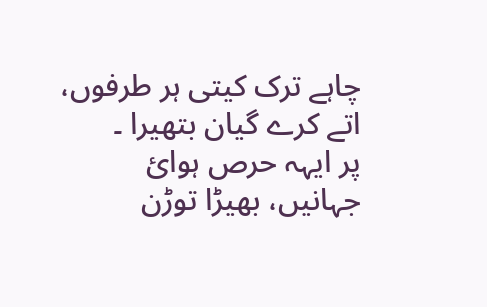چاہے ترک کیتی ہر طرفوں، اتے کرے گیان بتھیرا ۔
پر ایہہ حرص ہوائ جہانیں، بھیڑا توڑن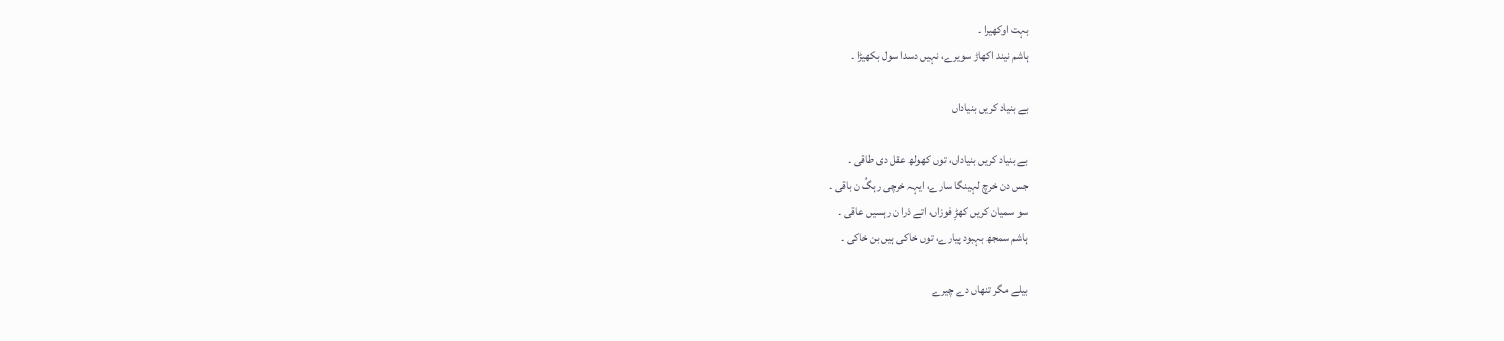بہت اوکھیرا ۔
ہاشم نیند اکھاڑ سویرے، نہیں دسدا سول بکھیڑا ۔

بے بنیاد کریں بنیاداں

بے بنیاد کریں بنیاداں، توں کھولھ عقل دی طاقی ۔
جس دن خرچ لہینگا سارے، ایہہ خرچی رہگُ ن باقی ۔
سو سمیان کریں کھڑِ فوزاں، اتے ذرا ن رہسیں عاقی ۔
ہاشم سمجھ بہبود پیارے، توں خاکی ہیں بن خاکی ۔

بیلے مگر تنھاں دے چیرے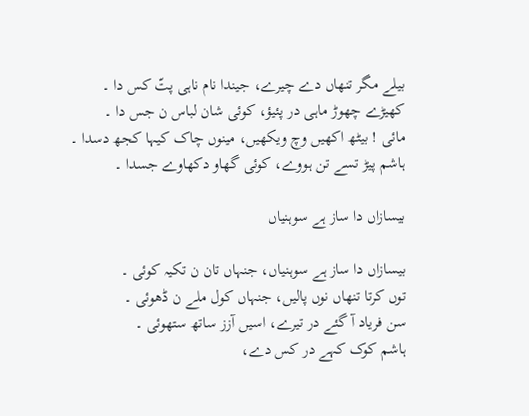بیلے مگر تنھاں دے چیرے، جیندا نام ناہی پتّ کس دا ۔
کھیڑے چھوڑ ماہی در پئیؤ، کوئی شان لباس ن جس دا ۔
مائی ! بیٹھ اکھیں وچ ویکھیں، مینوں چاک کیہا کجھ دسدا ۔
ہاشم پیڑ تسے تن ہووے، کوئی گھاو دکھاوے جسدا ۔

بیسازاں دا ساز ہے سوہنیاں

بیسازاں دا ساز ہے سوہنیاں، جنہاں تان ن تکیہ کوئی ۔
توں کرتا تنھاں نوں پالیں، جنہاں کول ملے ن ڈھوئی ۔
سن فریاد آ گئے در تیرے، اسیں آزز ساتھ ستھوئی ۔
ہاشم کوک کہے در کس دے،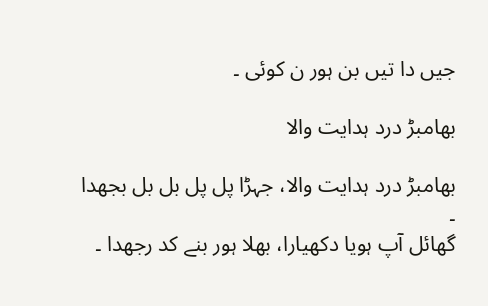جیں دا تیں بن ہور ن کوئی ۔

بھامبڑ درد ہدایت والا

بھامبڑ درد ہدایت والا، جہڑا پل پل بل بل بجھدا ۔
گھائل آپ ہویا دکھیارا، بھلا ہور بنے کد رجھدا ۔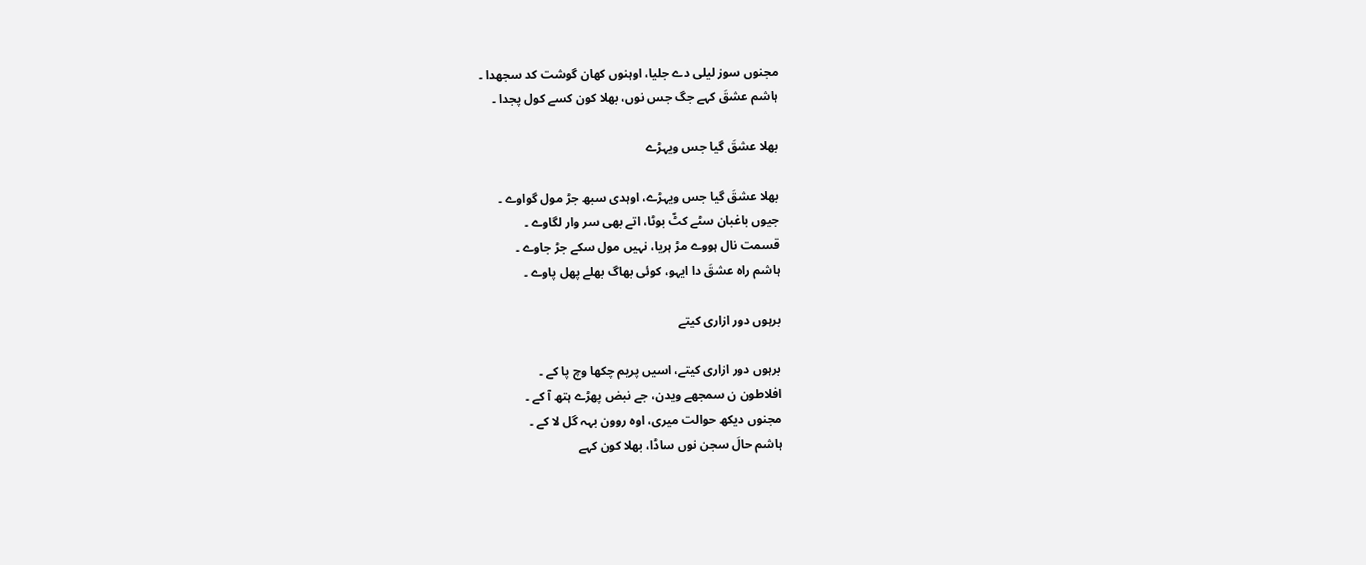مجنوں سوز لیلی دے جلیا، اوہنوں کھان گوشت کد سجھدا ۔
ہاشم عشقَ کہے جگ جس نوں، بھلا کون کسے کول پجدا ۔

بھلا عشقَ گیا جس ویہڑے

بھلا عشقَ گیا جس ویہڑے، اوہدی سبھ جڑ مول گواوے ۔
جیوں باغبان سٹے کٹّ بوٹا، اتے بھی سر وار لگاوے ۔
قسمت نال ہووے مڑ ہریا، نہیں مول سکے جڑ جاوے ۔
ہاشم راہ عشقَ دا ایہو، کوئی بھاگ بھلے پھل پاوے ۔

برہوں دور ازاری کیتے

برہوں دور ازاری کیتے، اسیں پریم چکھا وچ پا کے ۔
افلاطون ن سمجھے ویدن، جے نبض پھڑے ہتھ آ کے ۔
مجنوں دیکھ حوالت میری، اوہ روون بہہ گل لا کے ۔
ہاشم حالَ سجن نوں ساڈا، بھلا کون کہے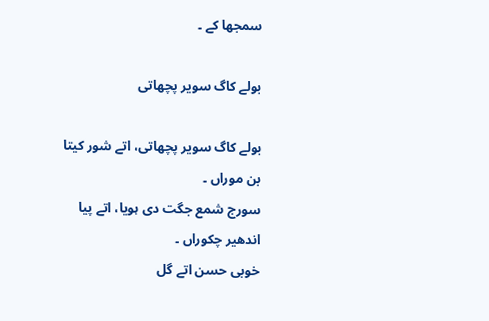سمجھا کے ۔

بولے کاگ سویر پچھاتی

بولے کاگ سویر پچھاتی، اتے شور کیتا بن موراں ۔
سورج شمع جگت دی ہویا، اتے پیا اندھیر چکوراں ۔
خوبی حسن اتے گل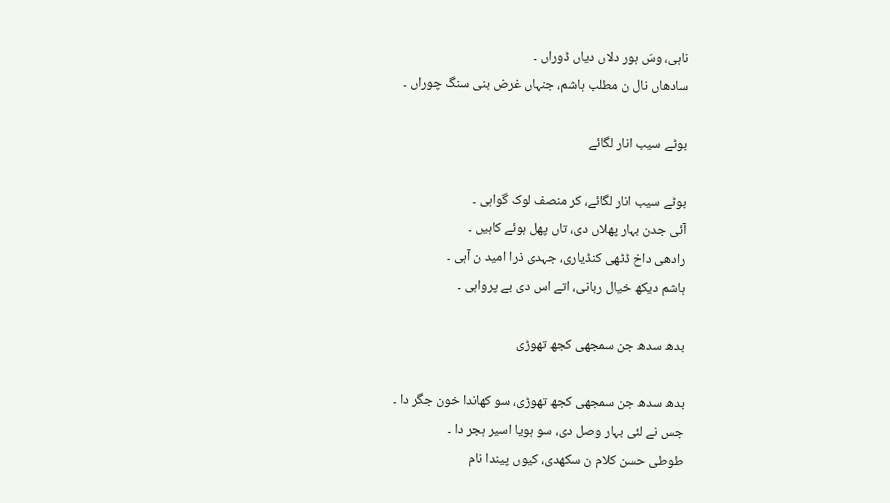ناہی، وسّ ہور دلاں دیاں ڈوراں ۔
سادھاں نال ن مطلب ہاشم، جنہاں غرض بنی سنگ چوراں ۔

بوٹے سیب انار لگائے

بوٹے سیب انار لگائے، کر منصف لوک گواہی ۔
آئی جدن بہار پھلاں دی، تاں پھل ہوئے کاہیں ۔
رادھی داخ ڈٹھی کنڈیاری، جہدی ذرا امید ن آہی ۔
ہاشم دیکھ خیال ربانی، اتے اس دی بے پرواہی ۔

بدھ سدھ جن سمجھی کجھ تھوڑی

بدھ سدھ جن سمجھی کجھ تھوڑی، سو کھاندا خون جگر دا ۔
جس نے لئی بہار وصل دی، سو ہویا اسیر ہجر دا ۔
طوطی حسن کلام ن سکھدی، کیوں پیندا نام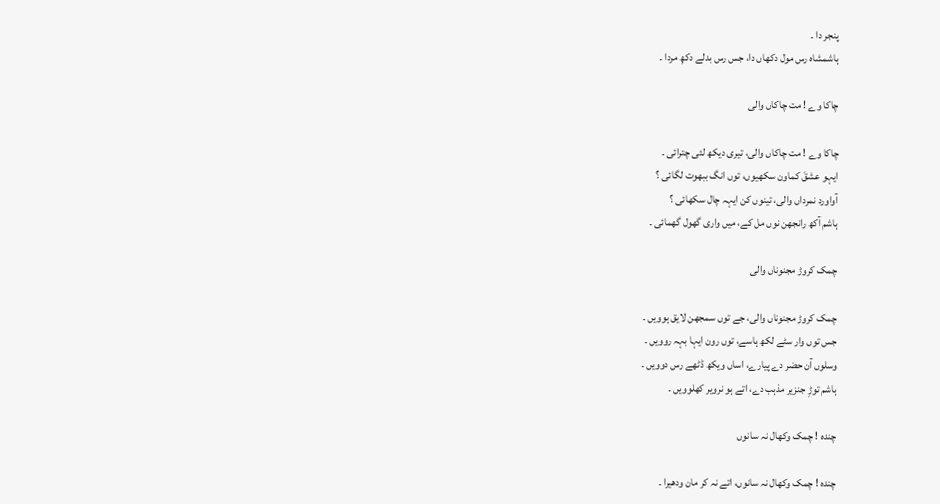پنجر دا ۔
ہاشمشاہ رس مول دکھاں دا، جس رس بدلے دکھِ مردا ۔

چاکا وے ! مت چاکاں والی

چاکا وے ! مت چاکاں والی، تیری دیکھ لئی چترائی ۔
ایہو عشقَ کماون سکھیوں، توں انگ ببھوت لگائی ؟
آواورد نمرداں والی، تینوں کن ایہہ چال سکھائی ؟
ہاشم آکھ رانجھن نوں مل کے، میں واری گھول گھمائی ۔

چمک کروڑ مجنوناں والی

چمک کروڑ مجنوناں والی، جے توں سمجھن لایق ہوویں ۔
جس توں وار سٹے لکھ ہاسے، توں رون ایہا بہہ روویں ۔
وسلوں آن حضر دے پیارے، اساں ویکھ ڈٹھے رس دوویں ۔
ہاشم توڑِ جنزیر مذہب دے، اتے ہو نرویر کھلوویں ۔

چندہ ! چمک وکھال نہ سانوں

چندہ ! چمک وکھال نہ سانوں، اتے نہ کر مان ودھیرا ۔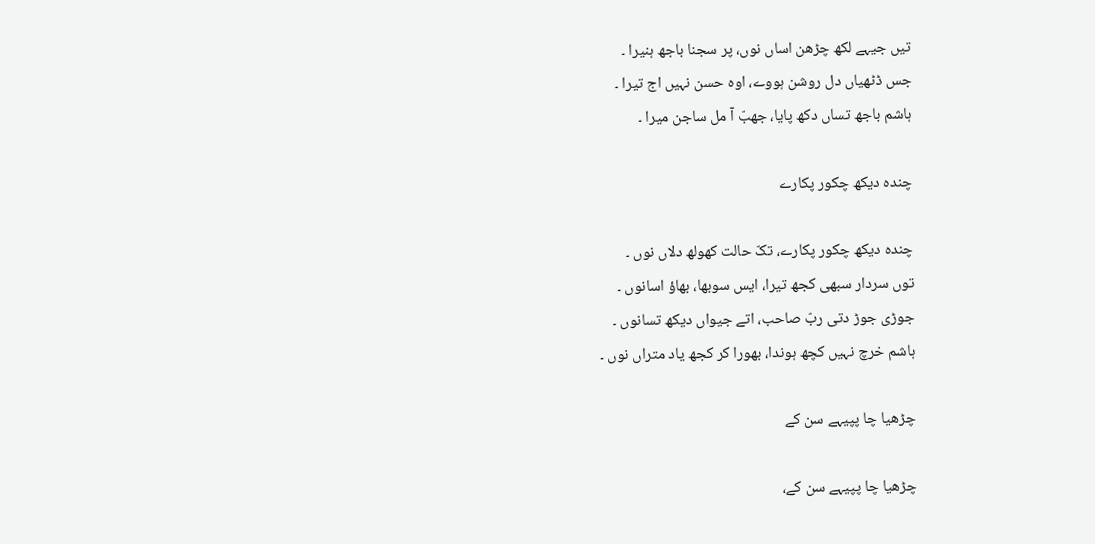تیں جیہے لکھ چڑھن اساں نوں، پر سجنا باجھ ہنیرا ۔
جس ڈٹھیاں دل روشن ہووے، اوہ حسن نہیں اج تیرا ۔
ہاشم باجھ تساں دکھ پایا، جھبّ آ مل ساجن میرا ۔

چندہ دیکھ چکور پکارے

چندہ دیکھ چکور پکارے، تکّ حالت کھولھ دلاں نوں ۔
توں سردار سبھی کجھ تیرا، ایس سوبھا، بھاؤ اسانوں ۔
جوڑی جوڑ دتی ربّ صاحب، اتے جیواں دیکھ تسانوں ۔
ہاشم خرچ نہیں کچھ ہوندا، بھورا کر کجھ یاد متراں نوں ۔

چڑھیا چا پپیہے سن کے

چڑھیا چا پپیہے سن کے،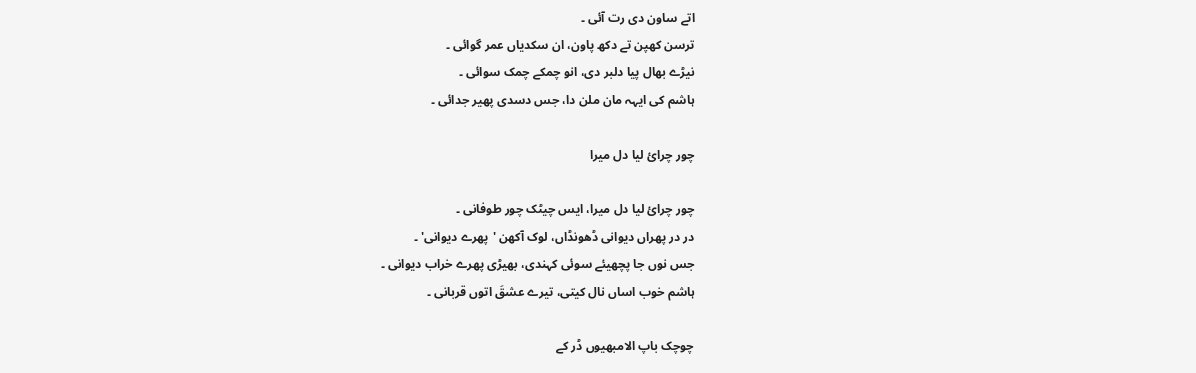اتے ساون دی رت آئی ۔
ترسن کھپن تے دکھ پاون، ان سکدیاں عمر گوائی ۔
نیڑے بھال پیا دلبر دی، انو چمکے چمک سوائی ۔
ہاشم کی ایہہ مان ملن دا، جس دسدی پھیر جدائی ۔

چور چرائ لیا دل میرا

چور چرائ لیا دل میرا، ایس چیٹک چور طوفانی ۔
در در پھراں دیوانی ڈھونڈاں، لوک آکھن 'پھرے دیوانی' ۔
جس نوں جا پچھیئے سوئی کہندی، بھیڑی پھرے خراب دیوانی ۔
ہاشم خوب اساں نال کیتی، تیرے عشقَ اتوں قربانی ۔

چوچک باپ الامبھیوں ڈر کے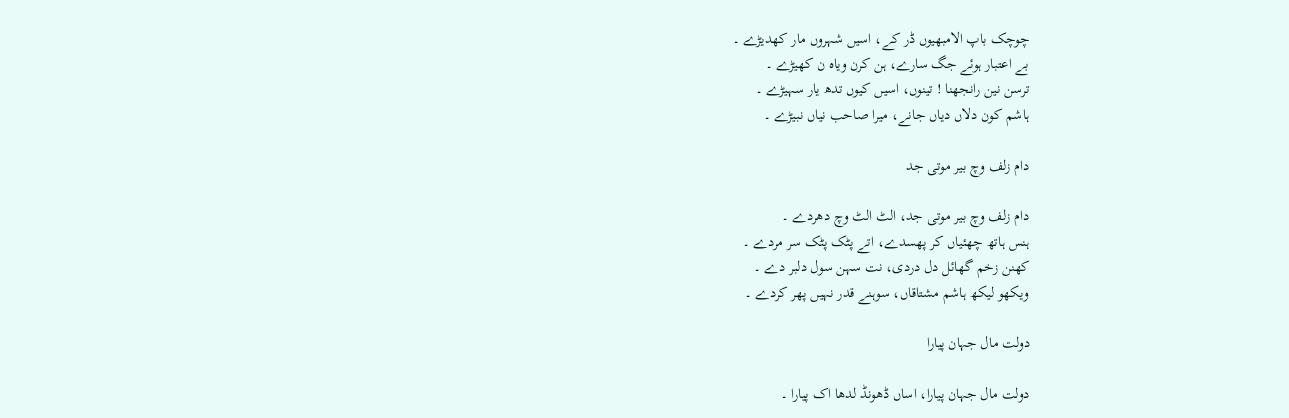چوچک باپ الامبھیوں ڈر کے، اسیں شہروں مار کھدیڑے ۔
بے اعتبار ہوئے جگ سارے، ہن کرن ویاہ ن کھیڑے ۔
ترسن نین رانجھنا ! تینوں، اسیں کیوں تدھ یار سہیڑے ۔
ہاشم کون دلاں دیاں جانے، میرا صاحب نیاں نبیڑے ۔

دام زلف وچ بیر موتی جد

دام زلف وچ بیر موتی جد، الٹ الٹ وچ دھردے ۔
ہنس ہاتھ چھئیاں کر پھسدے، اتے پٹک پٹک سر مردے ۔
کھنن زخم گھائل دل دردی، نت سہن سول دلبر دے ۔
ویکھو لیکھ ہاشم مشتاقاں، سوہنے قدر نہیں پھر کردے ۔

دولت مال جہان پیارا

دولت مال جہان پیارا، اساں ڈھونڈ لدھا اک پیارا ۔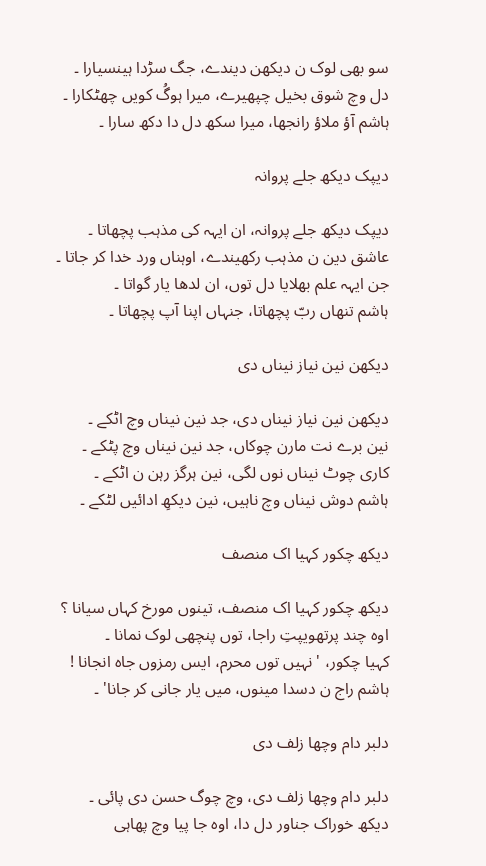سو بھی لوک ن دیکھن دیندے، جگ سڑدا ہینسیارا ۔
دل وچ شوق بخیل چپھیرے، میرا ہوگُ کویں چھٹکارا ۔
ہاشم آؤ ملاؤ رانجھا، میرا سکھ دل دا دکھ سارا ۔

دیپک دیکھ جلے پروانہ

دیپک دیکھ جلے پروانہ، ان ایہہ کی مذہب پچھاتا ۔
عاشق دین ن مذہب رکھیندے، اوہناں ورد خدا کر جاتا ۔
جن ایہہ علم بھلایا دل توں، ان لدھا یار گواتا ۔
ہاشم تنھاں ربّ پچھاتا، جنہاں اپنا آپ پچھاتا ۔

دیکھن نین نیاز نیناں دی

دیکھن نین نیاز نیناں دی، جد نین نیناں وچ اٹکے ۔
نین برے نت مارن چوکاں، جد نین نیناں وچ پٹکے ۔
کاری چوٹ نیناں نوں لگی، نین ہرگز رہن ن اٹکے ۔
ہاشم دوش نیناں وچ ناہیں، نین دیکھِ ادائیں لٹکے ۔

دیکھ چکور کہیا اک منصف

دیکھ چکور کہیا اک منصف، تینوں مورخ کہاں سیانا ؟
اوہ چند پرتھویپتِ راجا، توں پنچھی لوک نمانا ۔
کہیا چکور، 'نہیں توں محرم، ایس رمزوں جاہ انجانا !
ہاشم راج ن دسدا مینوں، میں یار جانی کر جانا' ۔

دلبر دام وچھا زلف دی

دلبر دام وچھا زلف دی، وچ چوگ حسن دی پائی ۔
دیکھ خوراک جناور دل دا، اوہ جا پیا وچ پھاہی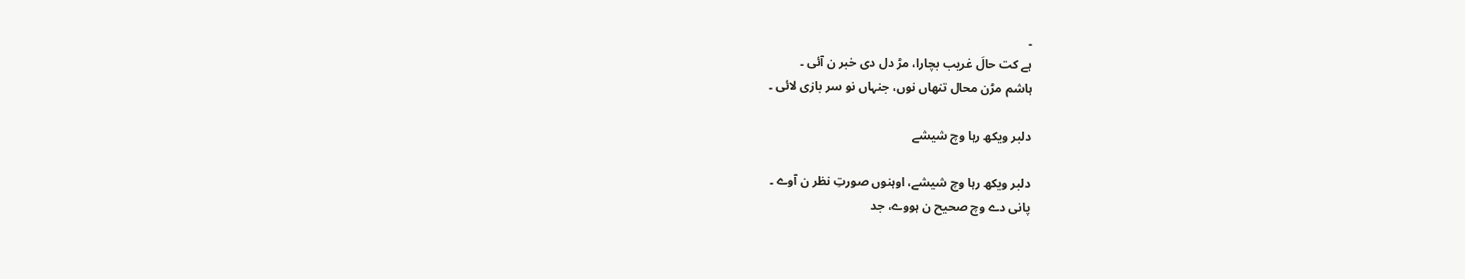۔
ہے کت حالَ غریب بچارا، مڑ دل دی خبر ن آئی ۔
ہاشم مڑن محال تنھاں نوں، جنہاں نو سر بازی لائی ۔

دلبر ویکھ رہا وچ شیشے

دلبر ویکھ رہا وچ شیشے، اوہنوں صورتِ نظر ن آوے ۔
پانی دے وچ صحیح ن ہووے، جد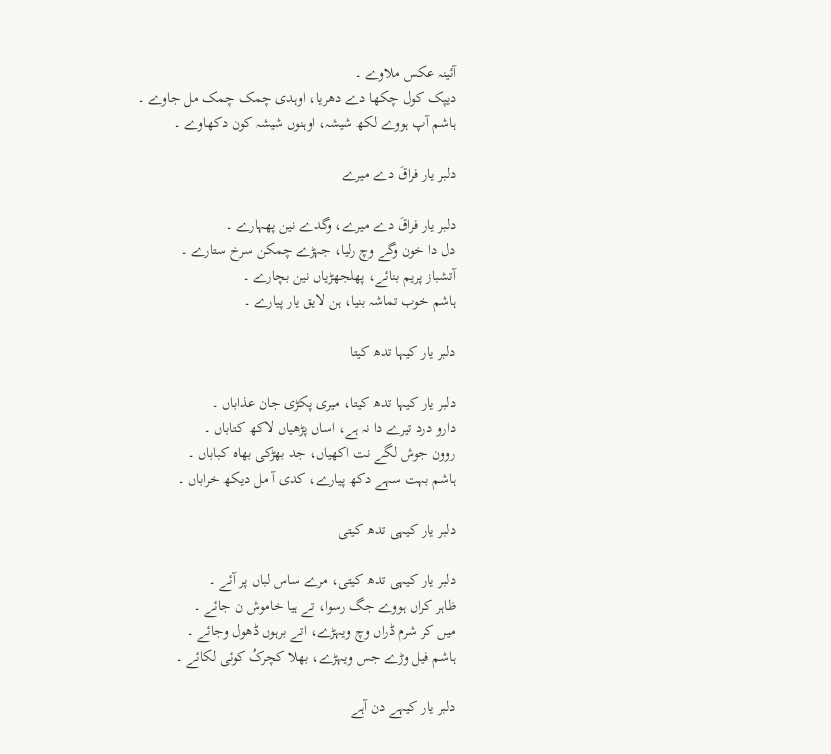آئینہ عکس ملاوے ۔
دیپک کول چکھا دے دھریا، اوہدی چمک چمک مل جاوے ۔
ہاشم آپ ہووے لکھ شیشہ، اوہنوں شیشہ کون دکھاوے ۔

دلبر یار فراقَ دے میرے

دلبر یار فراقَ دے میرے، وگدے نین پھہارے ۔
دل دا خون وگے وچ رلیا، جہڑے چمکن سرخ ستارے ۔
آتشباز پریم بنائے، پھلجھڑیاں نین بچارے ۔
ہاشم خوب تماشہ بنیا، ہن لایق یار پیارے ۔

دلبر یار کیہا تدھ کیتا

دلبر یار کیہا تدھ کیتا، میری پکڑی جان عذاباں ۔
دارو درد تیرے دا نہ ہے، اساں پڑھیاں لاکھ کتاباں ۔
روون جوش لگے نت اکھیاں، جد بھڑکی بھاہ کباباں ۔
ہاشم بہت سہے دکھ پیارے، کدی آ مل دیکھ خراباں ۔

دلبر یار کیہی تدھ کیتی

دلبر یار کیہی تدھ کیتی، مرے ساس لباں پر آئے ۔
ظاہر کراں ہووے جگ رسوا، تے ہیا خاموش ن جائے ۔
میں کر شرم ڈراں وچ ویہڑے، اتے برہوں ڈھول وجائے ۔
ہاشم فیل وڑے جس ویہڑے، بھلا کچرکُ کوئی لکائے ۔

دلبر یار کیہے دن آہے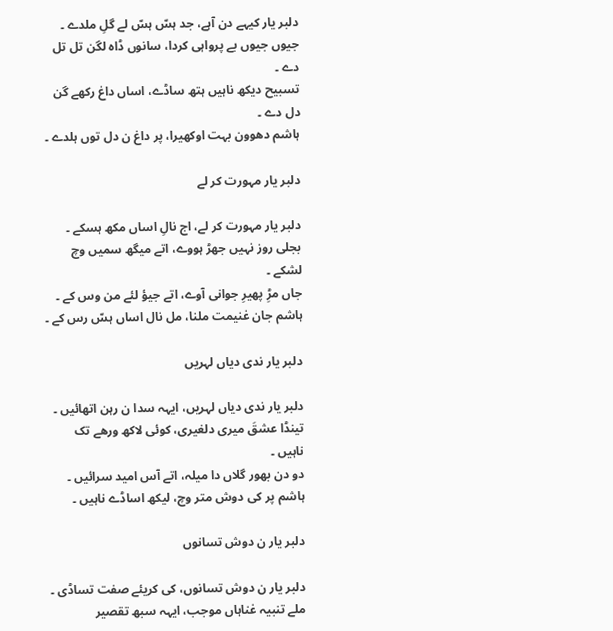دلبر یار کیہے دن آہے، جد ہسّ ہسّ لے گلِ ملدے ۔
جیوں جیوں بے پرواہی کردا، سانوں ڈاہ لگن تل تل دے ۔
تسبیح دیکھ ناہیں ہتھ ساڈے، اساں داغ رکھے گن دل دے ۔
ہاشم دھوون بہت اوکھیرا، پر داغ ن دل توں ہلدے ۔

دلبر یار مہورت کر لے

دلبر یار مہورت کر لے، اج نالِ اساں مکھ ہسکے ۔
بجلی روز نہیں جھڑ ہووے، اتے میگھ سمیں وچ لشکے ۔
جاں مڑِ پھیرِ جوانی آوے، اتے جیؤ لئے من وس کے ۔
ہاشم جان غنیمت ملنا، مل نال اساں ہسّ رس کے ۔

دلبر یار ندی دیاں لہریں

دلبر یار ندی دیاں لہریں، ایہہ سدا ن رہن اتھائیں ۔
تینڈا عشقَ میری دلغیری، کوئی لاکھ ورھے تک ناہیں ۔
دو دن بھور گلاں دا میلہ، اتے آس امید سرائیں ۔
ہاشم پر کی دوش متر وچ، لیکھ اساڈے ناہیں ۔

دلبر یار ن دوش تسانوں

دلبر یار ن دوش تسانوں، کی کریئے صفت تساڈی ۔
ملے تنبیہ غناہاں موجب، ایہہ سبھ تقصیر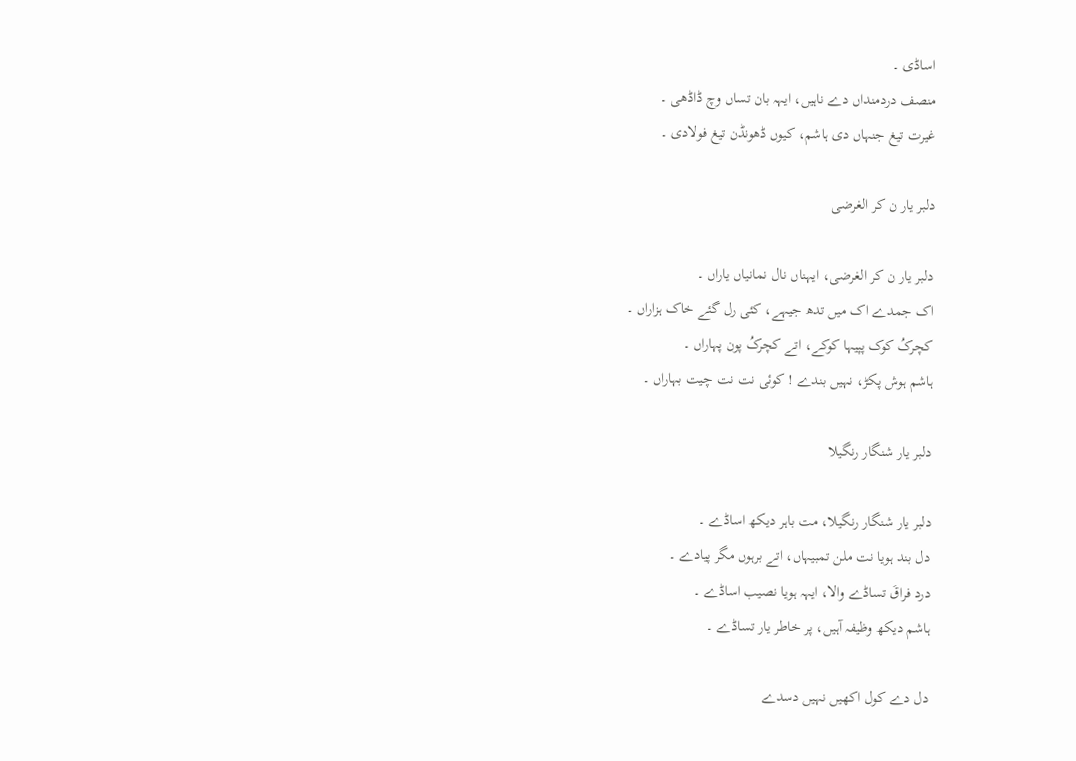اساڈی ۔
منصف دردمنداں دے ناہیں، ایہہ بان تساں وچ ڈاڈھی ۔
غیرت تیغ جنہاں دی ہاشم، کیوں ڈھونڈن تیغ فولادی ۔

دلبر یار ن کر الغرضی

دلبر یار ن کر الغرضی، ایہناں نال نمانیاں یاراں ۔
اک جمدے اک میں تدھ جیہے، کئی رل گئے خاک ہزاراں ۔
کچرکُ کوک پپیہا کوکے، اتے کچرکُ پون پہاراں ۔
ہاشم ہوش پکڑ، نہیں بندے ! کوئی نت نت چیت بہاراں ۔

دلبر یار شنگار رنگیلا

دلبر یار شنگار رنگیلا، مت باہر دیکھ اساڈے ۔
دل بند ہویا نت ملن تمبیہاں، اتے برہوں مگر پیادے ۔
درد فراقَ تساڈے والا، ایہہ ہویا نصیب اساڈے ۔
ہاشم دیکھ وظیفہ آہیں، پر خاطر یار تساڈے ۔

دل دے کول اکھیں نہیں دسدے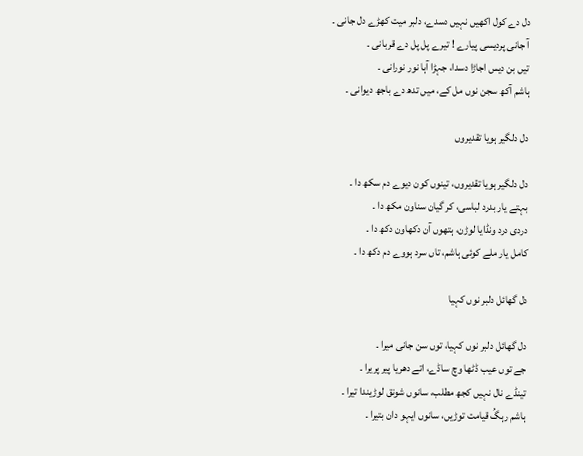دل دے کول اکھیں نہیں دسدے، دلبر میت کھڑے دل جانی ۔
آ جانی پردیسی پیارے ! تیرے پل پل دے قربانی ۔
تیں بن دیس اجاڑا دسدا، جہڑا آہا نور نورانی ۔
ہاشم آکھ سجن نوں مل کے، میں تدھ دے باجھ دیوانی ۔

دل دلگیر ہویا تقدیروں

دل دلگیر ہویا تقدیروں، تینوں کون دیوے دم سکھ دا ۔
بہتے یار بدرد لباسی، کر گیان سناون مکھ دا ۔
دردی درد ونڈایا لوڑن، ہتھوں آن دکھاون دکھ دا ۔
کامل یار ملے کوئی ہاشم، تاں سرد ہووے دم دکھ دا ۔

دل گھائل دلبر نوں کہیا

دل گھائل دلبر نوں کہیا، توں سن جانی میرا ۔
جے توں عیب ڈٹھا وچ ساڈے، اتے دھریا پیر پریرا ۔
تینڈے نال نہیں کجھ مطلب، سانوں شونق لوڑیندا تیرا ۔
ہاشم رہگُ قیامت توڑیں، سانوں ایہو دان بتیرا ۔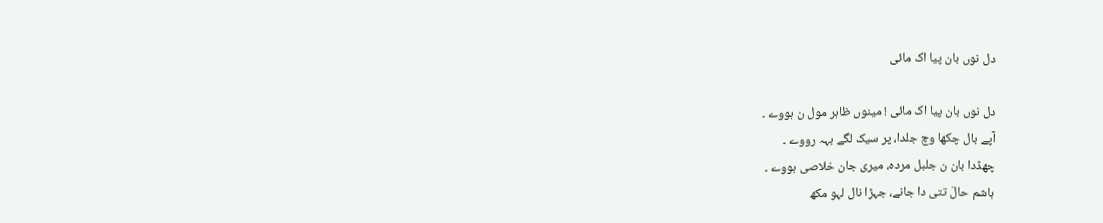دل نوں بان پیا اک مائی

دل نوں بان پیا اک مائی ! مینوں ظاہر مول ن ہووے ۔
آپے بال چکھا وچ جلدا، پر سیک لگے بہہ رووے ۔
چھڈدا بان ن جلبل مردہ، میری جان خلاصی ہووے ۔
ہاشم حالَ تتی دا جانے، جہڑا نال لہو مکھ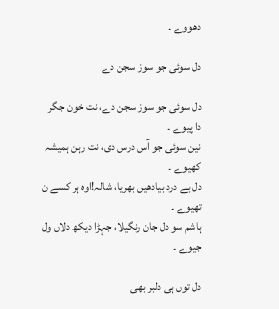دھووے ۔

دل سوئی جو سوز سجن دے

دل سوئی جو سوز سجن دے، نت خون جگر دا پیوے ۔
نین سوئی جو آس درس دی، نت رہن ہمیشہ کھیوے ۔
دل بے درد بیادھیں بھریا، شالہ!اوہ ہر کسے ن تھیوے ۔
ہاشم سو دل جان رنگیلا، جہڑا دیکھ دلاں ول جیوے ۔

دل توں ہی دلبر بھی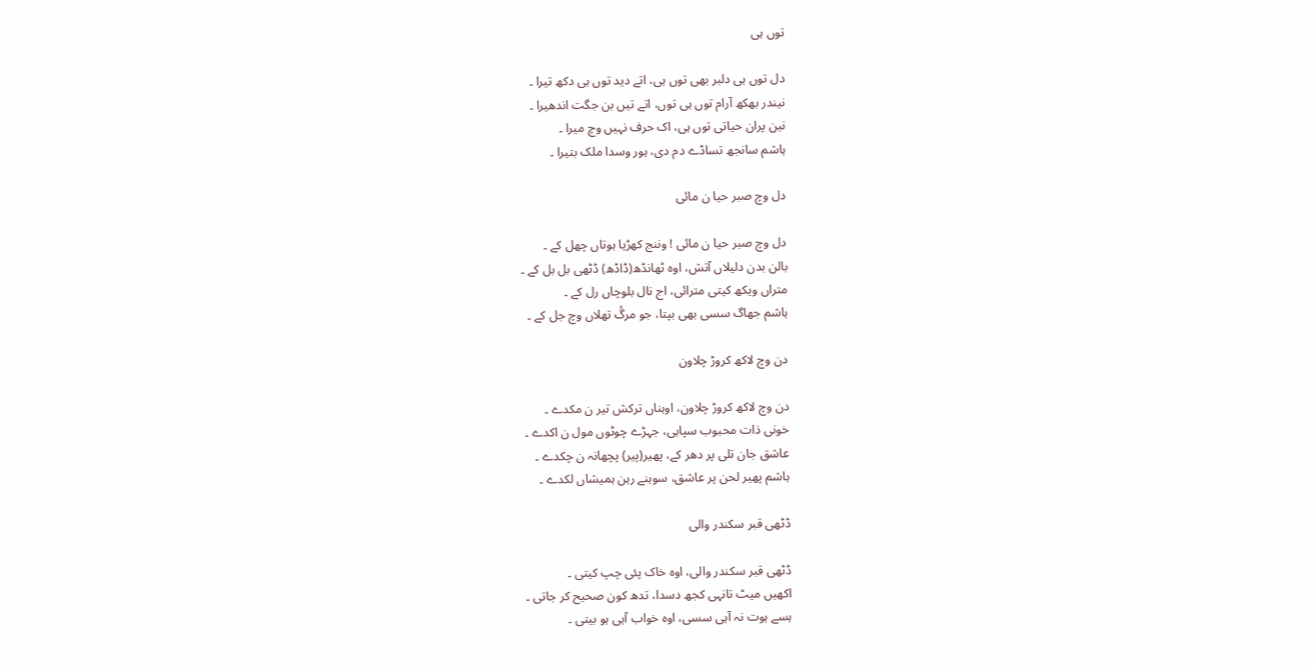توں ہی

دل توں ہی دلبر بھی توں ہی، اتے دید توں ہی دکھ تیرا ۔
نیندر بھکھ آرام توں ہی توں، اتے تیں بن جگت اندھیرا ۔
نین پران حیاتی توں ہی، اک حرف نہیں وچ میرا ۔
ہاشم سانجھ تساڈے دم دی، ہور وسدا ملک بتیرا ۔

دل وچ صبر حیا ن مائی

دل وچ صبر حیا ن مائی ! وننج کھڑیا ہوتاں چھل کے ۔
بالن بدن دلیلاں آتش، اوہ ٹھانڈھ(ڈاڈھ) ڈٹھی بل بل کے ۔
متراں ویکھ کیتی مترائی، اج نال بلوچاں رل کے ۔
ہاشم جھاگ سسی بھی بپتا، جو مرگُ تھلاں وچ جل کے ۔

دن وچ لاکھ کروڑ چلاون

دن وچ لاکھ کروڑ چلاون، اوہناں ترکش تیر ن مکدے ۔
خونی ذات محبوب سپاہی، جہڑے چوٹوں مول ن اکدے ۔
عاشق جان تلی پر دھر کے، پھیر(پیر) پچھانہ ن چکدے ۔
ہاشم پھیر لحن پر عاشق، سوہنے رہن ہمیشاں لکدے ۔

ڈٹھی قبر سکندر والی

ڈٹھی قبر سکندر والی، اوہ خاک پئی چپ کیتی ۔
اکھیں میٹ تانہی کجھ دسدا، تدھ کون صحیح کر جاتی ۔
ہسے ہوت نہ آہی سسی، اوہ خواب آہی ہو بیتی ۔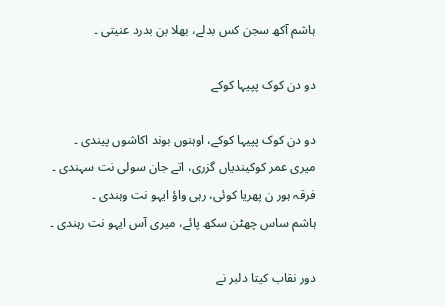ہاشم آکھ سجن کس بدلے، بھلا بن بدرد عنیتی ۔

دو دن کوک پپیہا کوکے

دو دن کوک پپیہا کوکے، اوہنوں بوند اکاشوں پیندی ۔
میری عمر کوکیندیاں گزری، اتے جان سولی نت سہندی ۔
فرقہ ہور ن پھریا کوئی، رہی واؤ ایہو نت وہندی ۔
ہاشم ساس چھٹن سکھ پائے، میری آس ایہو نت رہندی ۔

دور نقاب کیتا دلبر نے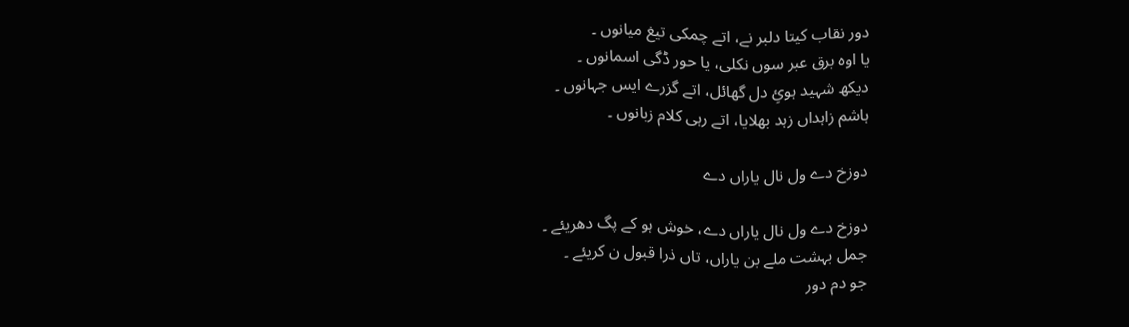دور نقاب کیتا دلبر نے، اتے چمکی تیغ میانوں ۔
یا اوہ برق عبر سوں نکلی، یا حور ڈگی اسمانوں ۔
دیکھ شہید ہوئِ دل گھائل، اتے گزرے ایس جہانوں ۔
ہاشم زاہداں زہد بھلایا، اتے رہی کلام زبانوں ۔

دوزخ دے ول نال یاراں دے

دوزخ دے ول نال یاراں دے، خوش ہو کے پگ دھریئے ۔
جمل بہشت ملے بن یاراں، تاں ذرا قبول ن کریئے ۔
جو دم دور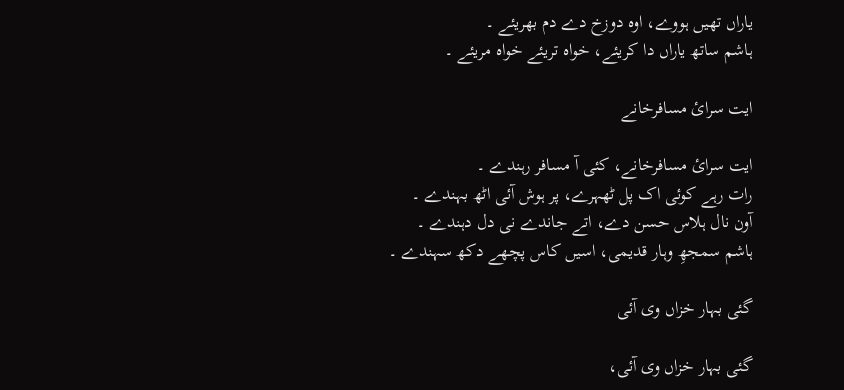یاراں تھیں ہووے، اوہ دوزخ دے دم بھریئے ۔
ہاشم ساتھ یاراں دا کریئے، خواہ تریئے خواہ مریئے ۔

ایت سرائ مسافرخانے

ایت سرائ مسافرخانے، کئی آ مسافر رہندے ۔
رات رہے کوئی اک پل ٹھہرے، پر ہوش آئی اٹھ بہندے ۔
آون نال ہلاس حسن دے، اتے جاندے نی دل دہندے ۔
ہاشم سمجھِ وہار قدیمی، اسیں کاس پچھے دکھ سہندے ۔

گئی بہار خزاں وی آئی

گئی بہار خزاں وی آئی،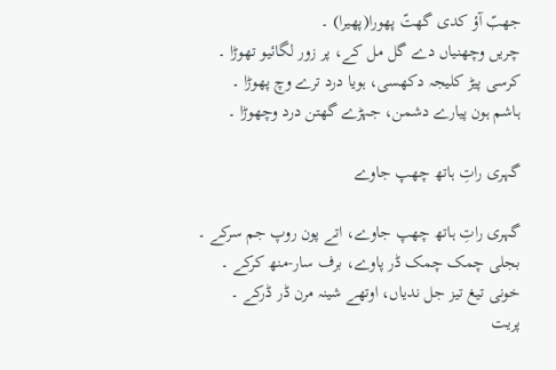جھبّ آؤ کدی گھتّ پھورا(پھیرا) ۔
چریں وچھنیاں دے گل مل کے، پر زور لگائیو تھوڑا ۔
کرسی پیڑ کلیجہ دکھسی، ہویا درد ترے وچ پھوڑا ۔
ہاشم ہون پیارے دشمن، جہڑے گھتن درد وچھوڑا ۔

گہری راتِ ہاتھ چھپ جاوے

گہری راتِ ہاتھ چھپ جاوے، اتے پون روپ جم سرکے ۔
بجلی چمک چمک ڈر پاوے، برف سار-منھ کرکے ۔
خونی تیغ تیز جل ندیاں، اوتھے شینہ مرن ڈر ڈرکے ۔
پریت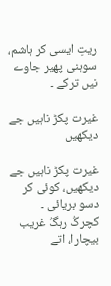ریتِ ایسی کر ہاشم، سوہنی پھیر جاوے نیں ترکے ۔

غیرت پکڑ ناہیں جے دیکھیں

غیرت پکڑ ناہیں جے دیکھیں، کوئی کر دسو بریائی ۔
کچرکُ رہگُ غریب بیچارا، اتے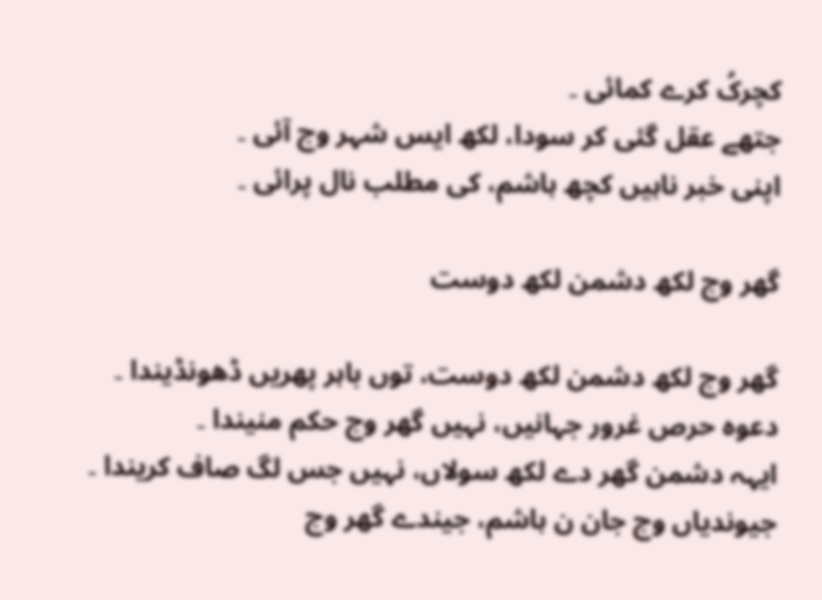کچرکُ کرے کمائی ۔
جتھے عقل گئی کر سودا، لکھ ایس شہر وچ آئی ۔
اپنی خبر ناہیں کچھ ہاشم، کی مطلب نال پرائی ۔

گھر وچ لکھ دشمن لکھ دوست

گھر وچ لکھ دشمن لکھ دوست، توں باہر پھریں ڈھونڈیندا ۔
دعوہ حرص غرور جہانیں، نہیں گھر وچ حکم منیندا ۔
ایہہ دشمن گھر دے لکھ سولاں، نہیں جس لگ صاف کریندا ۔
جیوندیاں وچ جان ن ہاشم، جیندے گھر وچ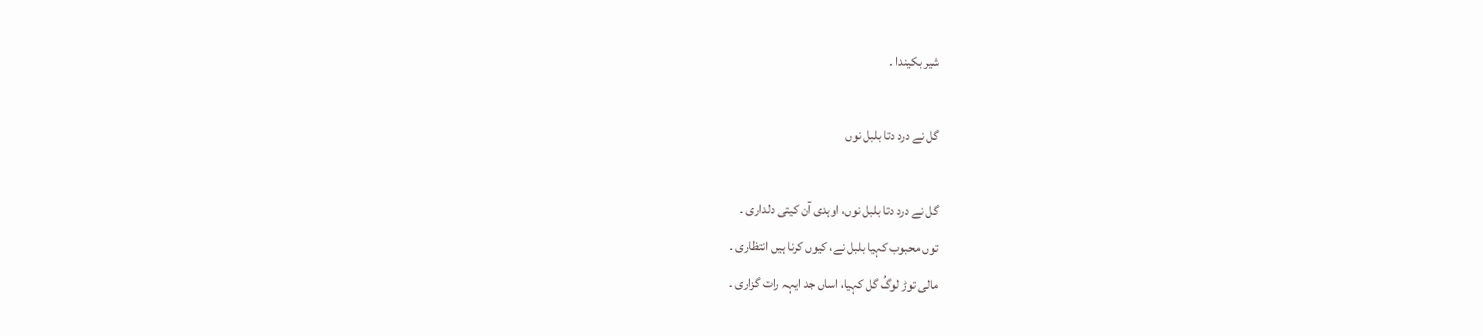شیر بکیندا ۔

گل نے درد دتا بلبل نوں

گل نے درد دتا بلبل نوں، اوہدی آن کیتی دلداری ۔
توں محبوب کہیا بلبل نے، کیوں کرنا ہیں انتظاری ۔
مالی توڑ لوگُ گل کہیا، اساں جد ایہہ رات گزاری ۔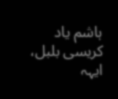ہاشم یاد کریسی بلبل، ایہہ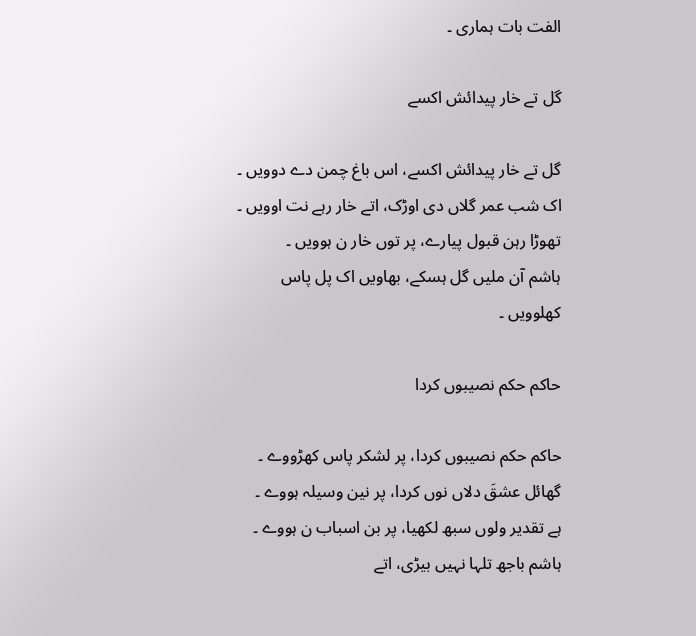الفت بات ہماری ۔

گل تے خار پیدائش اکسے

گل تے خار پیدائش اکسے، اس باغ چمن دے دوویں ۔
اک شب عمر گلاں دی اوڑک، اتے خار رہے نت اوویں ۔
تھوڑا رہن قبول پیارے، پر توں خار ن ہوویں ۔
ہاشم آن ملیں گل ہسکے، بھاویں اک پل پاس کھلوویں ۔

حاکم حکم نصیبوں کردا

حاکم حکم نصیبوں کردا، پر لشکر پاس کھڑووے ۔
گھائل عشقَ دلاں نوں کردا، پر نین وسیلہ ہووے ۔
ہے تقدیر ولوں سبھ لکھیا، پر بن اسباب ن ہووے ۔
ہاشم باجھ تلہا نہیں بیڑی، اتے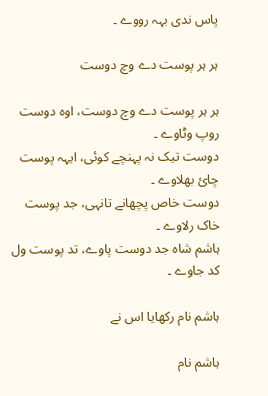پاس ندی بہہ رووے ۔

ہر ہر پوست دے وچ دوست

ہر ہر پوست دے وچ دوست، اوہ دوست روپ وٹاوے ۔
دوست تیک نہ پہنچے کوئی، ایہہ پوست چائ بھلاوے ۔
دوست خاص پچھانے تانہی، جد پوست خاک رلاوے ۔
ہاشم شاہ جد دوست پاوے، تد پوست ول کد جاوے ۔

ہاشم نام رکھایا اس نے

ہاشم نام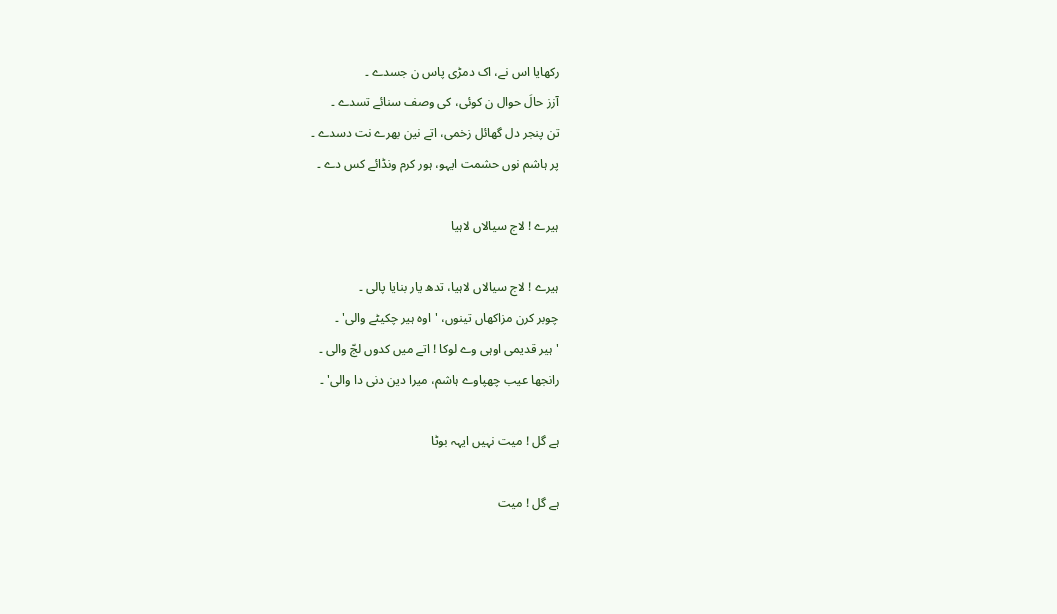رکھایا اس نے، اک دمڑی پاس ن جسدے ۔
آزز حالَ حوال ن کوئی، کی وصف سنائے تسدے ۔
تن پنجر دل گھائل زخمی، اتے نین بھرے نت دسدے ۔
پر ہاشم نوں حشمت ایہو، ہور کرم ونڈائے کس دے ۔

ہیرے ! لاج سیالاں لاہیا

ہیرے ! لاج سیالاں لاہیا، تدھ یار بنایا پالی ۔
چوبر کرن مزاکھاں تینوں، 'اوہ ہیر چکیٹے والی' ۔
'ہیر قدیمی اوہی وے لوکا ! اتے میں کدوں لجّ والی ۔
رانجھا عیب چھپاوے ہاشم، میرا دین دنی دا والی' ۔

ہے گل ! میت نہیں ایہہ بوٹا

ہے گل ! میت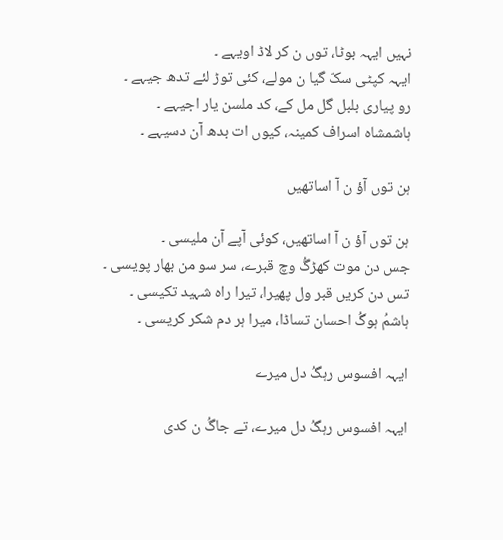نہیں ایہہ بوٹا، توں ن کر لاڈ اویہے ۔
ایہہ کپٹی سکّ گیا ن مولے، کئی توڑ لئے تدھ جیہے ۔
رو پیاری بلبل گل مل کے، کد ملسن یار اجیہے ۔
ہاشمشاہ اسراف کمینہ، کیوں ات بدھ آن دسیہے ۔

ہن توں آؤ ن آ اساتھیں

ہن توں آؤ ن آ اساتھیں، کوئی آپے آن ملیسی ۔
جس دن موت کھڑگُ وچ قبرے، سر سو من بھار پویسی ۔
تس دن کریں قبر ول پھیرا، تیرا راہ شہید تکیسی ۔
ہاشمُ ہوگُ احسان تساڈا، میرا ہر دم شکر کریسی ۔

ایہہ افسوس رہگُ دل میرے

ایہہ افسوس رہگُ دل میرے، تے جاگُ ن کدی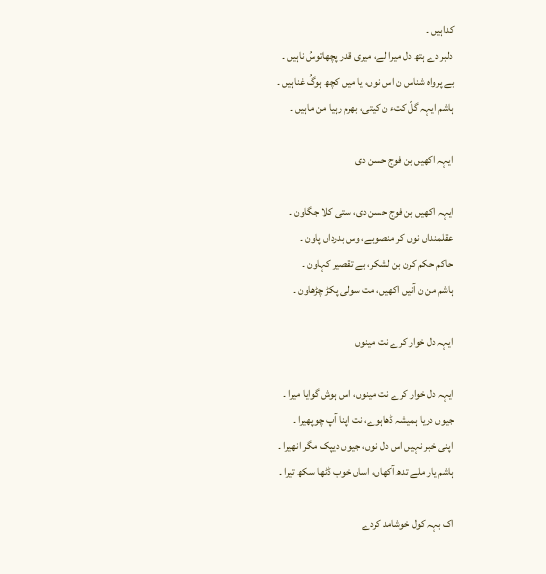کداہیں ۔
دلبر دے ہتھ دل میرا لے، میری قدر پچھاتوسُ ناہیں ۔
بے پرواہ شناس ن اس نوں، یا میں کچھ ہوگُ غناہیں ۔
ہاشم ایہہ گلّ کتء ن کیتی، بھرم رہیا من ماہیں ۔

ایہہ اکھیں بن فوج حسن دی

ایہہ اکھیں بن فوج حسن دی، ستی کلا جگاون ۔
عقلمنداں نوں کر منصوبے، وس بدرداں پاون ۔
حاکم حکم کرن بن لشکر، بے تقصیر کہاون ۔
ہاشم من ن آنیں اکھیں، مت سولی پکڑ چڑھاون ۔

ایہہ دل خوار کرے نت مینوں

ایہہ دل خوار کرے نت مینوں، اس ہوش گوایا میرا ۔
جیوں دریا ہمیشہ ڈھاہوے، نت اپنا آپ چوپھیرا ۔
اپنی خبر نہیں اس دل نوں، جیوں دیپک مگر انھیرا ۔
ہاشم یار ملے تدھ آکھاں، اساں خوب ڈٹھا سکھ تیرا ۔

اک بہہ کول خوشامد کردے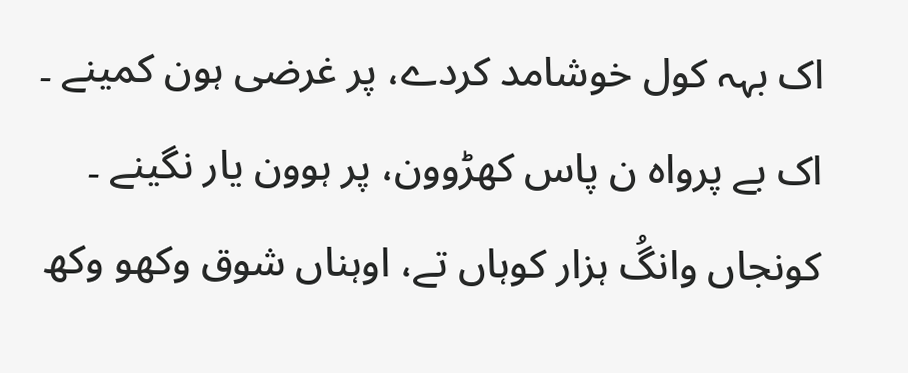اک بہہ کول خوشامد کردے، پر غرضی ہون کمینے ۔
اک بے پرواہ ن پاس کھڑوون، پر ہوون یار نگینے ۔
کونجاں وانگُ ہزار کوہاں تے، اوہناں شوق وکھو وکھ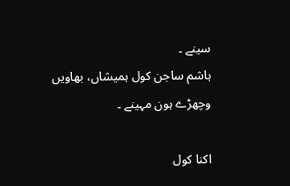سینے ۔
ہاشم ساجن کول ہمیشاں، بھاویں وچھڑے ہون مہینے ۔

اکنا کول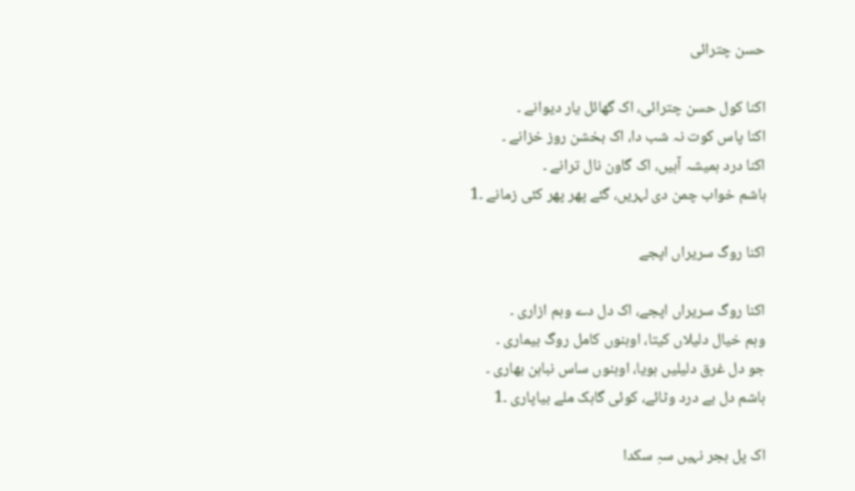حسن چترائی

اکنا کول حسن چترائی، اک گھائل یار دیوانے ۔
اکنا پاس کوت نہ شب دا، اک بخشن روز خزانے ۔
اکنا درد ہمیشہ آہیں، اک گاون نال ترانے ۔
ہاشم خواب چمن دی لہریں، گئے پھر پھر کئی زمانے ۔1

اکنا روگ سریراں اپجے

اکنا روگ سریراں اپجے، اک دل دے وہم ازاری ۔
وہم خیال دلیلاں کیتا، اوہنوں کامل روگ بیماری ۔
جو دل غرق دلیلیں ہویا، اوہنوں ساس نباہن بھاری ۔
ہاشم دل بے درد وٹائے، کوئی گاہک ملے بیاپاری ۔1

اک پل ہجر نہیں سہِ سکدا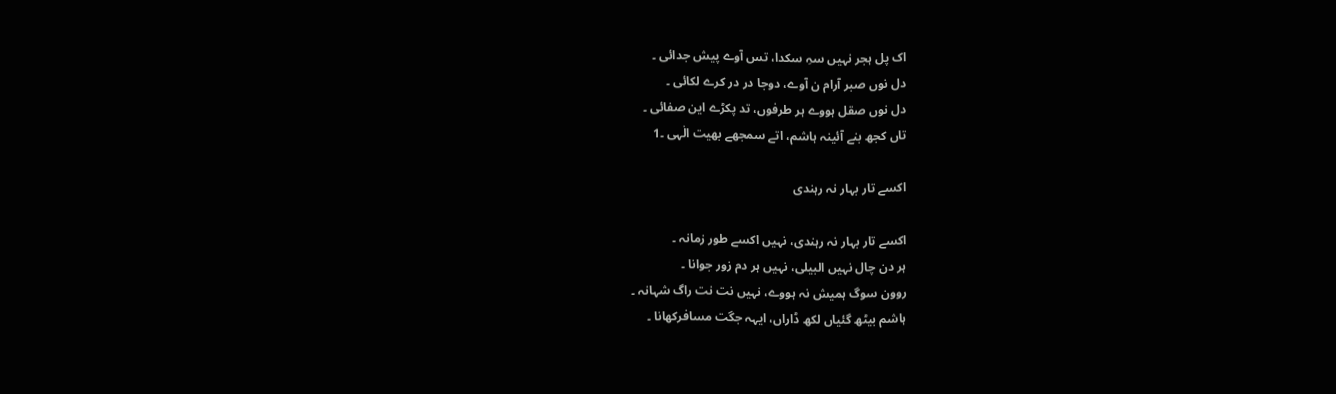اک پل ہجر نہیں سہِ سکدا، تس آوے پیش جدائی ۔
دل نوں صبر آرام ن آوے، دوجا در در کرے لکائی ۔
دل نوں صقل ہووے ہر طرفوں، تد پکڑے این صفائی ۔
تاں کجھ بنے آئینہ ہاشم، اتے سمجھے بھیت الٰہی ۔1

اکسے تار بہار نہ رہندی

اکسے تار بہار نہ رہندی، نہیں اکسے طور زمانہ ۔
ہر دن چال نہیں البیلی، نہیں ہر دم زور جوانا ۔
روون سوگ ہمیش نہ ہووے، نہیں نت نت راگ شہانہ ۔
ہاشم بیٹھ گئیاں لکھ ڈاراں، ایہہ جگت مسافرکھانا ۔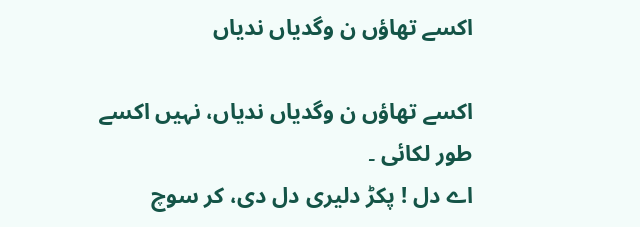اکسے تھاؤں ن وگدیاں ندیاں

اکسے تھاؤں ن وگدیاں ندیاں، نہیں اکسے طور لکائی ۔
اے دل ! پکڑ دلیری دل دی، کر سوچ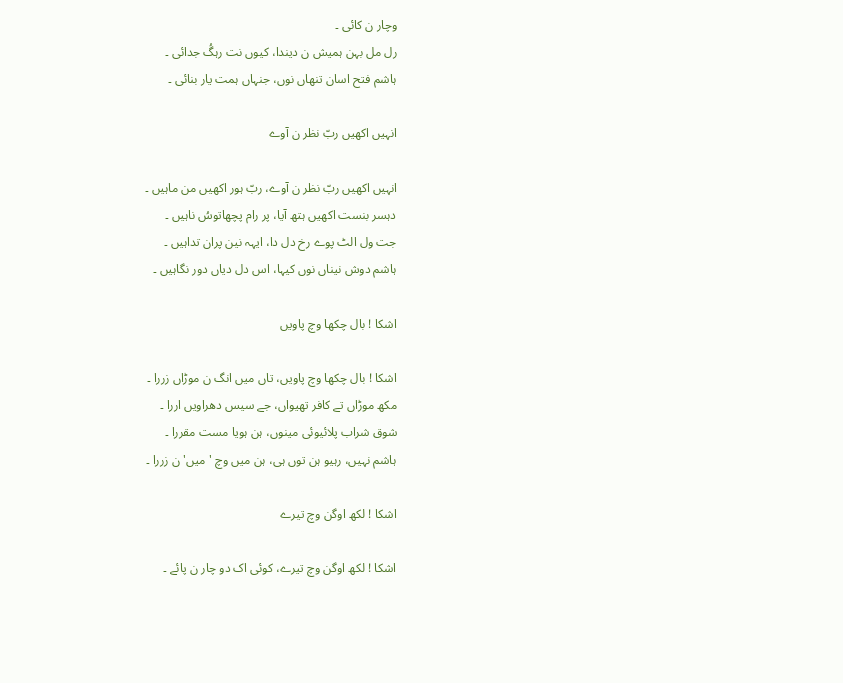وچار ن کائی ۔
رل مل بہن ہمیش ن دیندا، کیوں نت رہگُ جدائی ۔
ہاشم فتح اسان تنھاں نوں، جنہاں ہمت یار بنائی ۔

انہیں اکھیں ربّ نظر ن آوے

انہیں اکھیں ربّ نظر ن آوے، ربّ ہور اکھیں من ماہیں ۔
دہسر بنست اکھیں ہتھ آیا، پر رام پچھاتوسُ ناہیں ۔
جت ول الٹ پوے رخ دل دا، ایہہ نین پران تداہیں ۔
ہاشم دوش نیناں نوں کیہا، اس دل دیاں دور نگاہیں ۔

اشکا ! بال چکھا وچ پاویں

اشکا ! بال چکھا وچ پاویں، تاں میں انگ ن موڑاں زررا ۔
مکھ موڑاں تے کافر تھیواں، جے سیس دھراویں اررا ۔
شوق شراب پلائیوئی مینوں، ہن ہویا مست مقررا ۔
ہاشم نہیں، رہیو ہن توں ہی، ہن میں وچ 'میں' ن زررا ۔

اشکا ! لکھ اوگن وچ تیرے

اشکا ! لکھ اوگن وچ تیرے، کوئی اک دو چار ن پائے ۔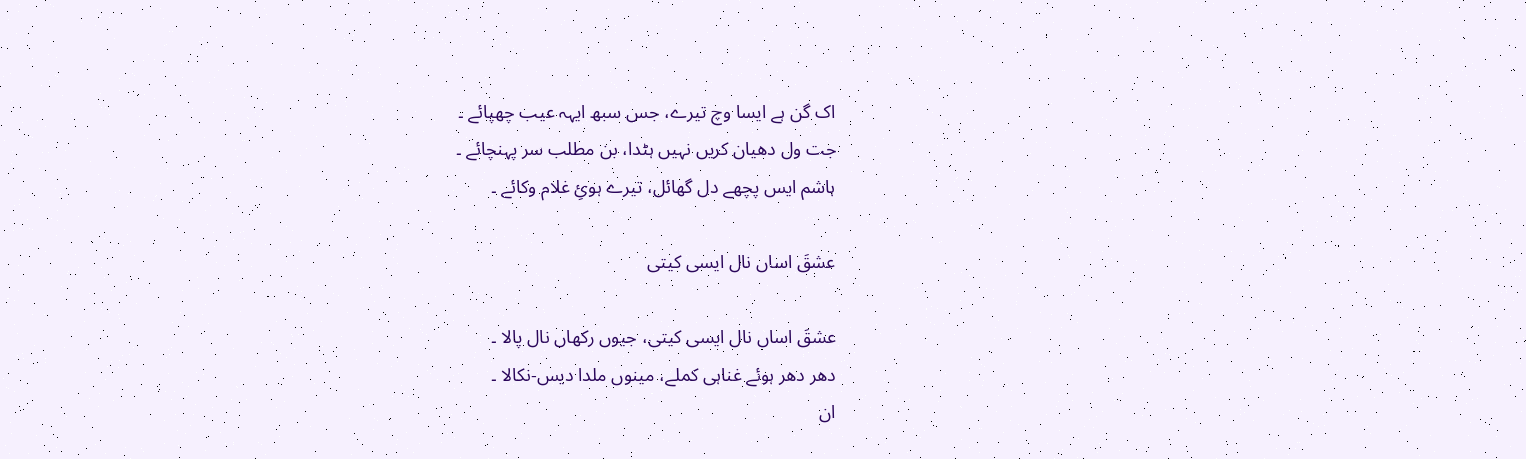اک گن ہے ایسا وچ تیرے، جس سبھ ایہہ عیب چھپائے ۔
جت ول دھیان کریں نہیں ہٹدا، بن مطلب سر پہنچائے ۔
ہاشم ایس پچھے دل گھائل، تیرے ہوئِ غلام وکائے ۔

عشقَ اساں نال ایسی کیتی

عشقَ اساں نال ایسی کیتی، جیوں رکھاں نال پالا ۔
دھر دھر ہوئے غناہی کملے، مینوں ملدا دیس-نکالا ۔
ان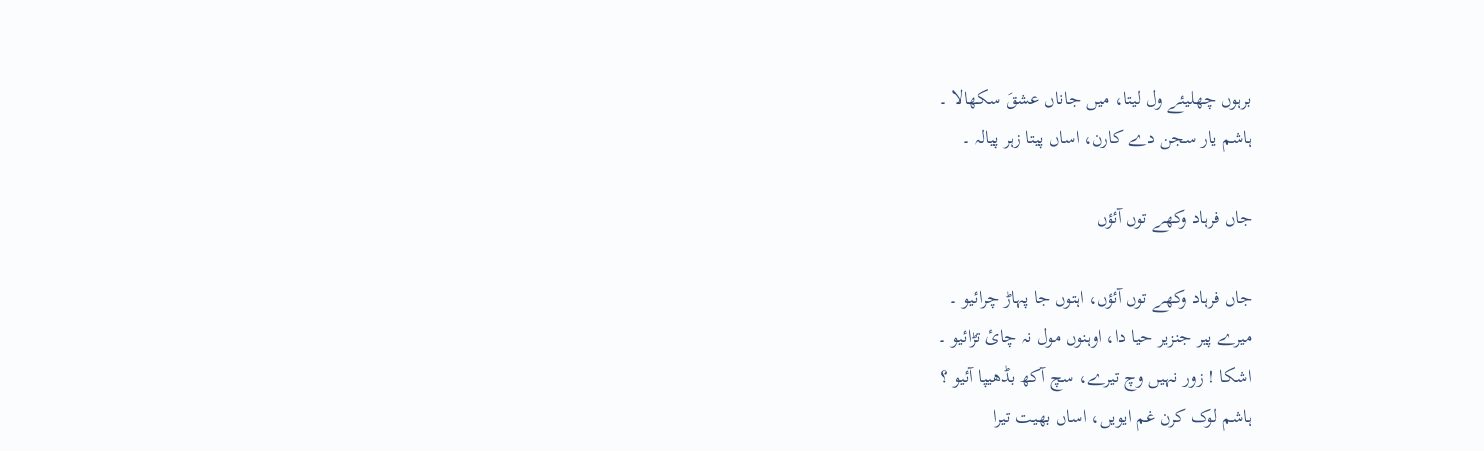برہوں چھلیئے ول لیتا، میں جاناں عشقَ سکھالا ۔
ہاشم یار سجن دے کارن، اساں پیتا زہر پیالہ ۔

جاں فرہاد وکھے توں آئؤں

جاں فرہاد وکھے توں آئؤں، اہتوں جا پہاڑ چرائیو ۔
میرے پیر جنزیر حیا دا، اوہنوں مول نہ چائ تڑائیو ۔
اشکا ! زور نہیں وچ تیرے، سچ آکھ بڈھیپا آئیو ؟
ہاشم لوک کرن غم ایویں، اساں بھیت تیرا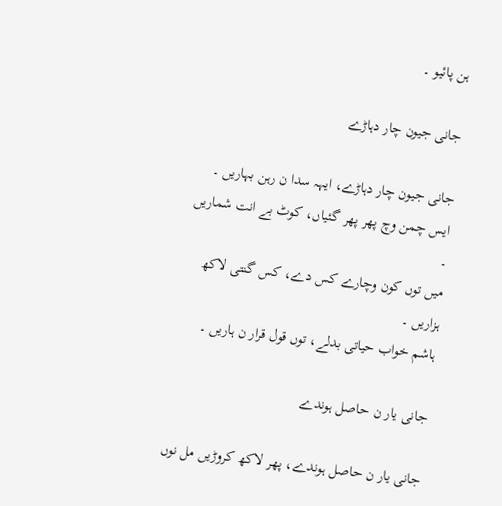ہن پائیو ۔

جانی جیون چار دہاڑے

جانی جیون چار دہاڑے، ایہہ سدا ن رہن بہاریں ۔
ایس چمن وچ پھر پھر گئیاں، کوٹ بے انت شماریں ۔
میں توں کون وچارے کس دے، کس گنتی لاکھ ہزاریں ۔
ہاشم خواب حیاتی بدلے، توں قول قرار ن ہاریں ۔

جانی یار ن حاصل ہوندے

جانی یار ن حاصل ہوندے، پھر لاکھ کروڑیں مل نوں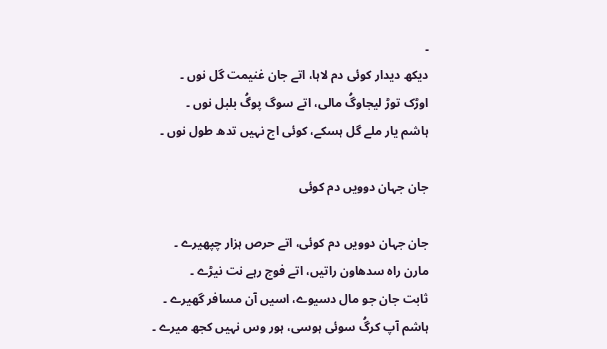۔
دیکھ دیدار کوئی دم لاہا، اتے جان غنیمت گل نوں ۔
اوڑک توڑ لیجاوگُ مالی، اتے سوگ پوگُ بلبل نوں ۔
ہاشم یار ملے گل ہسکے، کوئی اج نہیں تدھ طول نوں ۔

جان جہان دوویں دم کوئی

جان جہان دوویں دم کوئی، اتے حرص ہزار چپھیرے ۔
مارن راہ سدھاون راتیں، اتے فوج رہے نت نیڑے ۔
ثابت جان جو مال دسیوے، اسیں آن مسافر گھیرے ۔
ہاشم آپ کرگُ سوئی ہوسی، ہور وس نہیں کجھ میرے ۔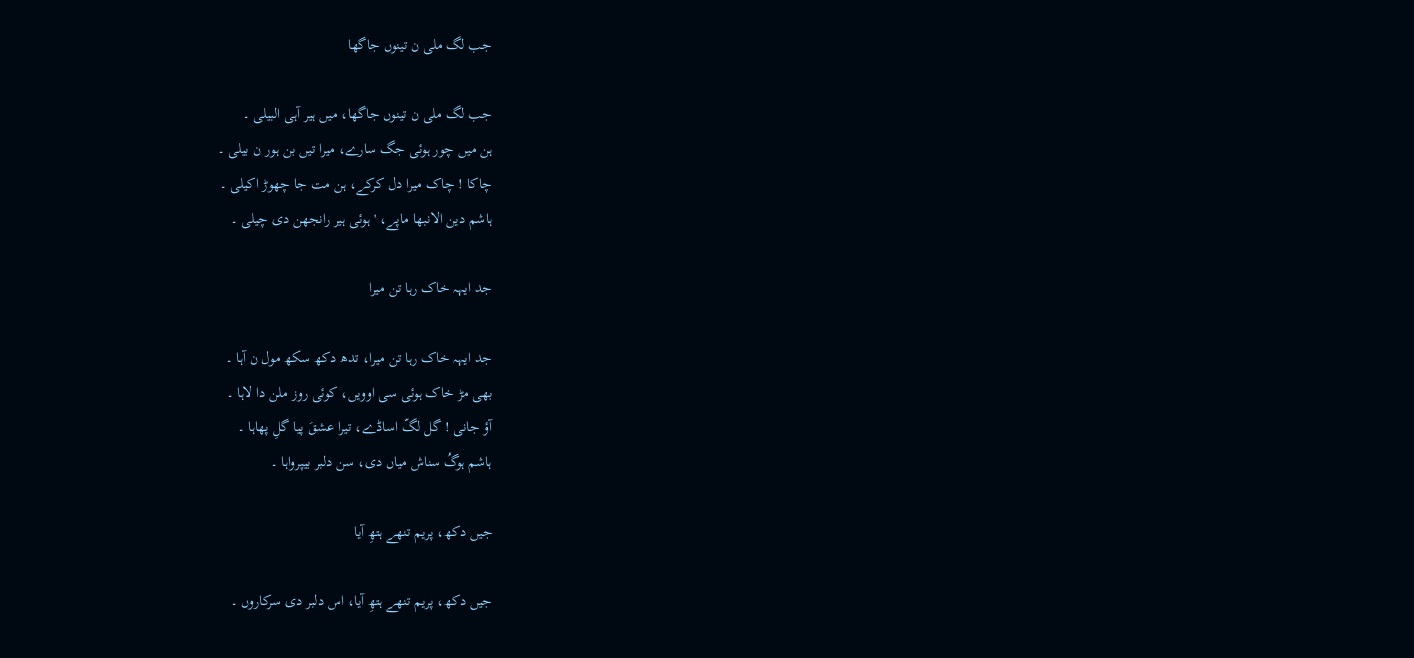جب لگ ملی ن تینوں جاگھا

جب لگ ملی ن تینوں جاگھا، میں ہیر آہی البیلی ۔
ہن میں چور ہوئی جگ سارے، میرا تیں بن ہور ن بیلی ۔
چاکا ! چاک میرا دل کرکے، ہن مت جا چھوڑ اکیلی ۔
ہاشم دین الانبھا ماپے، 'ہوئی ہیر رانجھن دی چیلی ۔

جد ایہہ خاک رہا تن میرا

جد ایہہ خاک رہا تن میرا، تدھ دکھ سکھ مول ن آہا ۔
بھی مڑ خاک ہوئی سی اوویں، کوئی روز ملن دا لاہا ۔
آؤ جانی ! گل لگّ اساڈے، تیرا عشقَ پیا گلِ پھاہا ۔
ہاشم ہوگُ سناش میاں دی، سن دلبر بیپرواہا ۔

جیں دکھ، پریم تنھے ہتھِ آیا

جیں دکھ، پریم تنھے ہتھِ آیا، اس دلبر دی سرکاروں ۔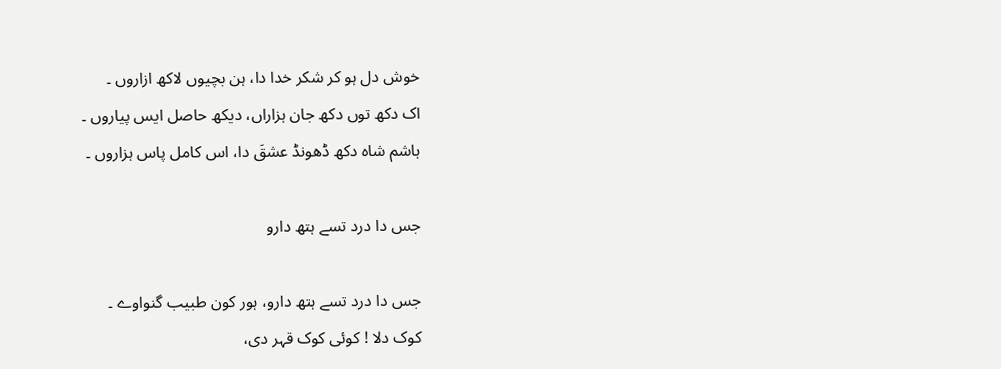خوش دل ہو کر شکر خدا دا، ہن بچیوں لاکھ ازاروں ۔
اک دکھ توں دکھ جان ہزاراں، دیکھ حاصل ایس پیاروں ۔
ہاشم شاہ دکھ ڈھونڈ عشقَ دا، اس کامل پاس ہزاروں ۔

جس دا درد تسے ہتھ دارو

جس دا درد تسے ہتھ دارو، ہور کون طبیب گنواوے ۔
کوک دلا ! کوئی کوک قہر دی،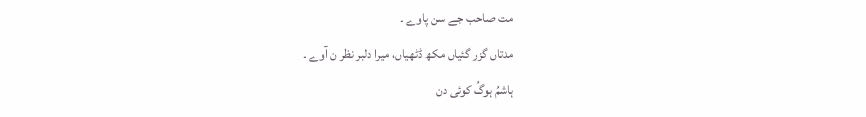مت صاحب جے سن پاوے ۔
مدتاں گزر گئیاں مکھ ڈٹھیاں، میرا دلبر نظر ن آوے ۔
ہاشمُ ہوگُ کوئی دن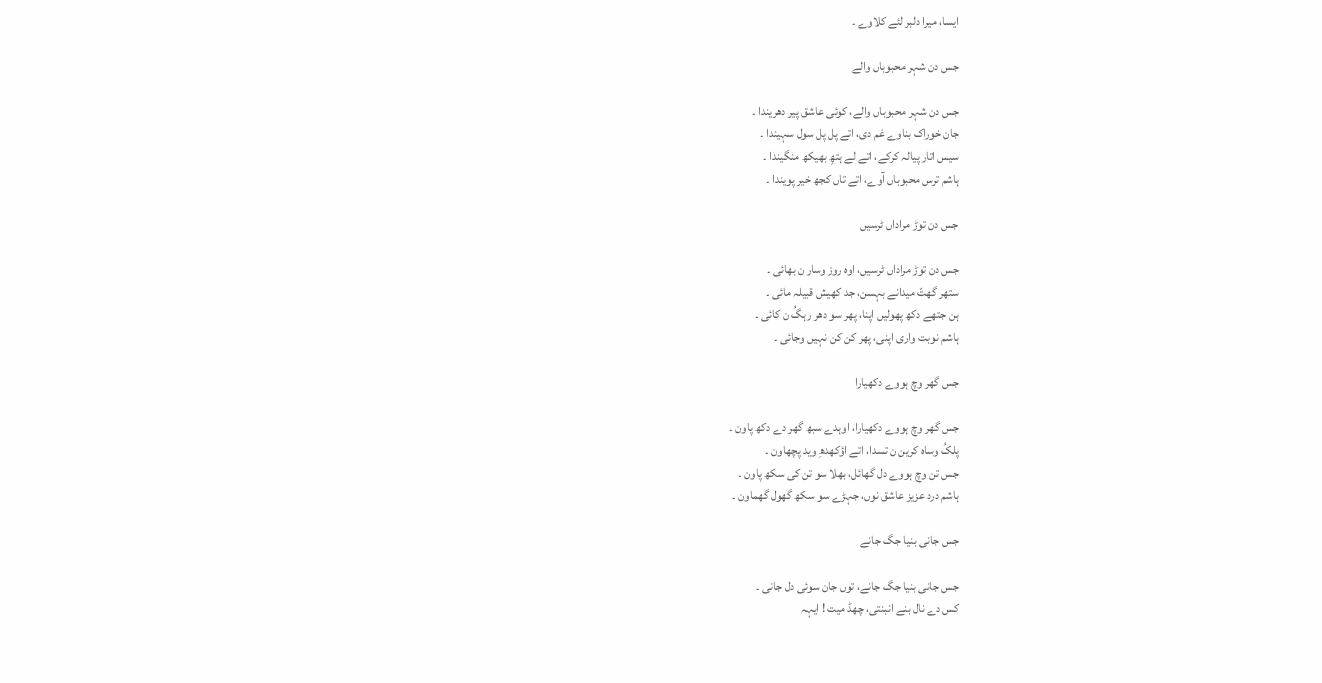ایسا، میرا دلبر لئے کلاوے ۔

جس دن شہر محبوباں والے

جس دن شہر محبوباں والے، کوئی عاشق پیر دھریندا ۔
جان خوراک بناوے غم دی، اتے پل پل سول سہیندا ۔
سیس اتار پیالہ کرکے، اتے لے ہتھِ بھیکھ منگیندا ۔
ہاشم ترس محبوباں آوے، اتے تاں کجھ خیر پویندا ۔

جس دن توڑ مراداں ٹرسیں

جس دن توڑ مراداں ٹرسیں، اوہ روز وسار ن بھائی ۔
ستھر گھتّ میدانے بہسن، جد کھیش قبیلہ مائی ۔
ہن جتھے دکھ پھولیں اپنا، پھر سو دھر رہگُ ن کائی ۔
ہاشم نوبت واری اپنی، پھر کن کن نہیں وجائی ۔

جس گھر وچ ہووے دکھیارا

جس گھر وچ ہووے دکھیارا، اوہدے سبھ گھر دے دکھ پاون ۔
پلکُ وساہ کرین ن تسدا، اتے اؤکھدھِ وید پچھاون ۔
جس تن وچ ہووے دل گھائل، بھلا سو تن کی سکھ پاون ۔
ہاشم درد عزیز عاشق نوں، جہڑے سو سکھ گھول گھماون ۔

جس جانی بنیا جگ جانے

جس جانی بنیا جگ جانے، توں جان سوئی دل جانی ۔
کس دے نال بنے انبنتی، چھڈ میت ! ایہہ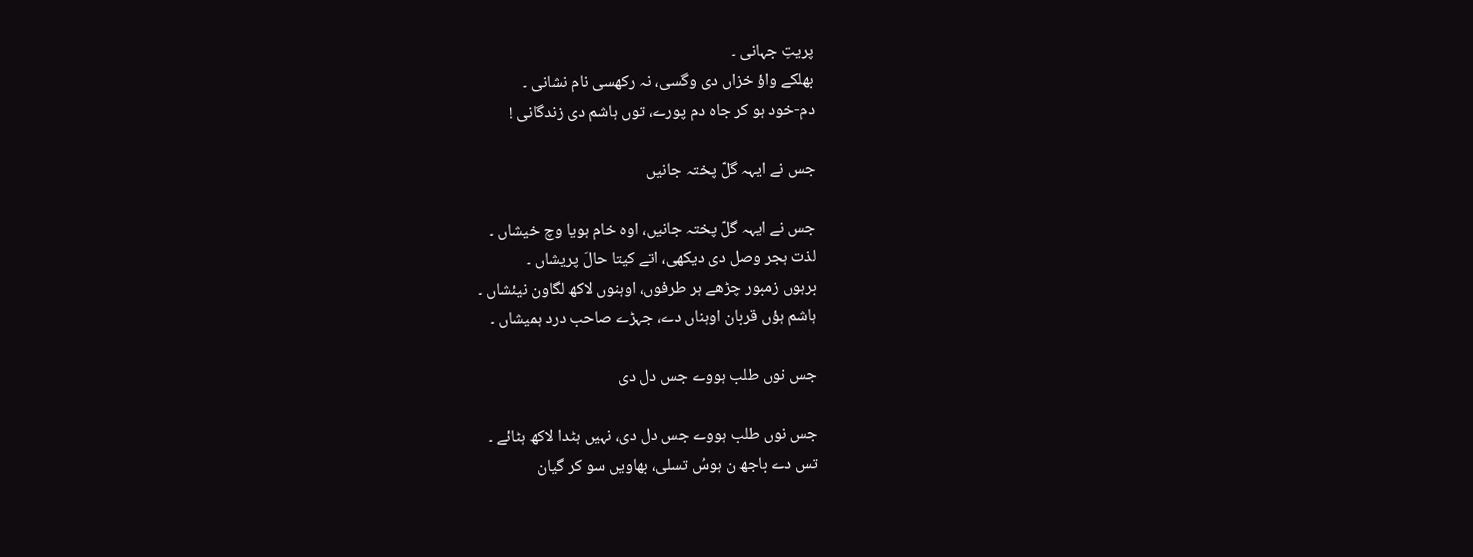پریتِ جہانی ۔
بھلکے واؤ خزاں دی وگسی، نہ رکھسی نام نشانی ۔
دم-خود ہو کر جاہ دم پورے، توں ہاشم دی زندگانی !

جس نے ایہہ گلّ پختہ جانیں

جس نے ایہہ گلّ پختہ جانیں، اوہ خام ہویا وچ خیشاں ۔
لذت ہجر وصل دی دیکھی، اتے کیتا حالَ پریشاں ۔
برہوں زمبور چڑھے ہر طرفوں، اوہنوں لاکھ لگاون نیئشاں ۔
ہاشم ہؤں قربان اوہناں دے، جہڑے صاحب درد ہمیشاں ۔

جس نوں طلب ہووے جس دل دی

جس نوں طلب ہووے جس دل دی، نہیں ہٹدا لاکھ ہٹائے ۔
تس دے باجھ ن ہوسُ تسلی، بھاویں سو کر گیان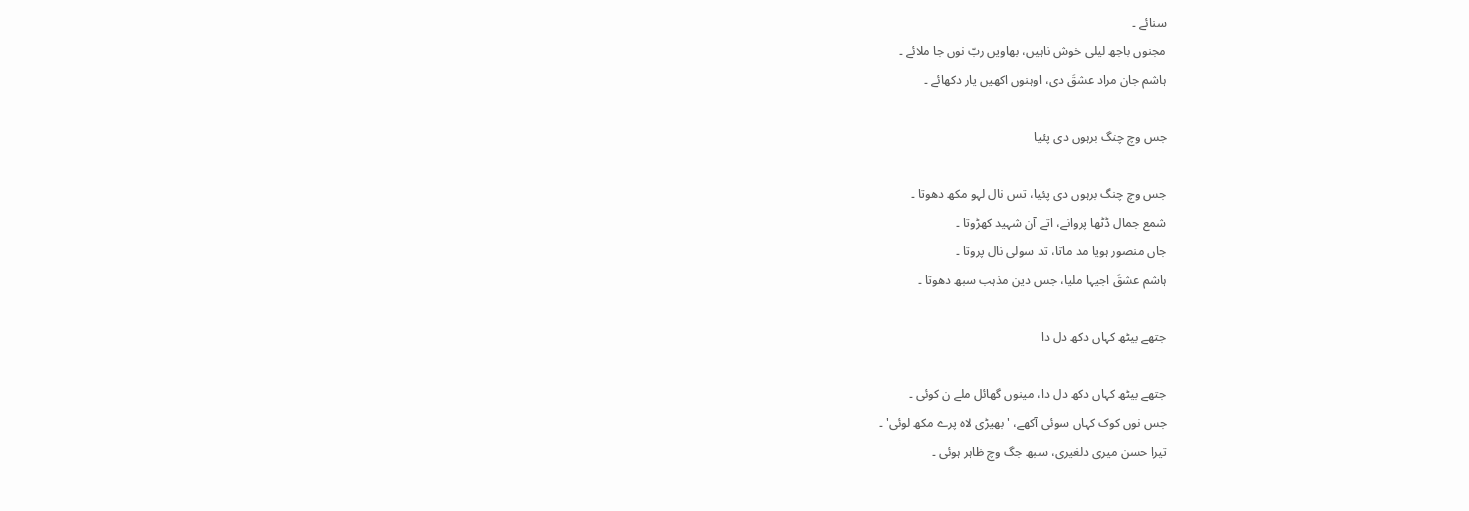سنائے ۔
مجنوں باجھ لیلی خوش ناہیں، بھاویں ربّ نوں جا ملائے ۔
ہاشم جان مراد عشقَ دی، اوہنوں اکھیں یار دکھائے ۔

جس وچ چنگ برہوں دی پئیا

جس وچ چنگ برہوں دی پئیا، تس نال لہو مکھ دھوتا ۔
شمع جمال ڈٹھا پروانے، اتے آن شہید کھڑوتا ۔
جاں منصور ہویا مد ماتا، تد سولی نال پروتا ۔
ہاشم عشقَ اجیہا ملیا، جس دین مذہب سبھ دھوتا ۔

جتھے بیٹھ کہاں دکھ دل دا

جتھے بیٹھ کہاں دکھ دل دا، مینوں گھائل ملے ن کوئی ۔
جس نوں کوک کہاں سوئی آکھے، 'بھیڑی لاہ پرے مکھ لوئی' ۔
تیرا حسن میری دلغیری، سبھ جگ وچ ظاہر ہوئی ۔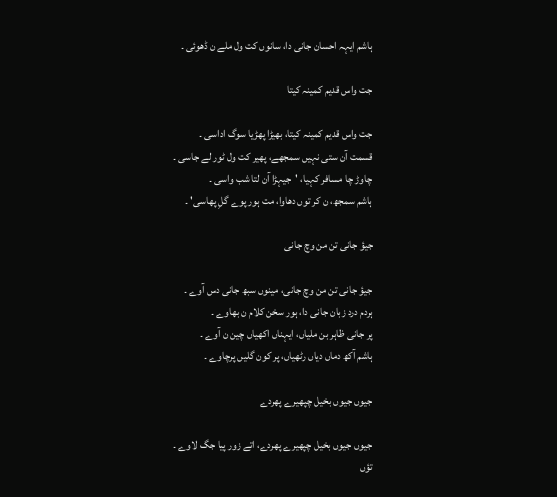ہاشم ایہہ احسان جانی دا، سانوں کت ول ملے ن ڈھوئی ۔

جت واس قدیم کمینہ کیتا

جت واس قدیم کمینہ کیتا، بھیڑا پھڑیا سوگ اداسی ۔
قسمت آن ستی نہیں سمجھے، پھیر کت ول ٹور لے جاسی ۔
چاوڑ چا مسافر کہیا، 'جیہڑا آن لتا شب واسی ۔
ہاشم سمجھ، ن کر توں دھاوا، مت ہور پوے گلِ پھاسی' ۔

جیؤ جانی تن من وچ جانی

جیؤ جانی تن من وچ جانی، مینوں سبھ جانی دس آوے ۔
ہردم درد زبان جانی دا، ہور سخن کلام ن بھاوے ۔
پر جانی ظاہر بن ملیاں، ایہناں اکھیاں چین ن آوے ۔
ہاشم آکھ دماں دیاں رٹھیاں، پر کون گلیں پرچاوے ۔

جیوں جیوں بخیل چپھیرے پھردے

جیوں جیوں بخیل چپھیرے پھردے، اتے زور پیا جگ لاوے ۔
تؤں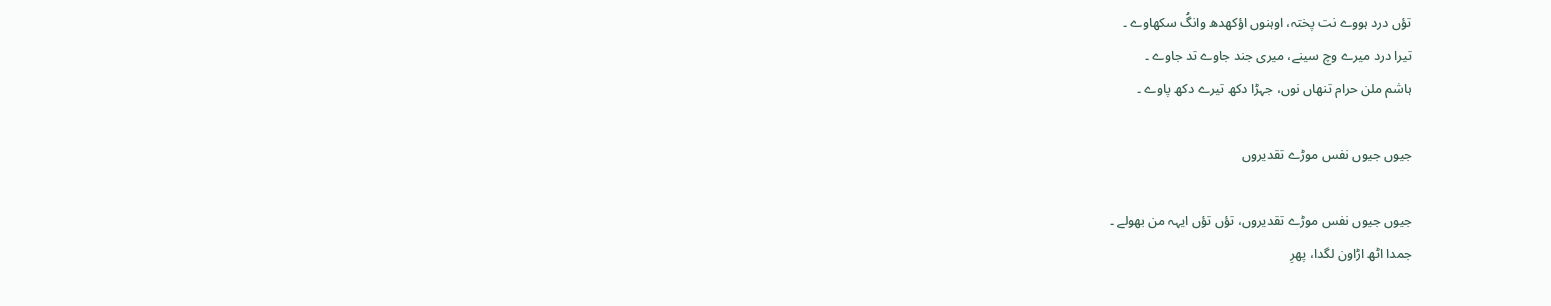تؤں درد ہووے نت پختہ، اوہنوں اؤکھدھ وانگُ سکھاوے ۔
تیرا درد میرے وچ سینے، میری جند جاوے تد جاوے ۔
ہاشم ملن حرام تنھاں نوں، جہڑا دکھ تیرے دکھ پاوے ۔

جیوں جیوں نفس موڑے تقدیروں

جیوں جیوں نفس موڑے تقدیروں، تؤں تؤں ایہہ من بھولے ۔
جمدا اٹھ اڑاون لگدا، پھرِ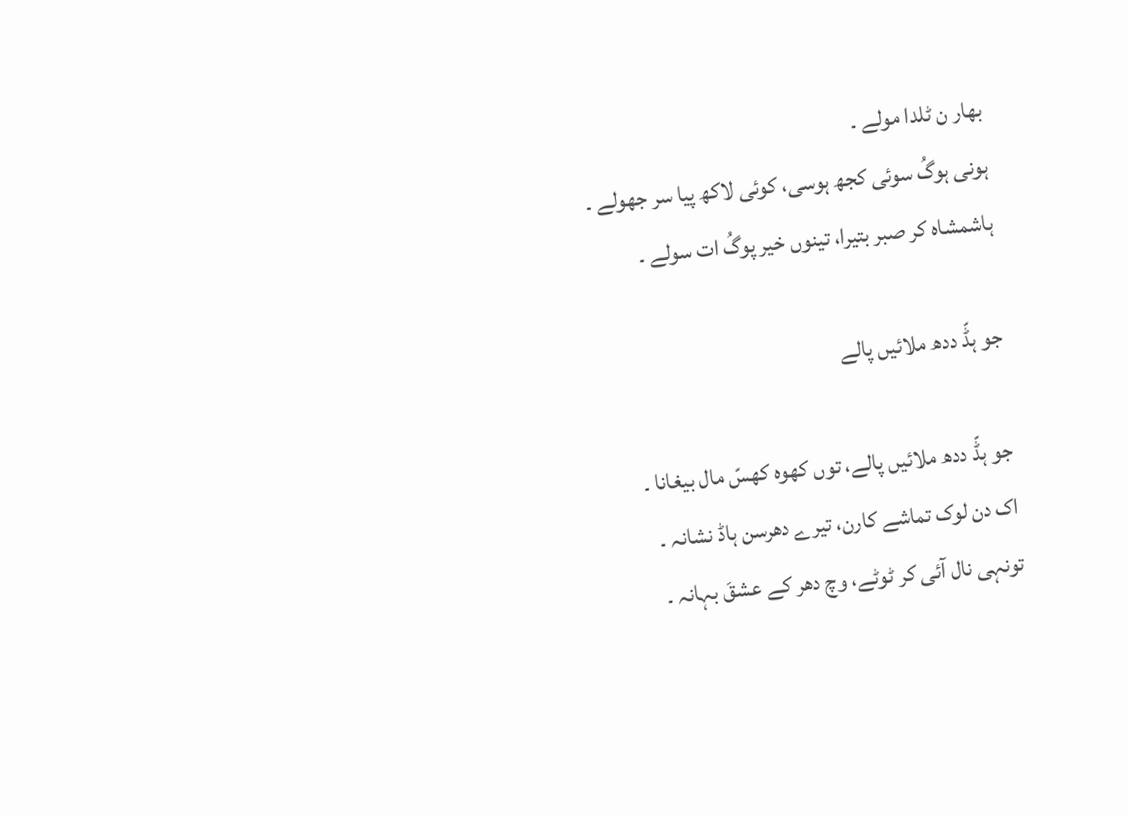بھار ن ٹلدا مولے ۔
ہونی ہوگُ سوئی کجھ ہوسی، کوئی لاکھ پیا سر جھولے ۔
ہاشمشاہ کر صبر بتیرا، تینوں خیر پوگُ ات سولے ۔

جو ہڈّ ددھ ملائیں پالے

جو ہڈّ ددھ ملائیں پالے، توں کھوہ کھسّ مال بیغانا ۔
اک دن لوک تماشے کارن، تیرے دھرسن ہاڈ نشانہ ۔
تونہی نال آئی کر ٹوٹے، وچ دھر کے عشقَ بہانہ ۔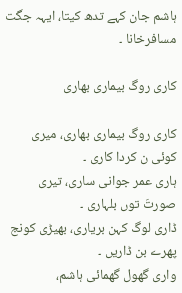ہاشم جان کہے تدھ کیتا، ایہہ جگت مسافرخانا ۔

کاری روگ بیماری بھاری

کاری روگ بیماری بھاری، میری کوئی ن کردا کاری ۔
ہاری عمر جوانی ساری، تیری صورتَ توں بلہاری ۔
ڈاری لوگ کہن بریاری، بھیڑی کونج پھرے بن ڈاریں ۔
واری گھول گھمائی ہاشم،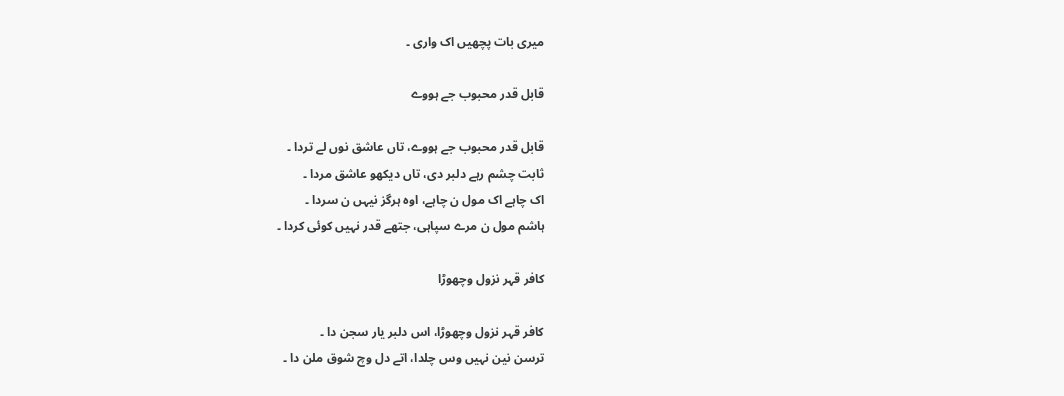میری بات پچھیں اک واری ۔

قابل قدر محبوب جے ہووے

قابل قدر محبوب جے ہووے، تاں عاشق نوں لے تردا ۔
ثابت چشم رہے دلبر دی، تاں دیکھو عاشق مردا ۔
اک چاہے اک مول ن چاہے، اوہ ہرگز نیہں ن سردا ۔
ہاشم مول ن مرے سپاہی، جتھے قدر نہیں کوئی کردا ۔

کافر قہر نزول وچھوڑا

کافر قہر نزول وچھوڑا، اس دلبر یار سجن دا ۔
ترسن نین نہیں وس چلدا، اتے دل وچ شوق ملن دا ۔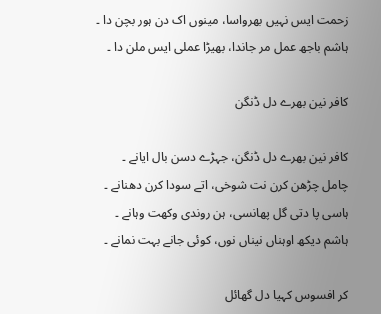زحمت ایس نہیں بھرواسا، مینوں اک دن ہور بچن دا ۔
ہاشم باجھ عمل مر جاندا، بھیڑا عملی ایس ملن دا ۔

کافر نین بھرے دل ڈنگن

کافر نین بھرے دل ڈنگن، جہڑے دسن بال ایانے ۔
چامل چڑھن کرن نت شوخی، اتے سودا کرن دھنانے ۔
ہاسی پا دتی گل پھانسی، ہن روندی وکھت وہانے ۔
ہاشم دیکھ اوہناں نیناں نوں، کوئی جانے بہت نمانے ۔

کر افسوس کہیا دل گھائل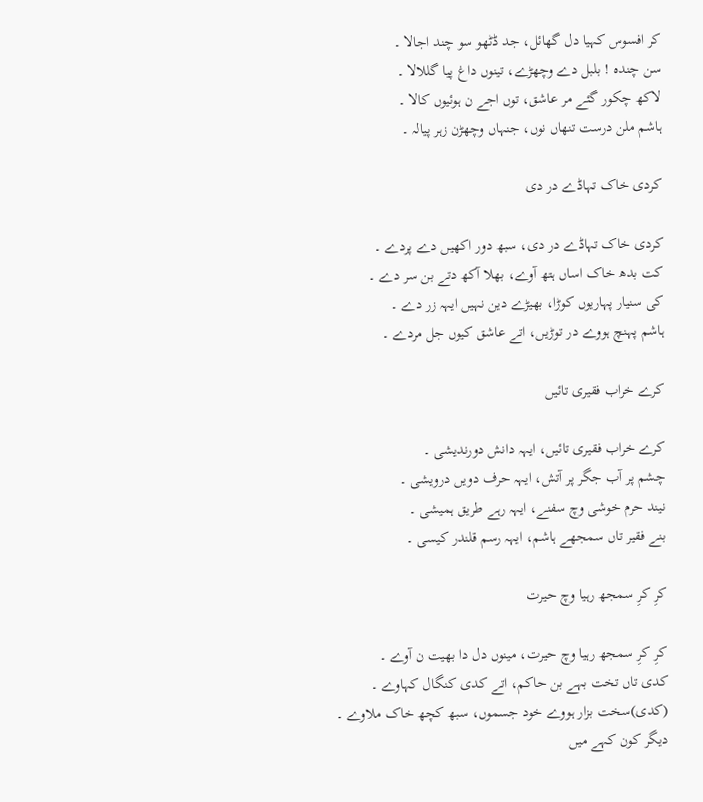کر افسوس کہیا دل گھائل، جد ڈٹھو سو چند اجالا ۔
سن چندہ ! بلبل دے وچھڑے، تینوں داغ پیا گللالا ۔
لاکھ چکور گئے مر عاشق، توں اجے ن ہوئیوں کالا ۔
ہاشم ملن درست تنھاں نوں، جنہاں وچھڑن زہر پیالہ ۔

کردی خاک تہاڈے در دی

کردی خاک تہاڈے در دی، سبھ دور اکھیں دے پردے ۔
کت بدھ خاک اساں ہتھ آوے، بھلا آکھ دتے بن سر دے ۔
کی سنیار پہاریوں کوڑا، بھیڑے دین نہیں ایہہ زر دے ۔
ہاشم پہنچ ہووے در توڑیں، اتے عاشق کیوں جل مردے ۔

کرے خراب فقیری تائیں

کرے خراب فقیری تائیں، ایہہ دانش دورندیشی ۔
چشم پر آب جگر پر آتش، ایہہ حرف دویں درویشی ۔
نیند حرم خوشی وچ سفنے، ایہہ رہے طریق ہمیشی ۔
بنے فقیر تاں سمجھے ہاشم، ایہہ رسم قلندر کیسی ۔

کرِ کرِ سمجھ رہیا وچ حیرت

کرِ کرِ سمجھ رہیا وچ حیرت، مینوں دل دا بھیت ن آوے ۔
کدی تاں تخت بہے بن حاکم، اتے کدی کنگال کہاوے ۔
(کدی)سخت بزار ہووے خود جسموں، سبھ کچھ خاک ملاوے ۔
دیگر کون کہے میں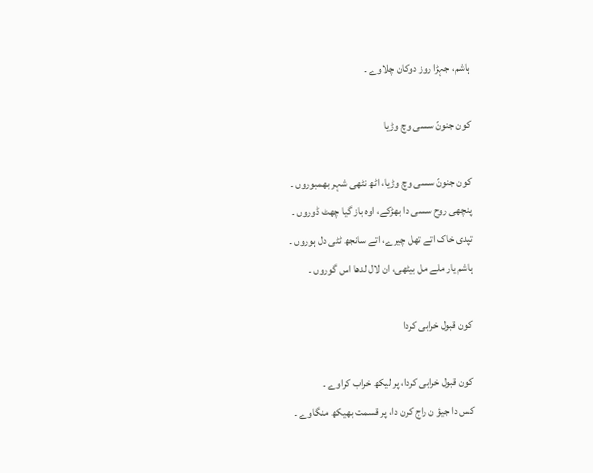ہاشم، جہڑا روز دوکان چلاوے ۔

کون جنونّ سسی وچ وڑیا

کون جنونّ سسی وچ وڑیا، اٹھ نٹھی شہر بھمبوروں ۔
پنچھی روح سسی دا بھڑکے، اوہ باز گیا چھٹ ڈوروں ۔
تپدی خاک اتے تھل چیرے، اتے سانجھ ٹٹی دل ہوروں ۔
ہاشم یار ملے مل بیٹھی، ان لال لدھا اس گوروں ۔

کون قبول خرابی کردا

کون قبول خرابی کردا، پر لیکھ خراب کراوے ۔
کس دا جیؤ ن راج کرن دا، پر قسمت بھیکھ منگاوے ۔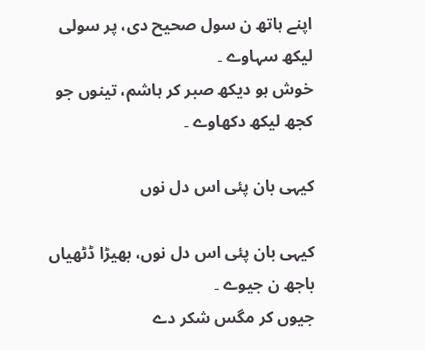اپنے ہاتھ ن سول صحیح دی، پر سولی لیکھ سہاوے ۔
خوش ہو دیکھ صبر کر ہاشم، تینوں جو کجھ لیکھ دکھاوے ۔

کیہی بان پئی اس دل نوں

کیہی بان پئی اس دل نوں، بھیڑا ڈٹھیاں باجھ ن جیوے ۔
جیوں کر مگس شکر دے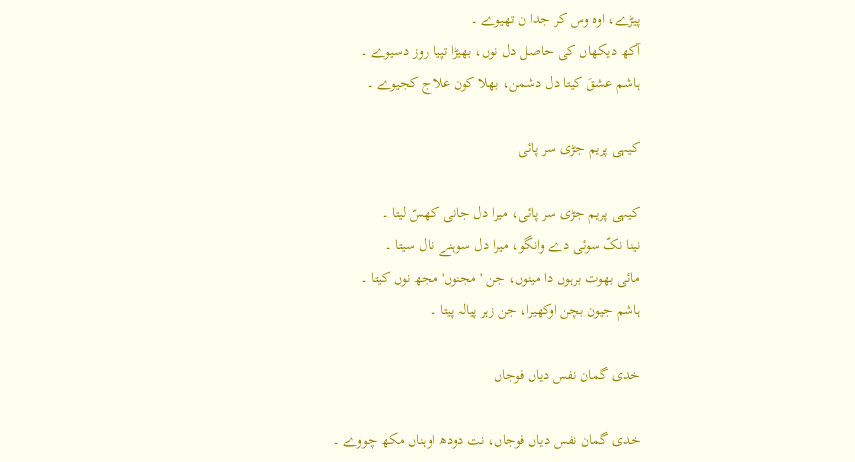پیڑے، اوہ وس کر جدا ن تھیوے ۔
آکھ دیکھاں کی حاصل دل نوں، بھیڑا تپیا روز دسیوے ۔
ہاشم عشقَ کیتا دل دشمن، بھلا کون علاج کجیوے ۔

کیہی پریم جڑی سر پائی

کیہی پریم جڑی سر پائی، میرا دل جانی کھسّ لیتا ۔
نینا نکّ سوئی دے وانگو، میرا دل سوہنے نال سیتا ۔
مائی بھوت برہوں دا مینوں، جن 'مجنوں' مجھ نوں کیتا ۔
ہاشم جیون بچن اوکھیرا، جن زہر پیالہ پیتا ۔

خدی گمان نفس دیاں فوجاں

خدی گمان نفس دیاں فوجاں، نت دودھ اوہناں مکھ چووے ۔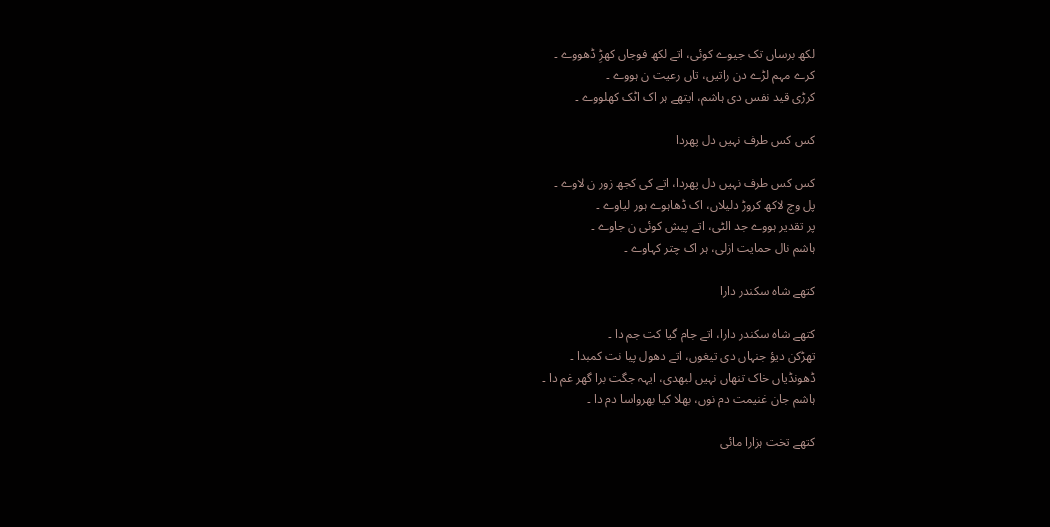لکھ برساں تک جیوے کوئی، اتے لکھ فوجاں کھڑِ ڈھووے ۔
کرے مہم لڑے دن راتیں، تاں رعیت ن ہووے ۔
کرڑی قید نفس دی ہاشم، ایتھے ہر اک اٹک کھلووے ۔

کس کس طرف نہیں دل پھردا

کس کس طرف نہیں دل پھردا، اتے کی کجھ زور ن لاوے ۔
پل وچ لاکھ کروڑ دلیلاں، اک ڈھاہوے ہور لیاوے ۔
پر تقدیر ہووے جد الٹی، اتے پیش کوئی ن جاوے ۔
ہاشم نال حمایت ازلی، ہر اک چتر کہاوے ۔

کتھے شاہ سکندر دارا

کتھے شاہ سکندر دارا، اتے جام گیا کت جم دا ۔
تھڑکن دیؤ جنہاں دی تیغوں، اتے دھول پیا نت کمبدا ۔
ڈھونڈیاں خاک تنھاں نہیں لبھدی، ایہہ جگت برا گھر غم دا ۔
ہاشم جان غنیمت دم نوں، بھلا کیا بھرواسا دم دا ۔

کتھے تخت ہزارا مائی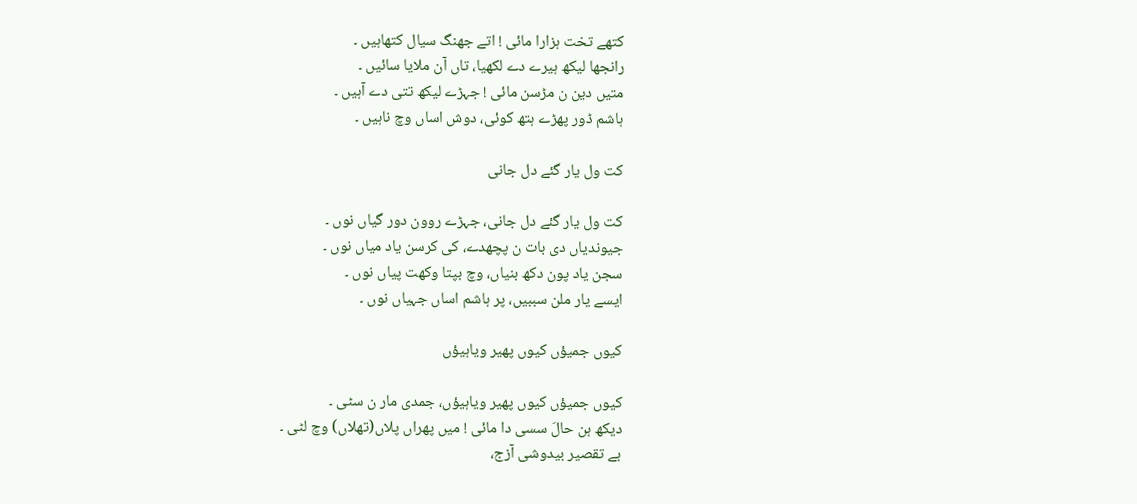کتھے تخت ہزارا مائی ! اتے جھنگ سیال کتھاہیں ۔
رانجھا لیکھ ہیرے دے لکھیا، تاں آن ملایا سائیں ۔
متیں دین ن مڑسن مائی ! جہڑے لیکھ تتی دے آہیں ۔
ہاشم ڈور پھڑے ہتھ کوئی، دوش اساں وچ ناہیں ۔

کت ول یار گئے دل جانی

کت ول یار گئے دل جانی، جہڑے روون دور گیاں نوں ۔
جیوندیاں دی بات ن پچھدے، کی کرسن یاد میاں نوں ۔
سجن یاد پون دکھ بنیاں، وچ بپتا وکھت پیاں نوں ۔
ایسے یار ملن سببیں، پر ہاشم اساں جہیاں نوں ۔

کیوں جمیؤں کیوں پھیر ویاہیؤں

کیوں جمیؤں کیوں پھیر ویاہیؤں، جمدی مار ن سٹی ۔
دیکھ ہن حالَ سسی دا مائی ! میں پھراں پلاں(تھلاں) وچ لٹی ۔
بے تقصیر بیدوشی آزج،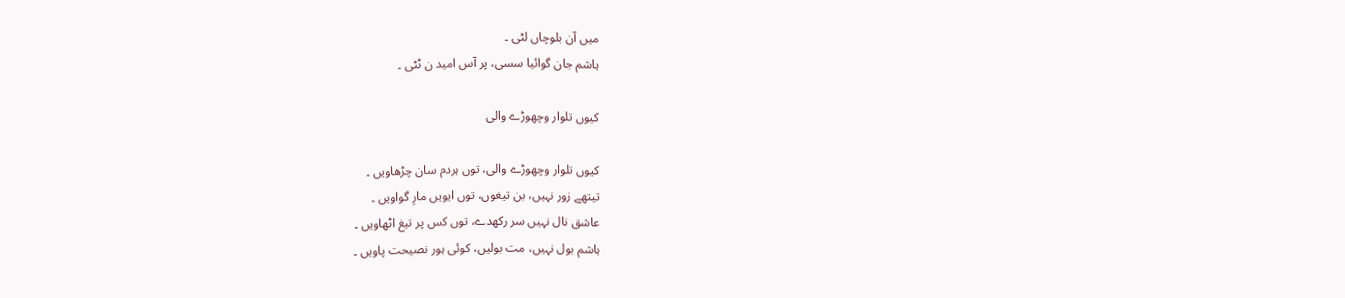میں آن بلوچاں لٹی ۔
ہاشم جان گوائیا سسی، پر آس امید ن ٹٹی ۔

کیوں تلوار وچھوڑے والی

کیوں تلوار وچھوڑے والی، توں ہردم سان چڑھاویں ۔
تیتھے زور نہیں، بن تیغوں، توں ایویں مارِ گواویں ۔
عاشق نال نہیں سر رکھدے، توں کس پر تیغ اٹھاویں ۔
ہاشم بول نہیں، مت بولیں، کوئی ہور نصیحت پاویں ۔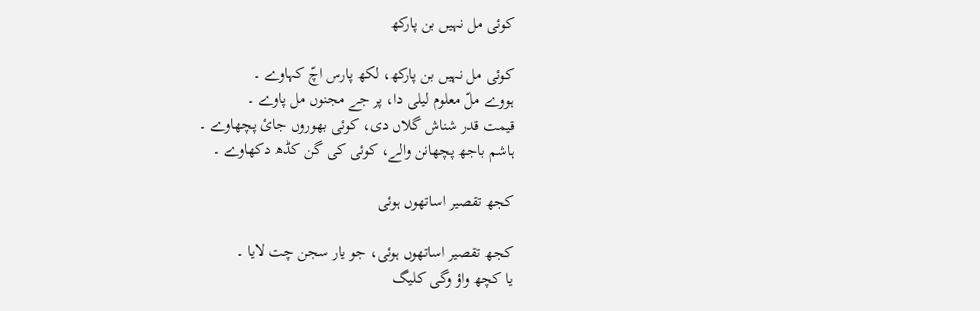کوئی مل نہیں بن پارکھ

کوئی مل نہیں بن پارکھ، لکھ پارس اچّ کہاوے ۔
ہووے ملّ معلوم لیلی دا، پر جے مجنوں مل پاوے ۔
قیمت قدر شناش گلاں دی، کوئی بھوروں جائ پچھاوے ۔
ہاشم باجھ پچھانن والے، کوئی کی گن کڈھ دکھاوے ۔

کجھ تقصیر اساتھوں ہوئی

کجھ تقصیر اساتھوں ہوئی، جو یار سجن چت لایا ۔
یا کچھ واؤ وگی کلیگ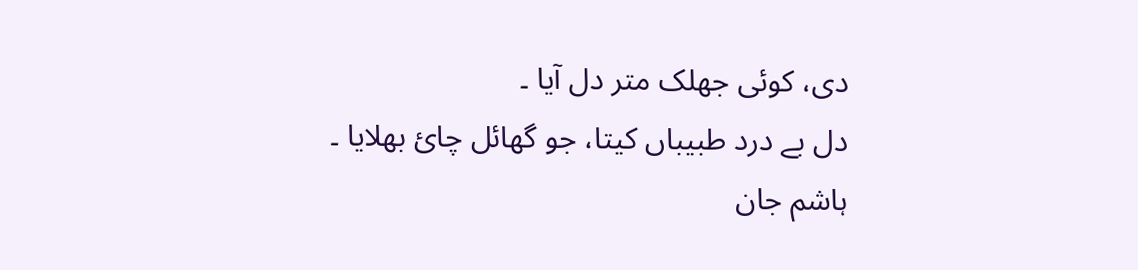دی، کوئی جھلک متر دل آیا ۔
دل بے درد طبیباں کیتا، جو گھائل چائ بھلایا ۔
ہاشم جان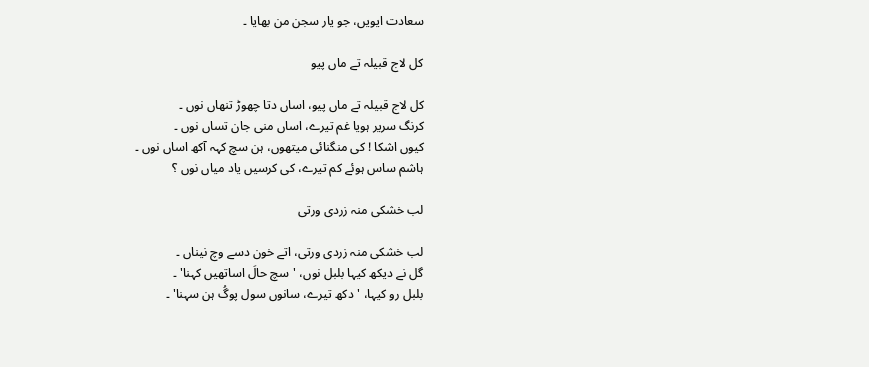سعادت ایویں، جو یار سجن من بھایا ۔

کل لاج قبیلہ تے ماں پیو

کل لاج قبیلہ تے ماں پیو، اساں دتا چھوڑ تنھاں نوں ۔
کرنگ سریر ہویا غم تیرے، اساں منی جان تساں نوں ۔
کیوں اشکا ! کی منگنائی میتھوں، ہن سچ کہہ آکھ اساں نوں ۔
ہاشم ساس ہوئے کم تیرے، کی کرسیں یاد میاں نوں ؟

لب خشکی منہ زردی ورتی

لب خشکی منہ زردی ورتی، اتے خون دسے وچ نیناں ۔
گل نے دیکھ کیہا بلبل نوں، 'سچ حالَ اساتھیں کہنا' ۔
بلبل رو کیہا، 'دکھ تیرے، سانوں سول پوگُ ہن سہنا' ۔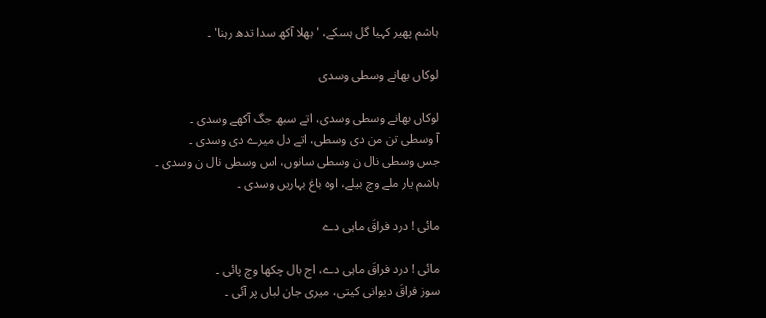ہاشم پھیر کہیا گل ہسکے، 'بھلا آکھ سدا تدھ رہنا' ۔

لوکاں بھانے وسطی وسدی

لوکاں بھانے وسطی وسدی، اتے سبھ جگ آکھے وسدی ۔
آ وسطی تن من دی وسطی، اتے دل میرے دی وسدی ۔
جس وسطی نال ن وسطی سانوں، اس وسطی نال ن وسدی ۔
ہاشم یار ملے وچ بیلے، اوہ باغ بہاریں وسدی ۔

مائی ! درد فراقَ ماہی دے

مائی ! درد فراقَ ماہی دے، اج بال چکھا وچ پائی ۔
سوز فراقَ دیوانی کیتی، میری جان لباں پر آئی ۔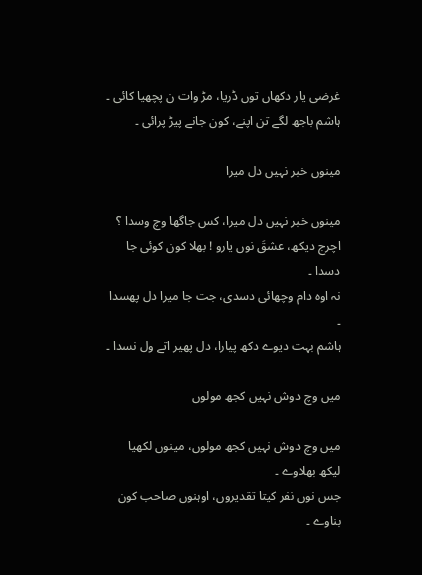غرضی یار دکھاں توں ڈریا، مڑ وات ن پچھیا کائی ۔
ہاشم باجھ لگے تن اپنے، کون جانے پیڑ پرائی ۔

مینوں خبر نہیں دل میرا

مینوں خبر نہیں دل میرا، کس جاگھا وچ وسدا ؟
اچرج دیکھ، عشقَ نوں یارو ! بھلا کون کوئی جا دسدا ۔
نہ اوہ دام وچھائی دسدی، جت جا میرا دل پھسدا ۔
ہاشم بہت دیوے دکھ پیارا، دل پھیر اتے ول نسدا ۔

میں وچ دوش نہیں کجھ مولوں

میں وچ دوش نہیں کجھ مولوں، مینوں لکھیا لیکھ بھلاوے ۔
جس نوں نفر کیتا تقدیروں، اوہنوں صاحب کون بناوے ۔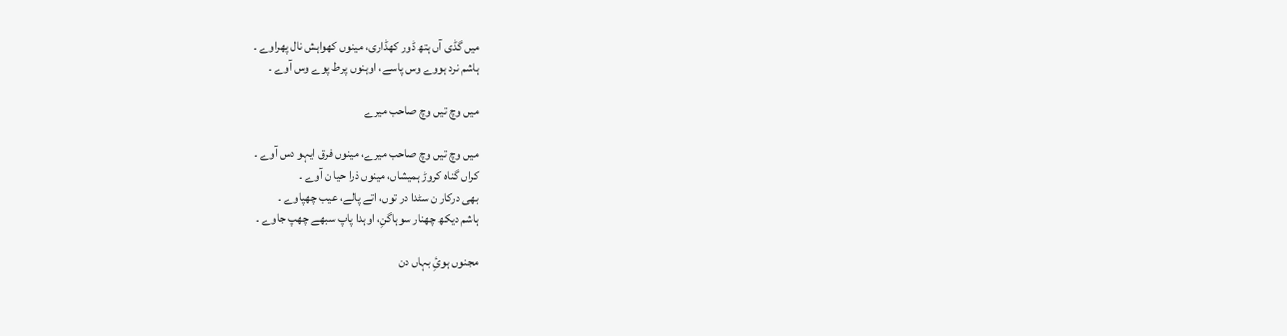میں گڈی آں ہتھ ڈور کھڈاری، مینوں کھواہش نال پھراوے ۔
ہاشم نرد ہووے وس پاسے، اوہنوں پرط پوے وس آوے ۔

میں وچ تیں وچ صاحب میرے

میں وچ تیں وچ صاحب میرے، مینوں فرق ایہو دس آوے ۔
کراں گناہ کروڑ ہمیشاں، مینوں ذرا حیا ن آوے ۔
بھی درکار ن سٹدا در توں، اتے پالے، عیب چھپاوے ۔
ہاشم دیکھ چھنار سوہاگنِ، اوہدا پاپ سبھے چھپ جاوے ۔

مجنوں ہوئِ بہاں دن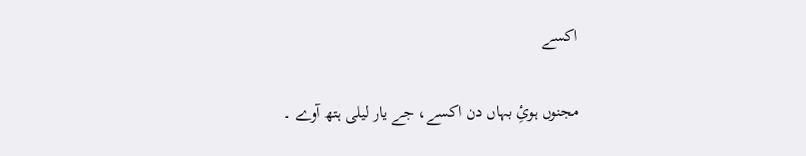اکسے

مجنوں ہوئِ بہاں دن اکسے، جے یار لیلی ہتھ آوے ۔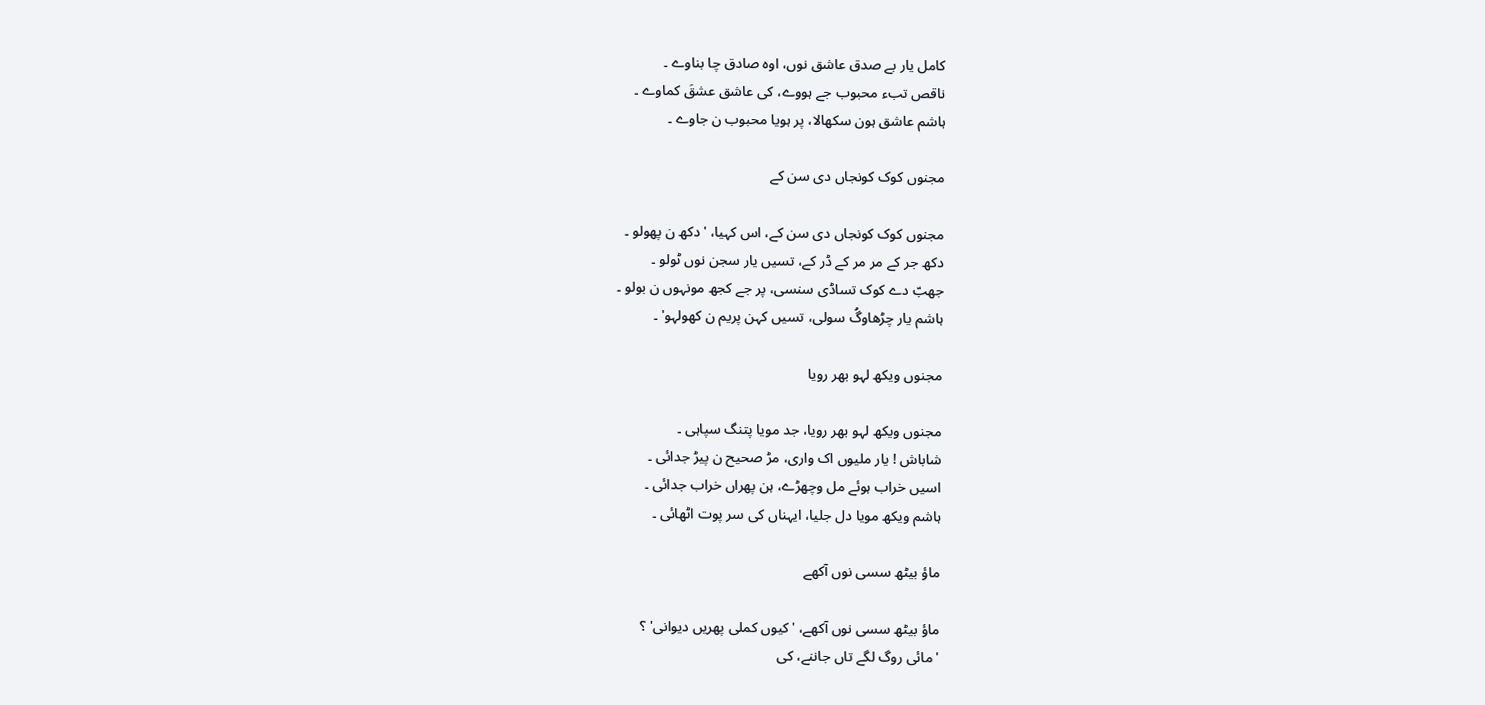کامل یار بے صدق عاشق نوں، اوہ صادق چا بناوے ۔
ناقص تبء محبوب جے ہووے، کی عاشق عشقَ کماوے ۔
ہاشم عاشق ہون سکھالا، پر ہویا محبوب ن جاوے ۔

مجنوں کوک کونجاں دی سن کے

مجنوں کوک کونجاں دی سن کے، اس کہیا، 'دکھ ن پھولو ۔
دکھ جر کے مر مر کے ڈر کے، تسیں یار سجن نوں ٹولو ۔
جھبّ دے کوک تساڈی سنسی، پر جے کجھ مونہوں ن بولو ۔
ہاشم یار چڑھاوگُ سولی، تسیں کہن پریم ن کھولہو' ۔

مجنوں ویکھ لہو بھر رویا

مجنوں ویکھ لہو بھر رویا، جد مویا پتنگ سپاہی ۔
شاباش ! یار ملیوں اک واری، مڑ صحیح ن پیڑ جدائی ۔
اسیں خراب ہوئے مل وچھڑے، ہن پھراں خراب جدائی ۔
ہاشم ویکھ مویا دل جلیا، ایہناں کی سر پوت اٹھائی ۔

ماؤ بیٹھ سسی نوں آکھے

ماؤ بیٹھ سسی نوں آکھے، 'کیوں کملی پھریں دیوانی' ؟
'مائی روگ لگے تاں جاننے، کی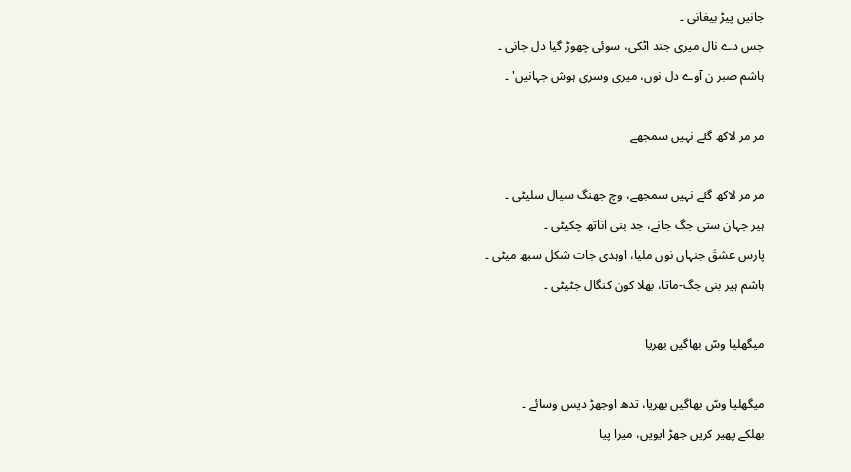جانیں پیڑ بیغانی ۔
جس دے نال میری جند اٹکی، سوئی چھوڑ گیا دل جانی ۔
ہاشم صبر ن آوے دل نوں، میری وسری ہوش جہانیں' ۔

مر مر لاکھ گئے نہیں سمجھے

مر مر لاکھ گئے نہیں سمجھے، وچ جھنگ سیال سلیٹی ۔
ہیر جہان ستی جگ جانے، جد بنی اناتھ چکیٹی ۔
پارس عشقَ جنہاں نوں ملیا، اوہدی جات شکل سبھ میٹی ۔
ہاشم ہیر بنی جگ-ماتا، بھلا کون کنگال جٹیٹی ۔

میگھلیا وسّ بھاگیں بھریا

میگھلیا وسّ بھاگیں بھریا، تدھ اوجھڑ دیس وسائے ۔
بھلکے پھیر کریں جھڑ ایویں، میرا پیا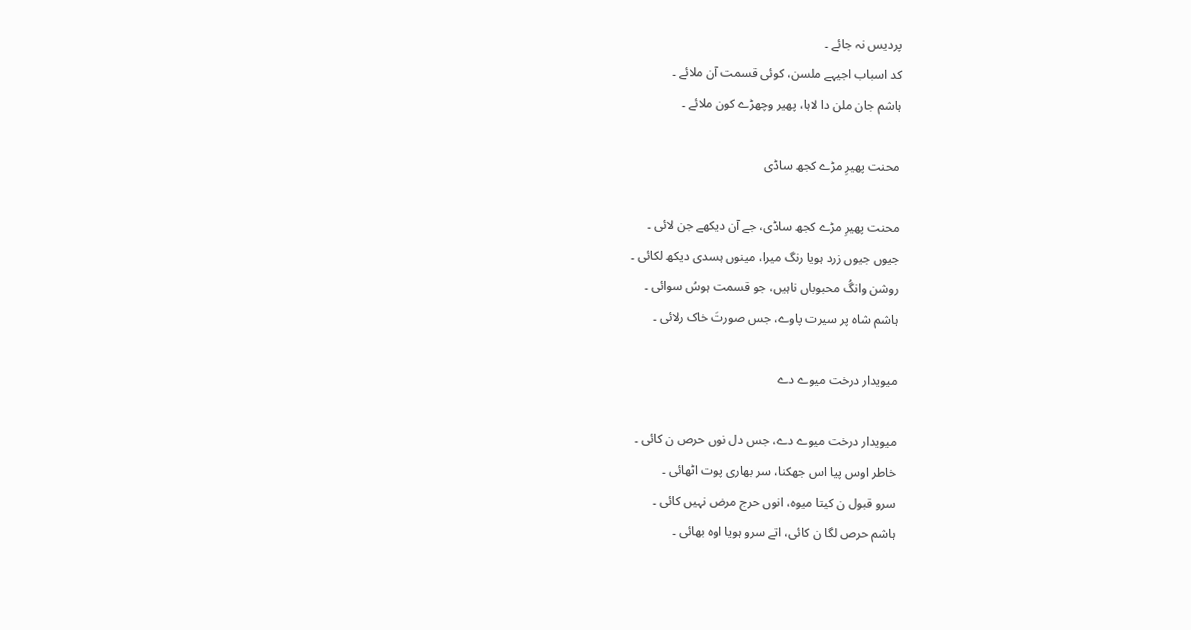پردیس نہ جائے ۔
کد اسباب اجیہے ملسن، کوئی قسمت آن ملائے ۔
ہاشم جان ملن دا لاہا، پھیر وچھڑے کون ملائے ۔

محنت پھیرِ مڑے کجھ ساڈی

محنت پھیرِ مڑے کجھ ساڈی، جے آن دیکھے جن لائی ۔
جیوں جیوں زرد ہویا رنگ میرا، مینوں ہسدی دیکھ لکائی ۔
روشن وانگُ محبوباں ناہیں، جو قسمت ہوسُ سوائی ۔
ہاشم شاہ پر سیرت پاوے، جس صورتَ خاک رلائی ۔

میویدار درخت میوے دے

میویدار درخت میوے دے، جس دل نوں حرص ن کائی ۔
خاطر اوس پیا اس جھکنا، سر بھاری پوت اٹھائی ۔
سرو قبول ن کیتا میوہ، انوں حرج مرض نہیں کائی ۔
ہاشم حرص لگا ن کائی، اتے سرو ہویا اوہ بھائی ۔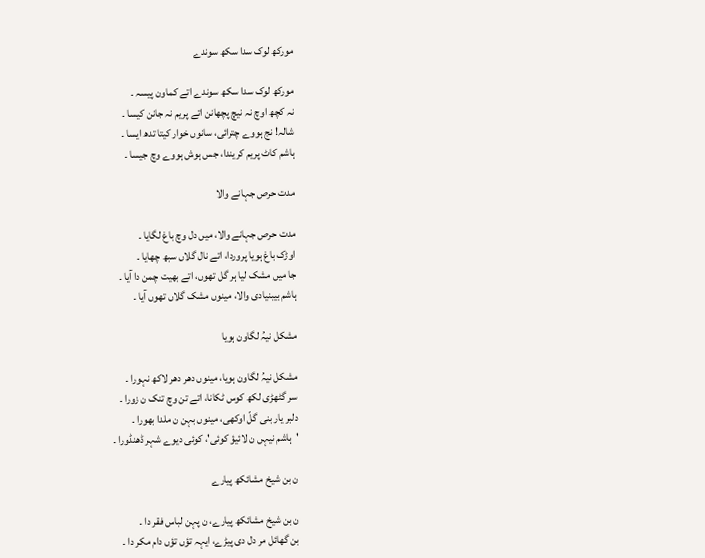مورکھ لوک سدا سکھ سوندے

مورکھ لوک سدا سکھ سوندے اتے کماون پیسہ ۔
نہ کچھ اوچ نہ نیچ پچھانن اتے پریم نہ جانن کیسا ۔
شالہ! نج ہووے چترائی، سانوں خوار کیتا تدھ ایسا ۔
ہاشم کاٹ پریم کریندا، جس ہوش ہووے وچ جیسا ۔

مدت حرص جہانے والا

مدت حرص جہانے والا، میں دل وچ باغ لگایا ۔
اوڑک باغ ہویا پروردا، اتے نال گلاں سبھ چھایا ۔
جا میں مشک لیا ہر گل تھوں، اتے بھیت چمن دا آیا ۔
ہاشم بیبنیادی والا، مینوں مشک گلاں تھوں آیا ۔

مشکل نیہُ لگاون ہویا

مشکل نیہُ لگاون ہویا، مینوں دھر دھر لاکھ نہورا ۔
سر گٹھڑی لکھ کوس ٹکانا، اتے تن وچ تنک ن زورا ۔
دلبر یار بنی گلّ اوکھی، مینوں بہن ن ملدا بھورا ۔
'ہاشم نیہں ن لائیؤ کوئی'، کوئی دیوے شہر ڈھنڈورا ۔

ن بن شیخ مشائکھ پیارے

ن بن شیخ مشائکھ پیارے، ن پہن لباس فقر دا ۔
بن گھائل مر دل دی پیڑے، ایہہ تؤں تؤں دام مکر دا ۔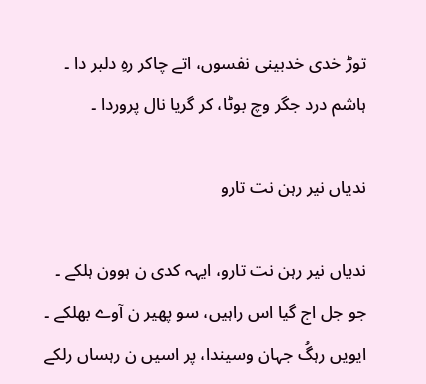توڑ خدی خدبینی نفسوں، اتے چاکر رہِ دلبر دا ۔
ہاشم درد جگر وچ بوٹا، کر گریا نال پروردا ۔

ندیاں نیر رہن نت تارو

ندیاں نیر رہن نت تارو، ایہہ کدی ن ہوون ہلکے ۔
جو جل اج گیا اس راہیں، سو پھیر ن آوے بھلکے ۔
ایویں رہگُ جہان وسیندا، پر اسیں ن رہساں رلکے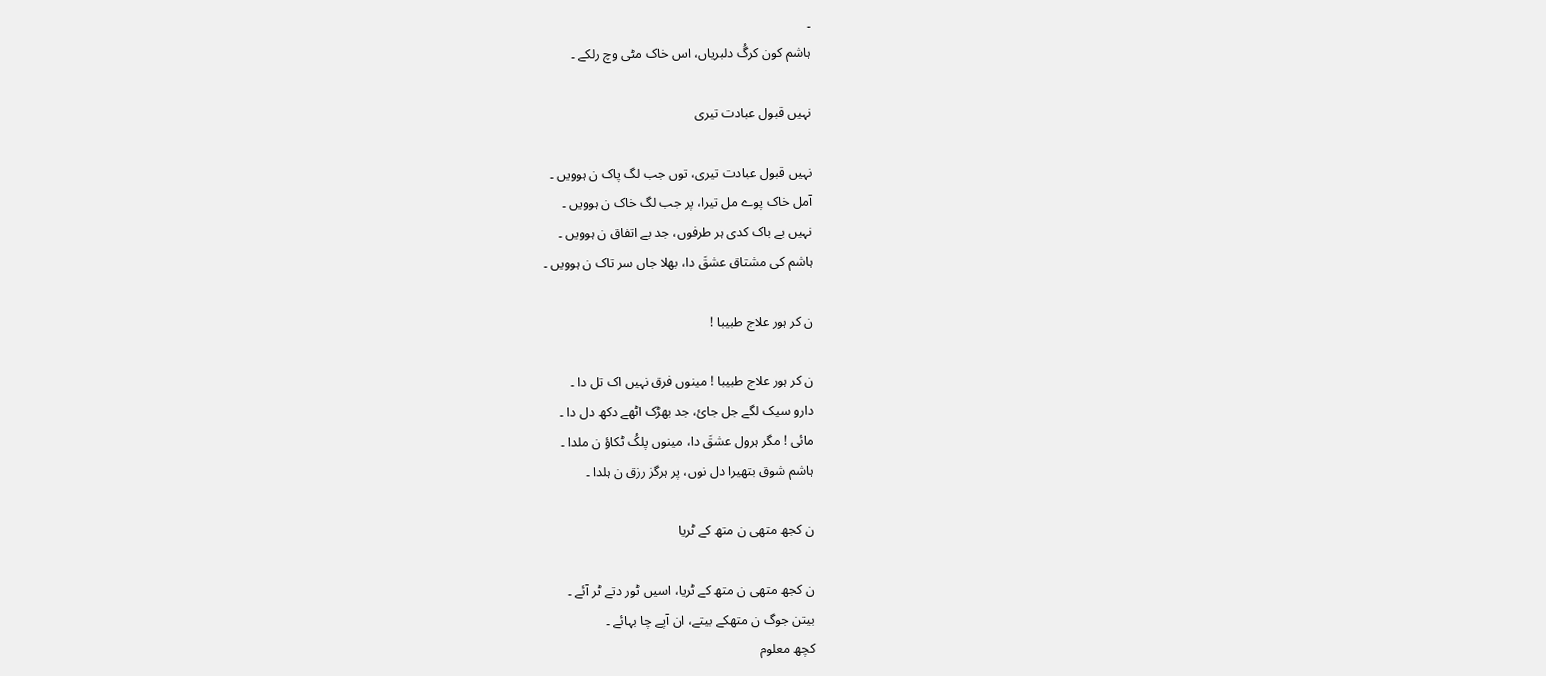۔
ہاشم کون کرگُ دلبریاں، اس خاک مٹی وچ رلکے ۔

نہیں قبول عبادت تیری

نہیں قبول عبادت تیری، توں جب لگ پاک ن ہوویں ۔
آمل خاک پوے مل تیرا، پر جب لگ خاک ن ہوویں ۔
نہیں بے باک کدی ہر طرفوں، جد بے اتفاق ن ہوویں ۔
ہاشم کی مشتاق عشقَ دا، بھلا جاں سر تاک ن ہوویں ۔

ن کر ہور علاج طبیبا !

ن کر ہور علاج طبیبا ! مینوں فرق نہیں اک تل دا ۔
دارو سیک لگے جل جائ، جد بھڑک اٹھے دکھ دل دا ۔
مائی ! مگر ہرول عشقَ دا، مینوں پلکُ ٹکاؤ ن ملدا ۔
ہاشم شوق بتھیرا دل نوں، پر ہرگز رزق ن ہلدا ۔

ن کجھ متھی ن متھ کے ٹریا

ن کجھ متھی ن متھ کے ٹریا، اسیں ٹور دتے ٹر آئے ۔
بیتن جوگ ن متھکے بیتے، ان آپے چا بہائے ۔
کچھ معلوم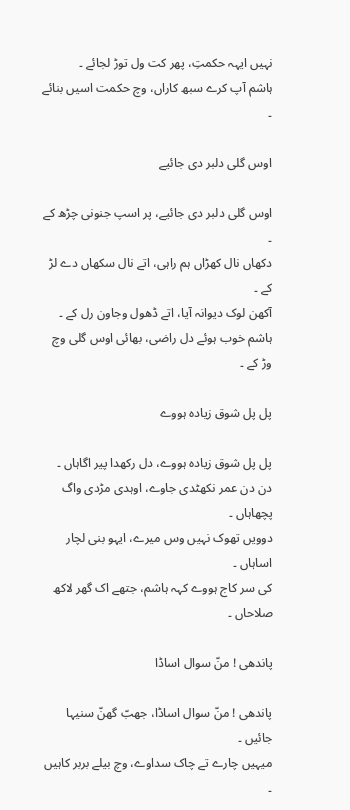نہیں ایہہ حکمتِ، پھر کت ول توڑ لجائے ۔
ہاشم آپ کرے سبھ کاراں، وچ حکمت اسیں بنائے ۔

اوس گلی دلبر دی جائیے

اوس گلی دلبر دی جائیے، پر اسپ جنونی چڑھ کے ۔
دکھاں نال کھڑاں ہم راہی، اتے نال سکھاں دے لڑ کے ۔
آکھن لوک دیوانہ آیا، اتے ڈھول وجاون رل کے ۔
ہاشم خوب ہوئے دل راضی، بھائی اوس گلی وچ وڑ کے ۔

پل پل شوق زیادہ ہووے

پل پل شوق زیادہ ہووے، دل رکھدا پیر اگاہاں ۔
دن دن عمر نکھٹدی جاوے، اوہدی مڑدی واگ پچھاہاں ۔
دوویں تھوک نہیں وس میرے، ایہو بنی لچار اساہاں ۔
کی سر کاج ہووے کہہ ہاشم، جتھے اک گھر لاکھ صلاحاں ۔

پاندھی ! منّ سوال اساڈا

پاندھی ! منّ سوال اساڈا، جھبّ گھنّ سنیہا جائیں ۔
میہیں چارے تے چاک سداوے، وچ بیلے بربر کاہیں ۔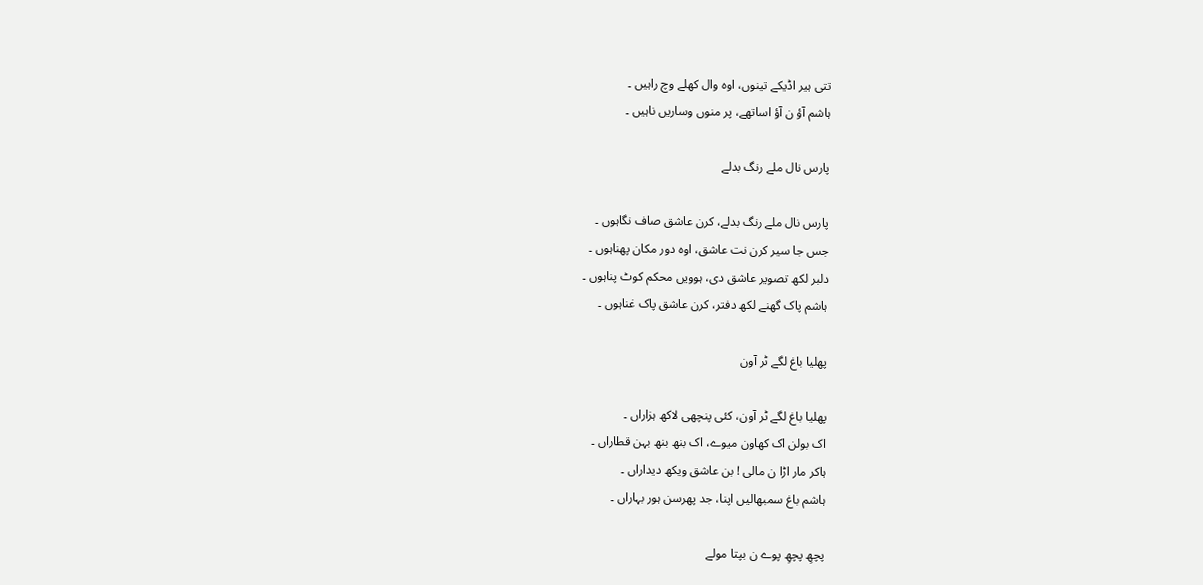تتی ہیر اڈیکے تینوں، اوہ وال کھلے وچ راہیں ۔
ہاشم آؤ ن آؤ اساتھے، پر منوں وساریں ناہیں ۔

پارس نال ملے رنگ بدلے

پارس نال ملے رنگ بدلے، کرن عاشق صاف نگاہوں ۔
جس جا سیر کرن نت عاشق، اوہ دور مکان پھناہوں ۔
دلبر لکھ تصویر عاشق دی، ہوویں محکم کوٹ پناہوں ۔
ہاشم پاک گھنے لکھ دفتر، کرن عاشق پاک غناہوں ۔

پھلیا باغ لگے ٹر آون

پھلیا باغ لگے ٹر آون، کئی پنچھی لاکھ ہزاراں ۔
اک بولن اک کھاون میوے، اک بنھ بنھ بہن قطاراں ۔
ہاکر مار اڑا ن مالی ! بن عاشق ویکھ دیداراں ۔
ہاشم باغ سمبھالیں اپنا، جد پھرسن ہور بہاراں ۔

پچھِ پچھِ پوے ن بپتا مولے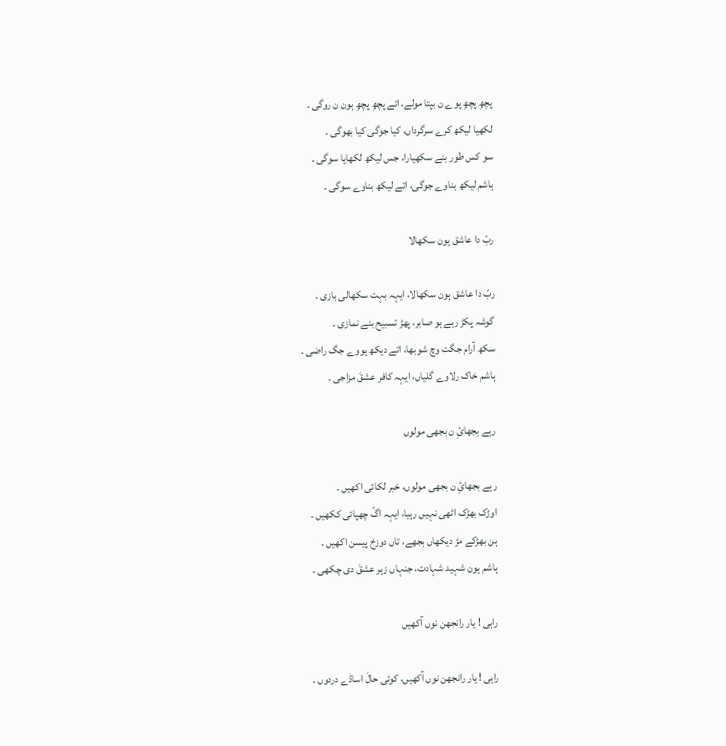پچھِ پچھِ پوے ن بپتا مولے، اتے پچھِ پچھِ ہون ن روگی ۔
لکھیا لیکھ کرے سرگرداں، کیا جوگی کیا بھوگی ۔
سو کس طور بنے سکھیارا، جس لیکھ لکھایا سوگی ۔
ہاشم لیکھ بناوے جوگی، اتے لیکھ بناوے سوگی ۔

ربّ دا عاشق ہون سکھالا

ربّ دا عاشق ہون سکھالا، ایہہ بہت سکھالی بازی ۔
گوشہ پکڑ رہے ہو صابر، پھڑ تسبیح بنے نمازی ۔
سکھ آرام جگت وچ شوبھا، اتے دیکھ ہووے جگ راضی ۔
ہاشم خاک رلاوے گلیاں، ایہہ کافر عشقَ مزاجی ۔

رہے بجھائِ ن بجھی مولوں

رہے بجھائِ ن بجھی مولوں، خبر لکائی اکھیں ۔
اوڑک بھڑک اٹھی نہیں رہیا، ایہہ اگّ چھپائی ککھیں ۔
ہن بھڑکے مڑ دیکھاں بجھے، تاں دوزخ پیسن اکھیں ۔
ہاشم ہون شہید شہادت، جنہاں زہر عشقَ دی چکھی ۔

راہی ! یار رانجھن نوں آکھیں

راہی ! یار رانجھن نوں آکھیں، کوئی حالَ اساڈے دردوں ۔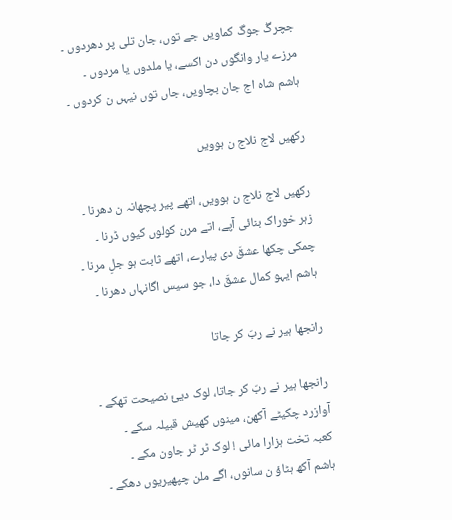جچرگُ جوگ کماویں جے توں، جان تلی پر دھردوں ۔
مرزے یار وانگوں دن اکسے، یا ملدوں یا مردوں ۔
ہاشم شاہ اج جان بچاویں، جاں توں نیہں ن کردوں ۔

رکھیں لاج نلاج ن ہوویں

رکھیں لاج نلاج ن ہوویں، اتھے پیر پچھانہ ن دھرنا ۔
زہر خوراک بنائی آپے، اتے مرن کولوں کیوں ڈرنا ۔
چمکی چکھا عشقَ دی پیارے، اتھے ثابت ہو جلِ مرنا ۔
ہاشم ایہو کمال عشقَ دا، جو سیس اگانہاں دھرنا ۔

رانجھا ہیر نے ربّ کر جاتا

رانجھا ہیر نے ربّ کر جاتا، لوک دیئ نصیحت تھکے ۔
آوازرد چکیٹے آکھن، مینوں کھیش قبیلہ سکے ۔
کعبہ تخت ہزارا مائی ! لوک ٹر ٹر جاون مکے ۔
ہاشم آکھ ہٹاؤ ن سانوں، اگے ملن چپھیریوں دھکے ۔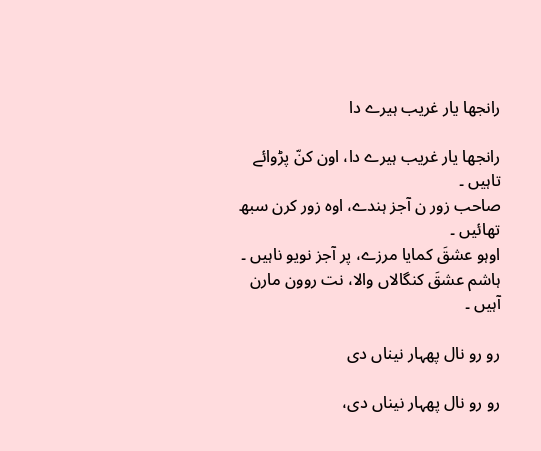رانجھا یار غریب ہیرے دا

رانجھا یار غریب ہیرے دا، اون کنّ پڑوائے تاہیں ۔
صاحب زور ن آجز ہندے، اوہ زور کرن سبھ تھائیں ۔
اوہو عشقَ کمایا مرزے، پر آجز نویو ناہیں ۔
ہاشم عشقَ کنگالاں والا، نت روون مارن آہیں ۔

رو رو نال پھہار نیناں دی

رو رو نال پھہار نیناں دی،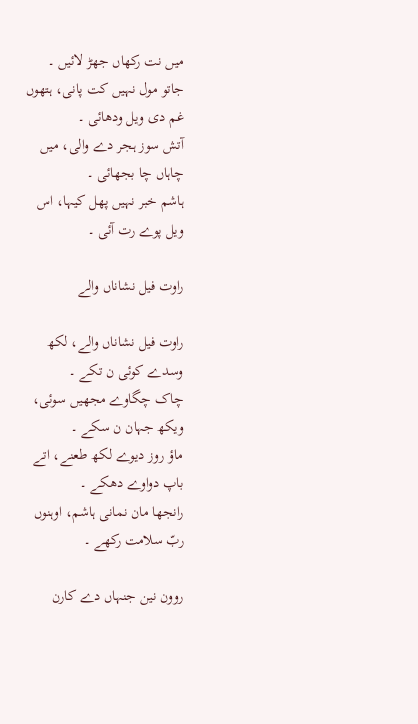میں نت رکھاں جھڑ لائیں ۔
جاتو مول نہیں کت پانی، ہتھوں غم دی ویل ودھائی ۔
آتش سوز ہجر دے والی، میں چاہاں چا بجھائی ۔
ہاشم خبر نہیں پھل کیہا، اس ویل پوے رت آئی ۔

راوت فیل نشاناں والے

راوت فیل نشاناں والے، لکھ وسدے کوئی ن تکے ۔
چاک چگاوے مجھیں سوئی، ویکھ جہان ن سکے ۔
ماؤ روز دیوے لکھ طعنے، اتے باپ دواوے دھکے ۔
رانجھا مان نمانی ہاشم، اوہنوں ربّ سلامت رکھے ۔

روون نین جنہاں دے کارن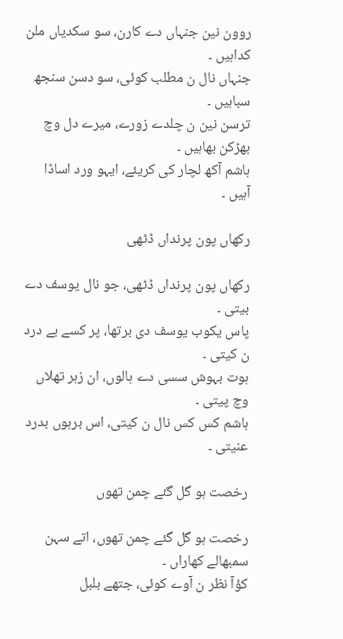روون نین جنہاں دے کارن، سو سکدیاں ملن کداہیں ۔
جنہاں نال ن مطلب کوئی، سو دسن سنجھ سباہیں ۔
ترسن نین ن چلدے زورے، میرے دل وچ بھڑکن بھاہیں ۔
ہاشم آکھ لچار کی کریئے، ایہو ورد اساڈا آہیں ۔

رکھاں پون پرنداں ڈٹھی

رکھاں پون پرنداں ڈٹھی، جو نال یوسف دے بیتی ۔
پاس یکوب یوسف دی برتھا، پر کسے بے درد ن کیتی ۔
ہوت بہوش سسی دے ہالوں، ان زہر تھلاں وچ پیتی ۔
ہاشم کس کس نال ن کیتی، اس برہوں بدرد عنیتی ۔

رخصت ہو گل گئے چمن تھوں

رخصت ہو گل گئے چمن تھوں، اتے سہن سمبھالے کھاراں ۔
کؤآ نظر ن آوے کوئی، جتھے بلبل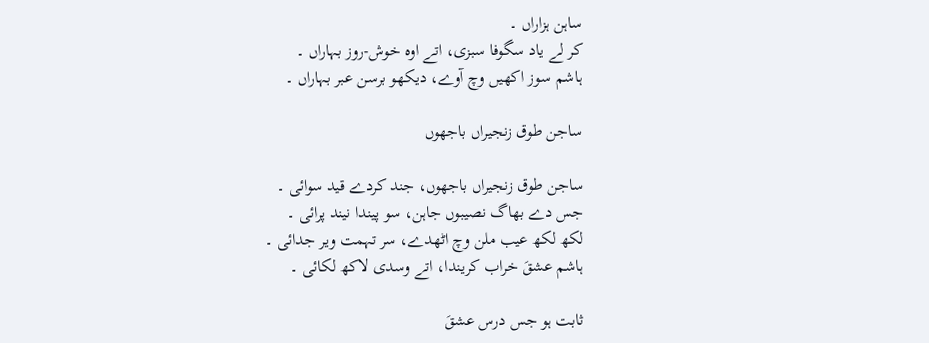ساہن ہزاراں ۔
کر لے یاد سگوفا سبزی، اتے اوہ خوش-روز بہاراں ۔
ہاشم سوز اکھیں وچ آوے، دیکھو برسن عبر بہاراں ۔

ساجن طوق زنجیراں باجھوں

ساجن طوق زنجیراں باجھوں، جند کردے قید سوائی ۔
جس دے بھاگ نصیبوں جاہن، سو پیندا نیند پرائی ۔
لکھ لکھ عیب ملن وچ اٹھدے، سر تہمت ویر جدائی ۔
ہاشم عشقَ خراب کریندا، اتے وسدی لاکھ لکائی ۔

ثابت ہو جس درس عشقَ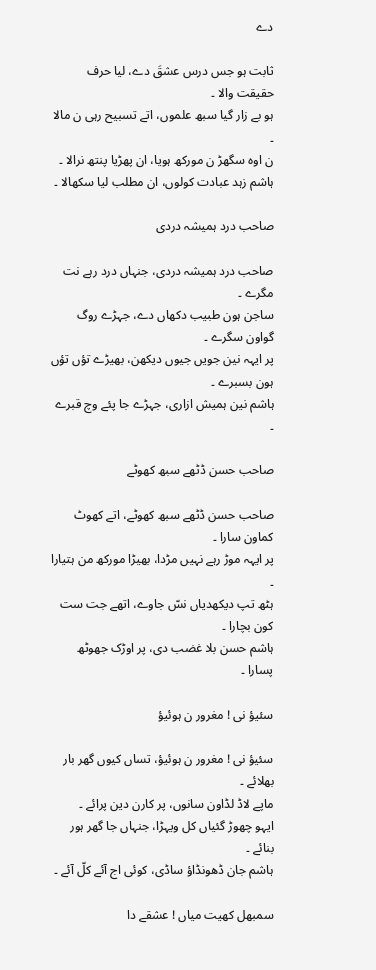دے

ثابت ہو جس درس عشقَ دے، لیا حرف حقیقت والا ۔
ہو بے زار گیا سبھ علموں، اتے تسبیح رہی ن مالا ۔
ن اوہ سگھڑ ن مورکھ ہویا، ان پھڑیا پنتھ نرالا ۔
ہاشم زہد عبادت کولوں، ان مطلب لیا سکھالا ۔

صاحب درد ہمیشہ دردی

صاحب درد ہمیشہ دردی، جنہاں درد رہے نت مگرے ۔
ساجن ہون طبیب دکھاں دے، جہڑے روگ گواون سگرے ۔
پر ایہہ نین جویں جیوں دیکھن، بھیڑے تؤں تؤں ہون بسبرے ۔
ہاشم نین ہمیش ازاری، جہڑے جا پئے وچ قبرے ۔

صاحب حسن ڈٹھے سبھ کھوٹے

صاحب حسن ڈٹھے سبھ کھوٹے، اتے کھوٹ کماون سارا ۔
پر ایہہ موڑ رہے نہیں مڑدا، بھیڑا مورکھ من ہتیارا ۔
ہٹھ تپ دیکھدیاں نسّ جاوے، اتھے جت ست کون بچارا ۔
ہاشم حسن بلا غضب دی، پر اوڑک جھوٹھ پسارا ۔

سئیؤ نی ! مغرور ن ہوئیؤ

سئیؤ نی ! مغرور ن ہوئیؤ، تساں کیوں گھر بار بھلائے ۔
ماپے لاڈ لڈاون سانوں، پر کارن دین پرائے ۔
ایہو چھوڑ گئیاں کل ویہڑا، جنہاں جا گھر ہور بنائے ۔
ہاشم جان ڈھونڈاؤ ساڈی، کوئی اج آئے کلّ آئے ۔

سمبھل کھیت میاں ! عشقے دا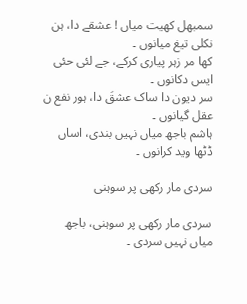سمبھل کھیت میاں ! عشقے دا، ہن نکلی تیغ میانوں ۔
کھا مر زہر پیاری کرکے، جے لئی حئی ایس دکانوں ۔
سر دیون دا ساک عشقَ دا، ہور نفع ن عقل گیانوں ۔
ہاشم باجھ میاں نہیں بندی، اساں ڈٹھا وید کرانوں ۔

سردی مار رکھی پر سوہنی

سردی مار رکھی پر سوہنی، باجھ میاں نہیں سردی ۔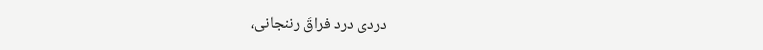دردی درد فراقَ رننجانی،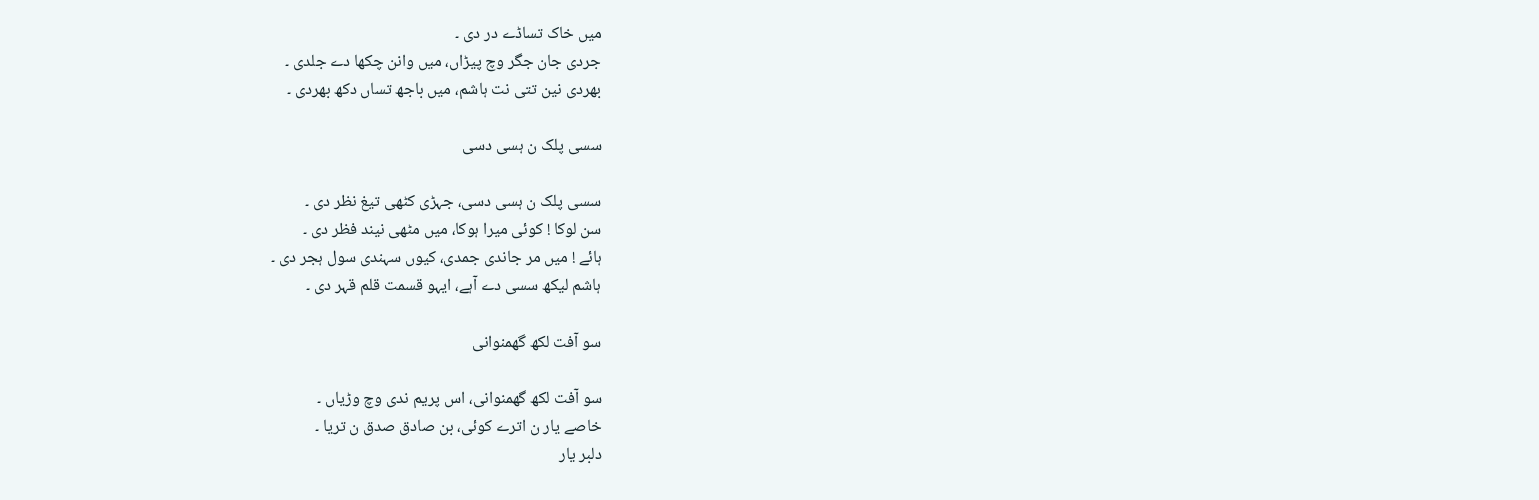میں خاک تساڈے در دی ۔
جردی جان جگر وچ پیڑاں، میں وانن چکھا دے جلدی ۔
بھردی نین تتی نت ہاشم، میں باجھ تساں دکھ بھردی ۔

سسی پلک ن ہسی دسی

سسی پلک ن ہسی دسی، جہڑی کٹھی تیغ نظر دی ۔
سن لوکا ! کوئی میرا ہوکا، میں مٹھی نیند فظر دی ۔
ہائے ! میں مر جاندی جمدی، کیوں سہندی سول ہجر دی ۔
ہاشم لیکھ سسی دے آہے، ایہو قسمت قلم قہر دی ۔

سو آفت لکھ گھمنوانی

سو آفت لکھ گھمنوانی، اس پریم ندی وچ وڑیاں ۔
خاصے یار ن اترے کوئی، بن صادق صدق ن تریا ۔
دلبر یار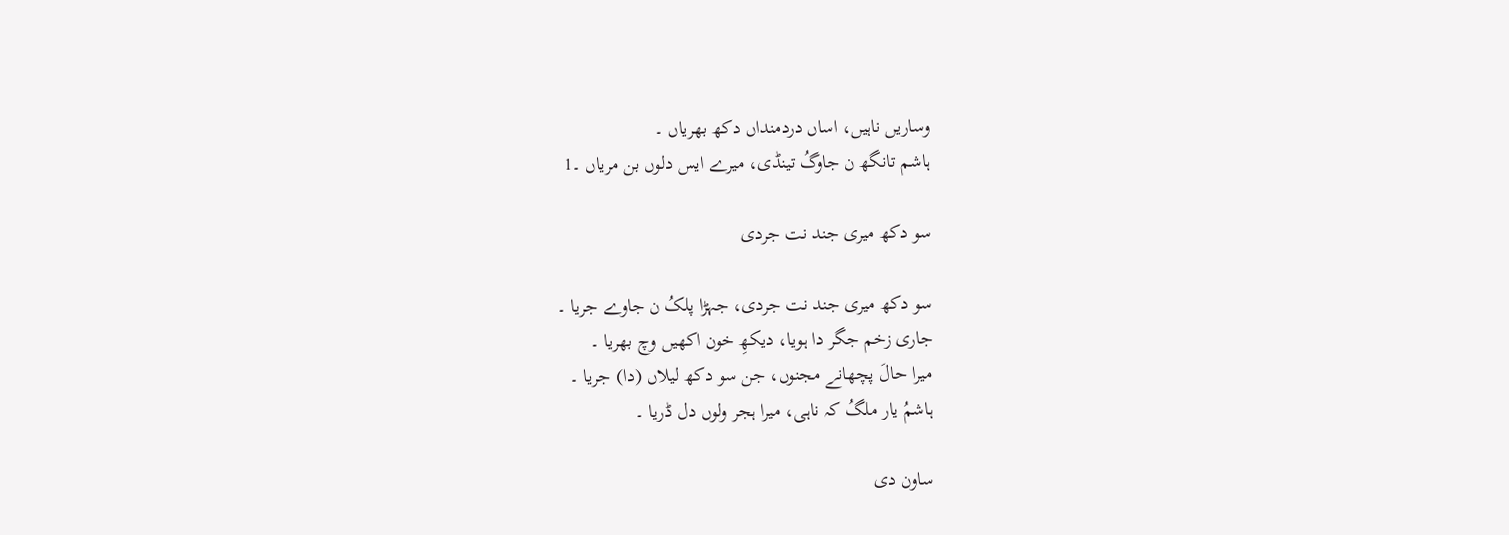وساریں ناہیں، اساں دردمنداں دکھ بھریاں ۔
ہاشم تانگھ ن جاوگُ تینڈی، میرے ایس دلوں بن مریاں ۔1

سو دکھ میری جند نت جردی

سو دکھ میری جند نت جردی، جہڑا پلکُ ن جاوے جریا ۔
جاری زخم جگر دا ہویا، دیکھِ خون اکھیں وچ بھریا ۔
میرا حالَ پچھانے مجنوں، جن سو دکھ لیلاں (دا) جریا ۔
ہاشمُ یار ملگُ کہ ناہی، میرا ہجر ولوں دل ڈریا ۔

ساون دی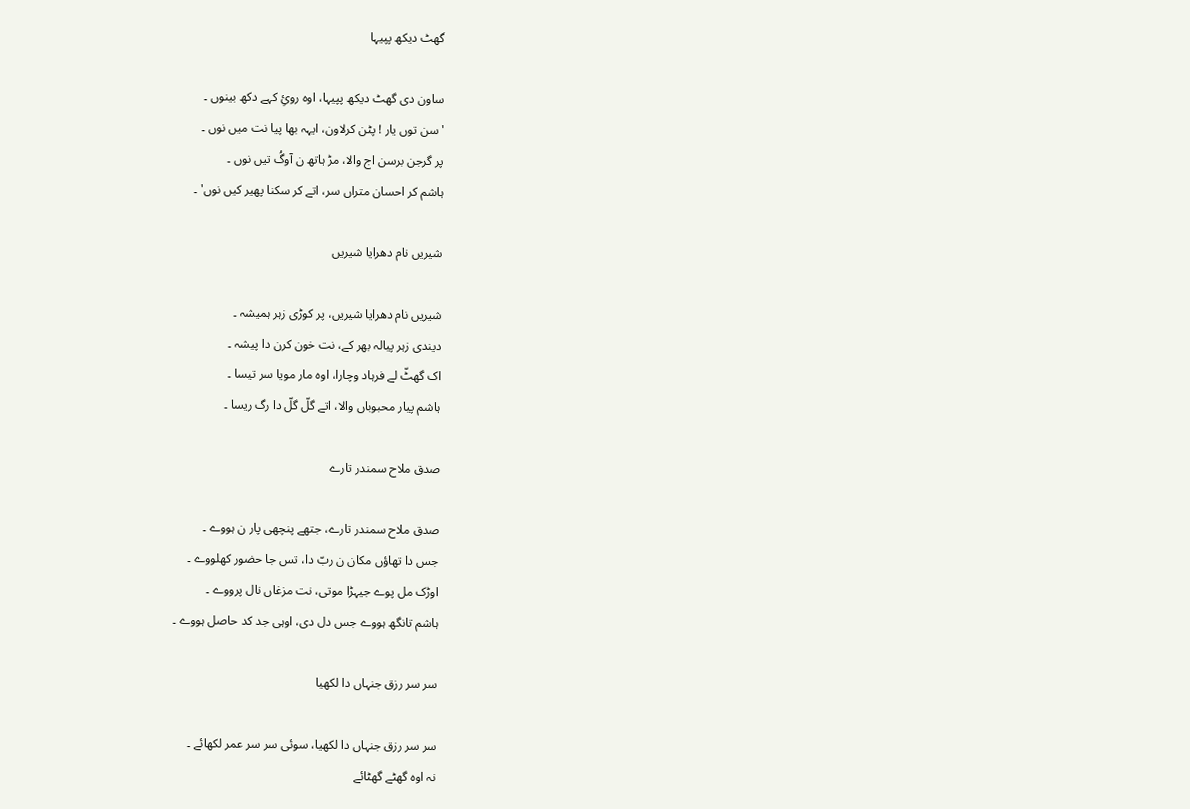گھٹ دیکھ پپیہا

ساون دی گھٹ دیکھ پپیہا، اوہ روئِ کہے دکھ بینوں ۔
'سن توں یار ! پٹن کرلاون، ایہہ بھا پیا نت میں نوں ۔
پر گرجن برسن اج والا، مڑ ہاتھ ن آوگُ تیں نوں ۔
ہاشم کر احسان متراں سر، اتے کر سکنا پھیر کیں نوں' ۔

شیریں نام دھرایا شیریں

شیریں نام دھرایا شیریں، پر کوڑی زہر ہمیشہ ۔
دیندی زہر پیالہ بھر کے، نت خون کرن دا پیشہ ۔
اک گھٹّ لے فرہاد وچارا، اوہ مار مویا سر تیسا ۔
ہاشم پیار محبوباں والا، اتے گلّ گلّ دا رگ ریسا ۔

صدق ملاح سمندر تارے

صدق ملاح سمندر تارے، جتھے پنچھی پار ن ہووے ۔
جس دا تھاؤں مکان ن ربّ دا، تس جا حضور کھلووے ۔
اوڑک مل پوے جیہڑا موتی، نت مزغاں نال پرووے ۔
ہاشم تانگھ ہووے جس دل دی، اوہی جد کد حاصل ہووے ۔

سر سر رزق جنہاں دا لکھیا

سر سر رزق جنہاں دا لکھیا، سوئی سر سر عمر لکھائے ۔
نہ اوہ گھٹے گھٹائے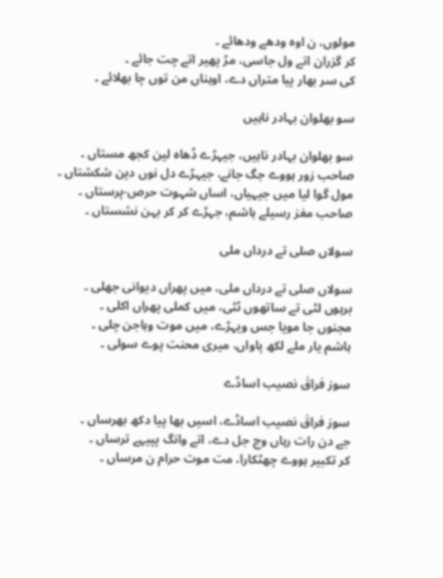مولوں، ن اوہ ودھے ودھائے ۔
کر گزران اتے ول جاسی، مڑ پھیر اتے چت جائے ۔
کی سر بھار پیا متراں دے، اوہناں من توں چا بھلائے ۔

سو بھلوان بہادر ناہیں

سو بھلوان بہادر ناہیں، جیہڑے ڈھاہ لین کجھ مستاں ۔
صاحب زور ہووے جگ جانے، جیہڑے دل نوں دین شکشتاں ۔
مول گوا لیا میں جیہیاں، اساں شہوت حرص-پرستاں ۔
صاحب مغز رسیلے ہاشم، جہڑے کر کر بہن نشستاں ۔

سولاں صلی تے درداں ملی

سولاں صلی تے درداں ملی، میں پھراں دیوانی جھلی ۔
برہوں لٹی تے ساتھوں ٹٹی، میں کملی پھراں اکلی ۔
مجنوں جا مویا جس ویہڑے، میں موت وہاجن چلی ۔
ہاشم یار ملے لکھ پاواں، میری محنت پوے سولی ۔

سوز فراقَ نصیب اساڈے

سوز فراقَ نصیب اساڈے، اسیں بھا پیا دکھ بھرساں ۔
جے دن رات رہاں وچ جل دے، اتے وانگ پپیہے ترساں ۔
کر تکبیر ہووے چھٹکارا، مت موت حرام ن مرساں ۔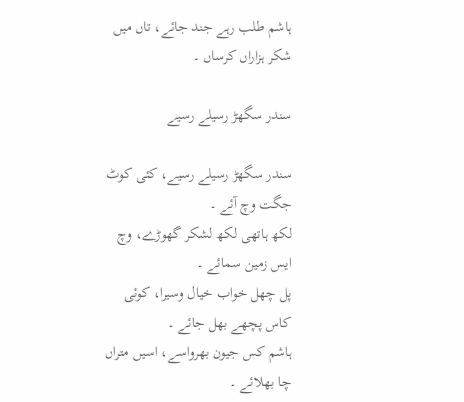ہاشم طلب رہے جند جائے، تاں میں شکر ہزاراں کرساں ۔

سندر سگھڑ رسیلے رسیے

سندر سگھڑ رسیلے رسیے، کئی کوٹ جگت وچ آئے ۔
لکھ ہاتھی لکھ لشکر گھوڑے، وچ ایس زمین سمائے ۔
پل چھل خواب خیال وسیرا، کوئی کاس پچھے بھل جائے ۔
ہاشم کس جیون بھرواسے، اسیں متراں چا بھلائے ۔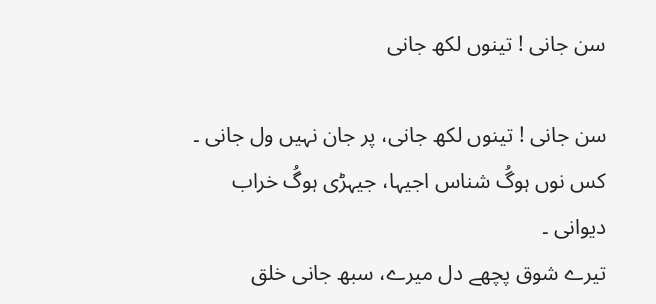سن جانی ! تینوں لکھ جانی

سن جانی ! تینوں لکھ جانی، پر جان نہیں ول جانی ۔
کس نوں ہوگُ شناس اجیہا، جیہڑی ہوگُ خراب دیوانی ۔
تیرے شوق پچھے دل میرے، سبھ جانی خلق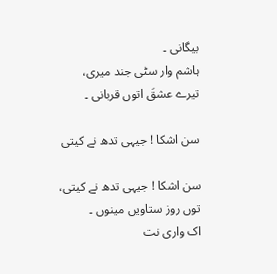بیگانی ۔
ہاشم وار سٹی جند میری، تیرے عشقَ اتوں قربانی ۔

سن اشکا ! جیہی تدھ نے کیتی

سن اشکا ! جیہی تدھ نے کیتی، توں روز ستاویں مینوں ۔
اک واری نت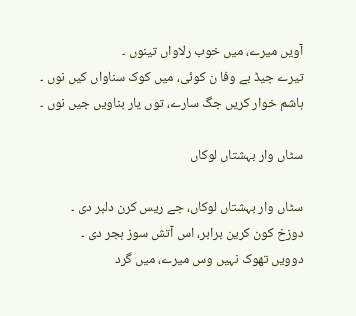آویں میرے، میں خوب رلاواں تینوں ۔
تیرے جیڈ بے وفا ن کوئی، میں کوک سناواں کیں نوں ۔
ہاشم خوار کریں جگ سارے، توں یار بناویں جیں نوں ۔

سٹاں وار بہشتاں لوکاں

سٹاں وار بہشتاں لوکاں، جے ریس کرن دلبر دی ۔
دوزخ کون کرین برابر، اس آتش سوز ہجر دی ۔
دوویں تھوک نہیں وس میرے، میں گرد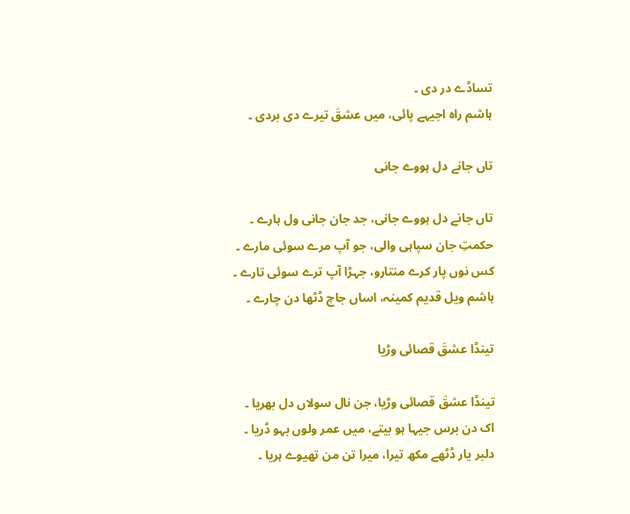تساڈے در دی ۔
ہاشم راہ اجیہے پائی، میں عشقَ تیرے دی بردی ۔

تاں جانے دل ہووے جانی

تاں جانے دل ہووے جانی، جد جان جانی ول ہارے ۔
حکمتِ جان سپاہی والی، جو آپ مرے سوئی مارے ۔
کس نوں پار کرے منتارو، جہڑا آپ ترے سوئی تارے ۔
ہاشم ویل قدیم کمینہ، اساں جاچ ڈٹھا دن چارے ۔

تینڈا عشقَ قصائی وڑیا

تینڈا عشقَ قصائی وڑیا، جن نال سولاں دل بھریا ۔
اک دن برس جیہا ہو بیتے، میں عمر ولوں بہو ڈریا ۔
دلبر یار ڈٹھے مکھ تیرا، میرا تن من تھیوے ہریا ۔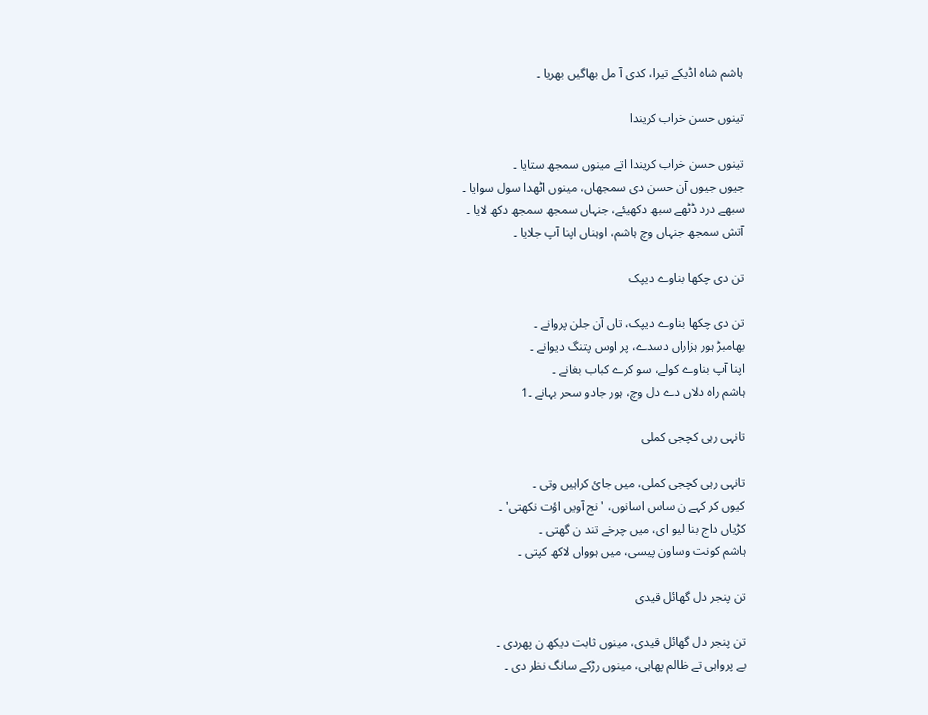ہاشم شاہ اڈیکے تیرا، کدی آ مل بھاگیں بھریا ۔

تینوں حسن خراب کریندا

تینوں حسن خراب کریندا اتے مینوں سمجھ ستایا ۔
جیوں جیوں آن حسن دی سمجھاں، مینوں اٹھدا سول سوایا ۔
سبھے درد ڈٹھے سبھ دکھیئے، جنہاں سمجھ سمجھ دکھ لایا ۔
آتش سمجھ جنہاں وچ ہاشم، اوہناں اپنا آپ جلایا ۔

تن دی چکھا بناوے دیپک

تن دی چکھا بناوے دیپک، تاں آن جلن پروانے ۔
بھامبڑ ہور ہزاراں دسدے، پر اوس پتنگ دیوانے ۔
اپنا آپ بناوے کولے، سو کرے کباب بغانے ۔
ہاشم راہ دلاں دے دل وچ، ہور جادو سحر بہانے ۔1

تانہی رہی کچجی کملی

تانہی رہی کچجی کملی، میں جائ کراہیں وتی ۔
کیوں کر کہے ن ساس اسانوں، 'نج آویں اؤت نکھتی' ۔
کڑیاں داج بنا لیو ای، میں چرخے تند ن گھتی ۔
ہاشم کونت وساون پیسی، میں ہوواں لاکھ کپتی ۔

تن پنجر دل گھائل قیدی

تن پنجر دل گھائل قیدی، مینوں ثابت دیکھ ن پھردی ۔
بے پرواہی تے ظالم پھاہی، مینوں رڑکے سانگ نظر دی ۔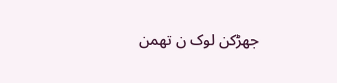جھڑکن لوک ن تھمن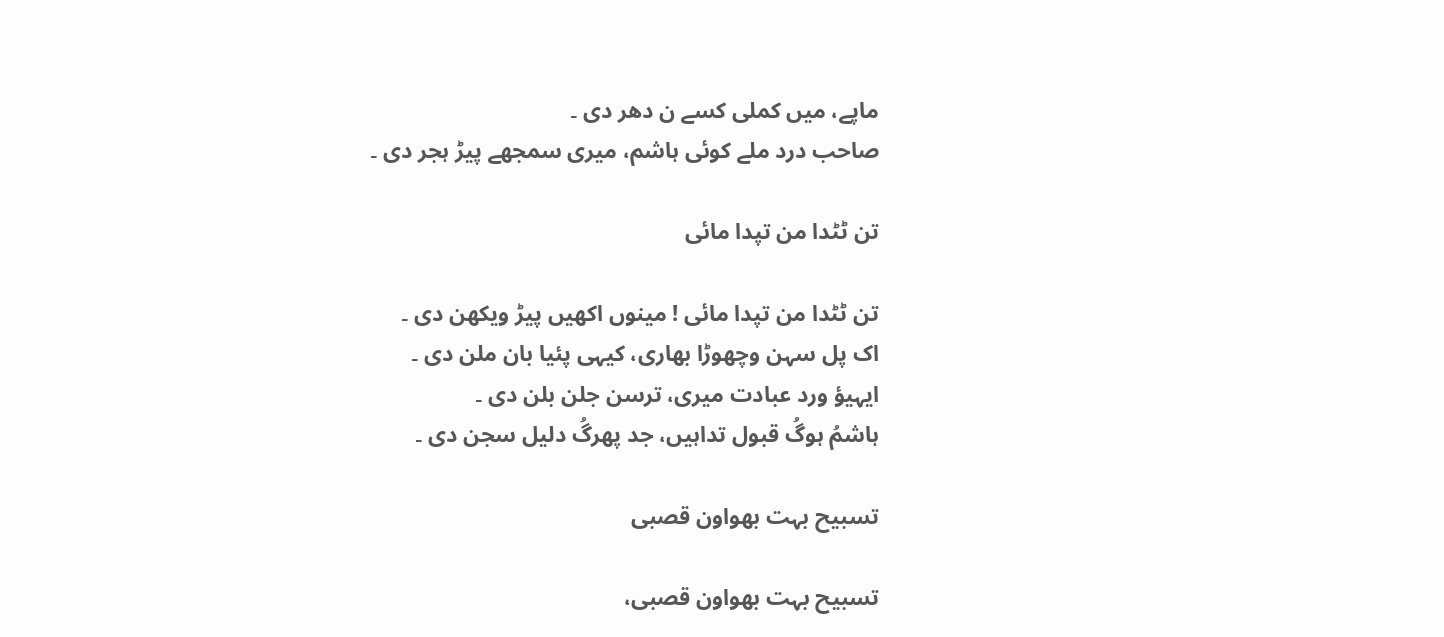ماپے، میں کملی کسے ن دھر دی ۔
صاحب درد ملے کوئی ہاشم، میری سمجھے پیڑ ہجر دی ۔

تن ٹٹدا من تپدا مائی

تن ٹٹدا من تپدا مائی ! مینوں اکھیں پیڑ ویکھن دی ۔
اک پل سہن وچھوڑا بھاری، کیہی پئیا بان ملن دی ۔
ایہیؤ ورد عبادت میری، ترسن جلن بلن دی ۔
ہاشمُ ہوگُ قبول تداہیں، جد پھرگُ دلیل سجن دی ۔

تسبیح بہت بھواون قصبی

تسبیح بہت بھواون قصبی،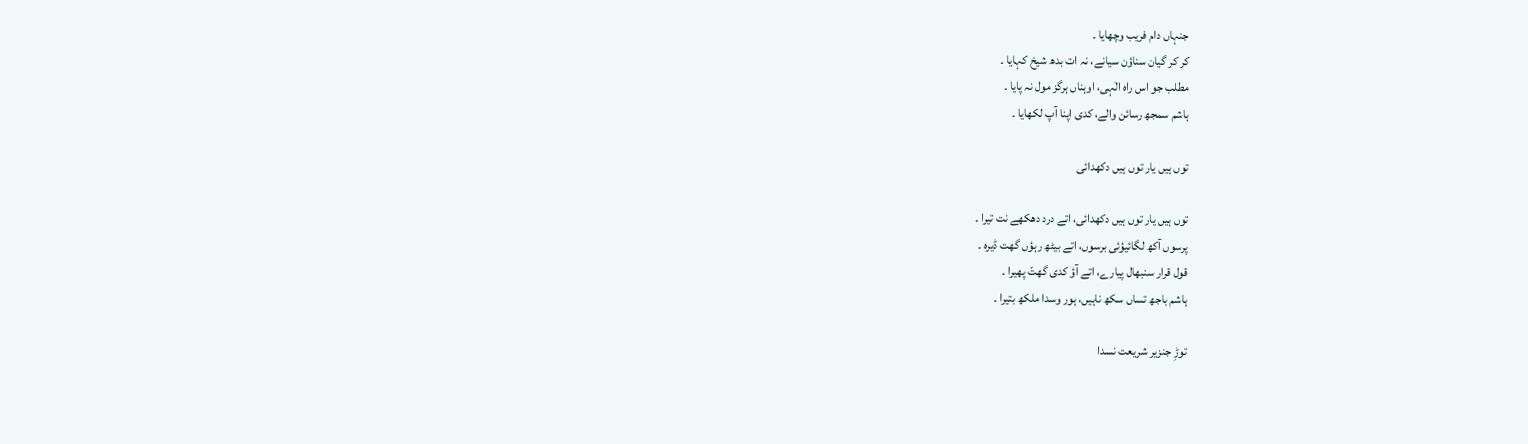جنہاں دام فریب وچھایا ۔
کر کر گیان سناؤن سیانے، نہ ات بدھ شیخ کہایا ۔
مطلب جو اس راہ الٰہی، اوہناں ہرگز مول نہ پایا ۔
ہاشم سمجھ رسائن والے، کدی اپنا آپ لکھایا ۔

توں ہیں یار توں ہیں دکھدائی

توں ہیں یار توں ہیں دکھدائی، اتے درد دھکھے نت تیرا ۔
پرسوں آکھ لگائیؤئی برسوں، اتے بیٹھ رہؤں گھت ڈیرہ ۔
قول قرار سنبھال پیارے، اتے آؤ کدی گھتّ پھیرا ۔
ہاشم باجھ تساں سکھ ناہیں، ہور وسدا ملکھ بتیرا ۔

توڑِ جنزیر شریعت نسدا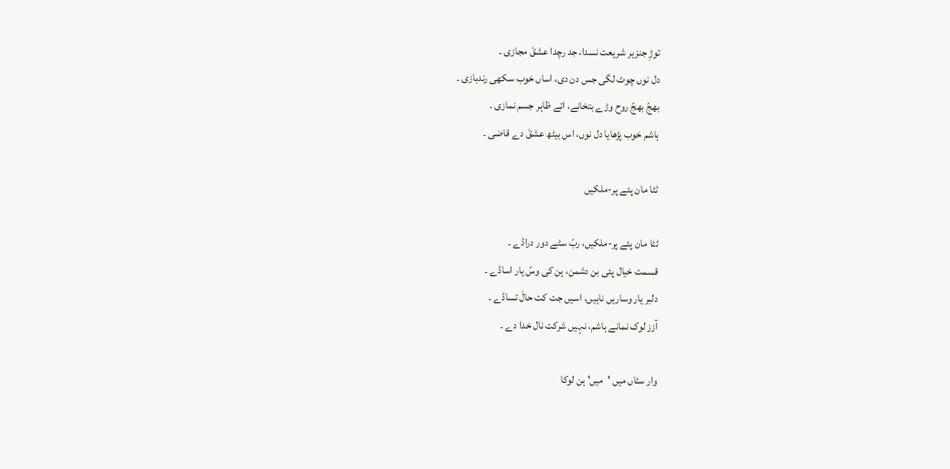توڑِ جنزیر شریعت نسدا، جد رچدا عشقَ مجازی ۔
دل نوں چوٹ لگی جس دن دی، اساں خوب سکھی رندبازی ۔
بھجّ بھجّ روح وڑے بتخانے، اتے ظاہر جسم نمازی ۔
ہاشم خوب پڑھایا دل نوں، اس بیٹھ عشقَ دے قاضی ۔

ٹٹا مان پئے پر-ملکیں

ٹٹا مان پئے پر-ملکیں، ربّ سٹے دور دراڈے ۔
قسمت خیال پئی بن دشمن، ہن کی وسّ یار اساڈے ۔
دلبر یار وساریں ناہیں، اسیں جت کت حالَ تساڈے ۔
آزز لوک نمانے ہاشم، نہیں شرکت نال خدا دے ۔

وار سٹاں میں 'میں' ہن لوکا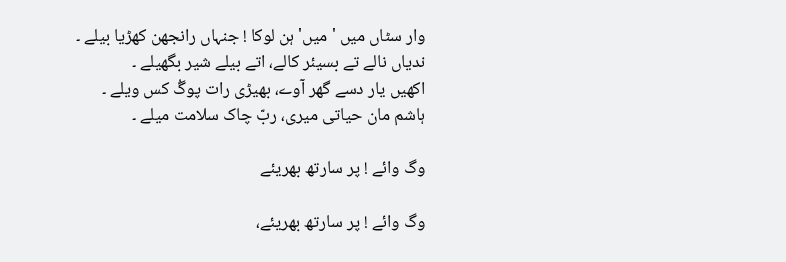وار سٹاں میں 'میں' ہن لوکا ! جنہاں رانجھن کھڑیا بیلے ۔
ندیاں نالے تے بسیئر کالے، اتے بیلے شیر بگھیلے ۔
اکھیں یار دسے گھر آوے، بھیڑی رات پوگُ کس ویلے ۔
ہاشم مان حیاتی میری، ربّ چاک سلامت میلے ۔

وگ وائے ! پر سارتھ بھریئے

وگ وائے ! پر سارتھ بھریئے،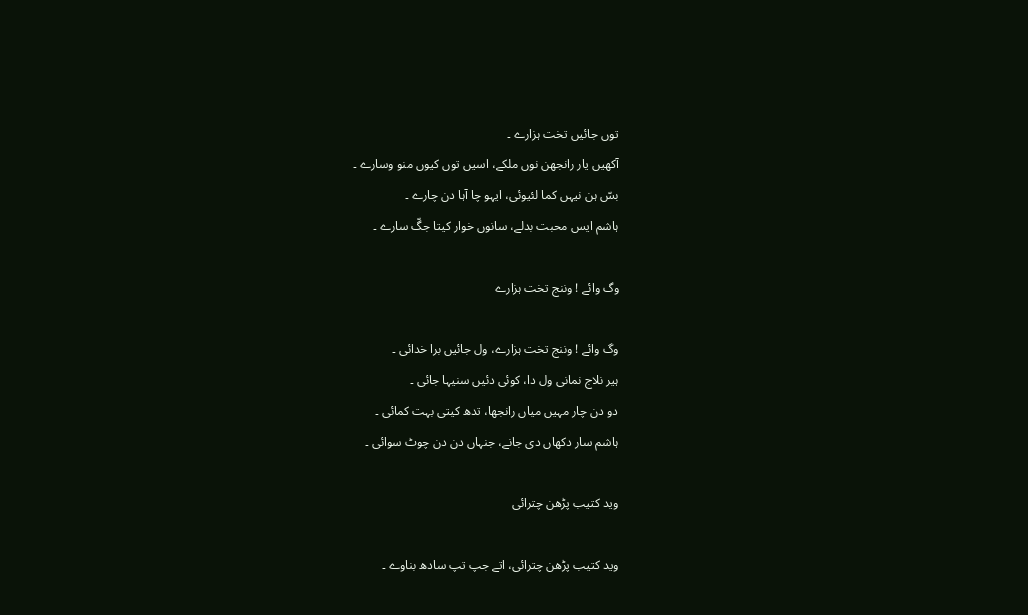توں جائیں تخت ہزارے ۔
آکھیں یار رانجھن نوں ملکے، اسیں توں کیوں منو وسارے ۔
بسّ ہن نیہں کما لئیوئی، ایہو چا آہا دن چارے ۔
ہاشم ایس محبت بدلے، سانوں خوار کیتا جگّ سارے ۔

وگ وائے ! وننج تخت ہزارے

وگ وائے ! وننج تخت ہزارے، ول جائیں برا خدائی ۔
ہیر نلاج نمانی ول دا، کوئی دئیں سنیہا جائی ۔
دو دن چار مہیں میاں رانجھا، تدھ کیتی بہت کمائی ۔
ہاشم سار دکھاں دی جانے، جنہاں دن دن چوٹ سوائی ۔

وید کتیب پڑھن چترائی

وید کتیب پڑھن چترائی، اتے جپ تپ سادھ بناوے ۔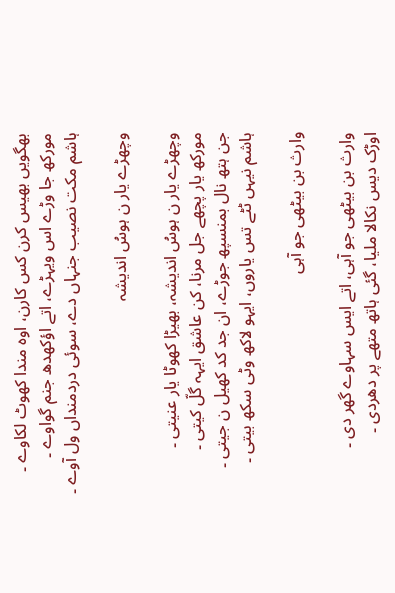بھگویں بھیس کرن کس کارن، اوہ مندا کھوٹ لکاوے ۔
مورکھ جا وڑے اس ویہڑے، اتے اؤکھدھ جنم گواوے ۔
ہاشم مکت نصیب جنہاں دے، سوئی دردمنداں ول آوے ۔

وچھڑے یار ن ہوسُ اندیشہ

وچھڑے یار ن ہوسُ اندیشہ، بھیڑا کھوٹا یار عنیتی ۔
مورکھ یار پچھے جل مرنا، کن عاشق ایہہ گلّ کیتی ۔
جن ہتھ نال بمنسپھ جوڑے، ان جد کد کھیل ن جیتی ۔
ہاشم نیہں ٹٹے تس یاروں، ایہو لاکھ وٹی سکھ بیتی ۔

وارث بن بیٹھی جو آہی

وارث بن بیٹھی جو آہی، اتے ایس سہاوے گھر دی ۔
اوڑک دیس نکالا ملیا، گئی ہاتھ متھے پر دھردی ۔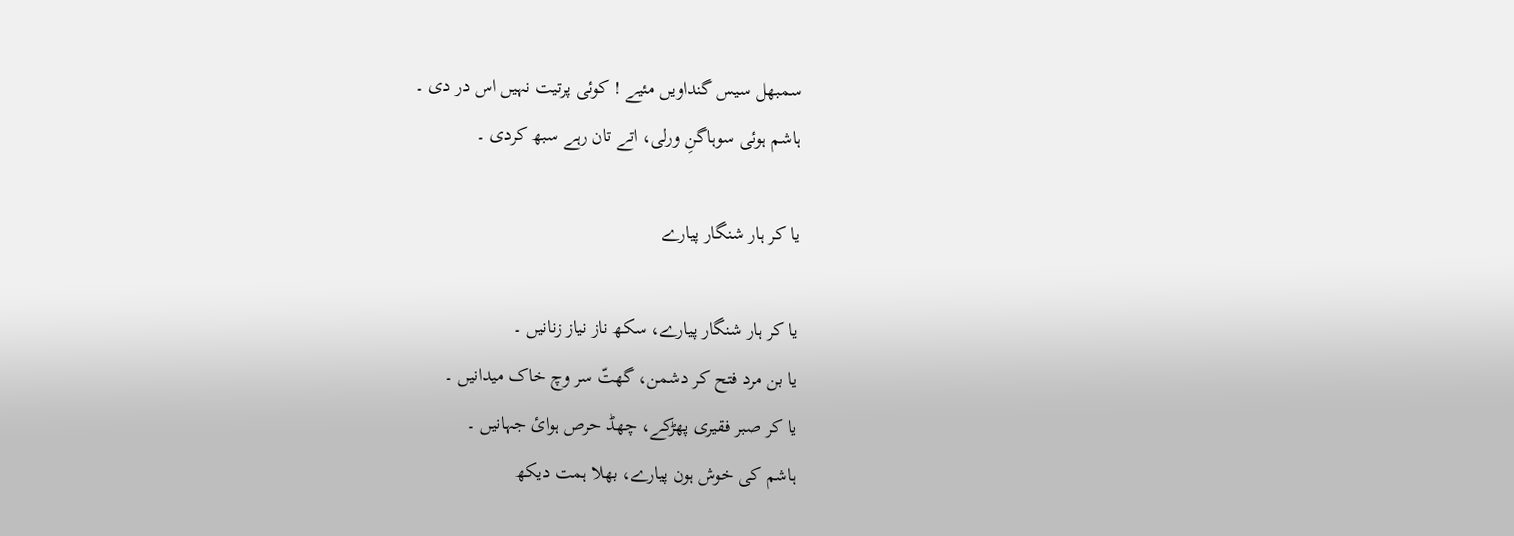سمبھل سیس گنداویں مئیے ! کوئی پرتیت نہیں اس در دی ۔
ہاشم ہوئی سوہاگنِ ورلی، اتے تان رہے سبھ کردی ۔

یا کر ہار شنگار پیارے

یا کر ہار شنگار پیارے، سکھ ناز نیاز زنانیں ۔
یا بن مرد فتح کر دشمن، گھتّ سر وچ خاک میدانیں ۔
یا کر صبر فقیری پھڑکے، چھڈ حرص ہوائ جہانیں ۔
ہاشم کی خوش ہون پیارے، بھلا ہمت دیکھ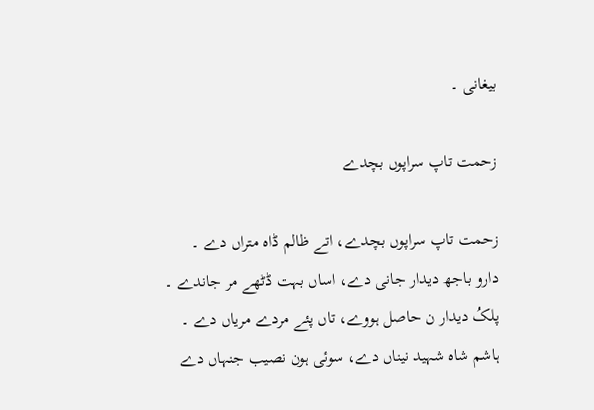بیغانی ۔

زحمت تاپ سراپوں بچدے

زحمت تاپ سراپوں بچدے، اتے ظالم ڈاہ متراں دے ۔
دارو باجھ دیدار جانی دے، اساں بہت ڈٹھے مر جاندے ۔
پلکُ دیدار ن حاصل ہووے، تاں پئے مردے مریاں دے ۔
ہاشم شاہ شہید نیناں دے، سوئی ہون نصیب جنہاں دے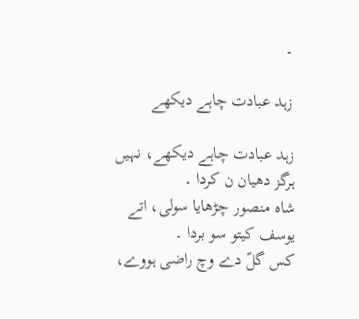۔

زہد عبادت چاہے دیکھے

زہد عبادت چاہے دیکھے، نہیں ہرگز دھیان ن کردا ۔
شاہ منصور چڑھایا سولی، اتے یوسف کیتو سو بردا ۔
کس گلّ دے وچ راضی ہووے،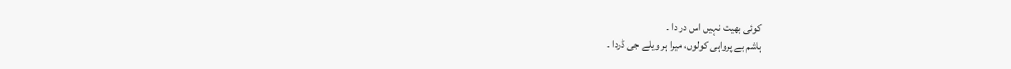کوئی بھیت نہیں اس در دا ۔
ہاشم بے پرواہی کولوں، میرا ہر ویلے جی ڈردا ۔